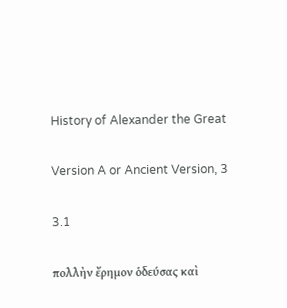History of Alexander the Great

Version A or Ancient Version, 3

3.1

πολλὴν ἔρημον ὁδεύσας καὶ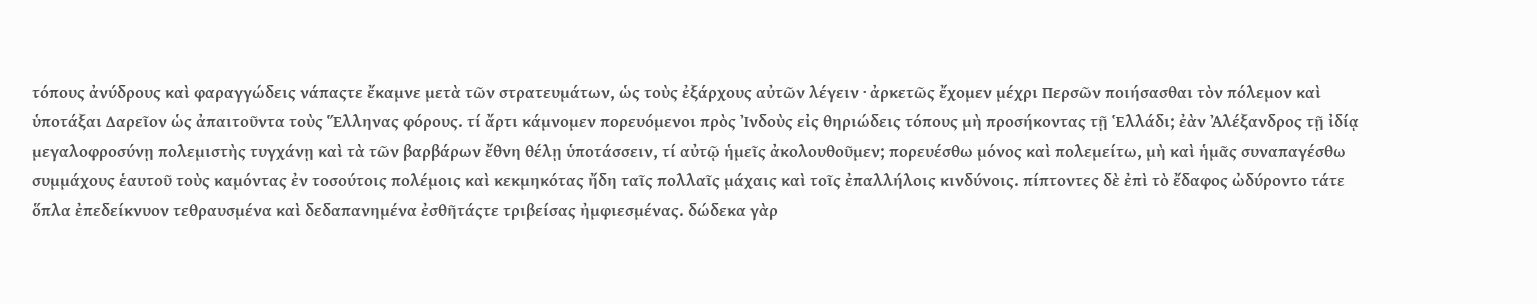τόπους ἀνύδρους καὶ φαραγγώδεις νάπαςτε ἔκαμνε μετὰ τῶν στρατευμάτων, ὡς τοὺς ἐξάρχους αὐτῶν λέγειν · ἀρκετῶς ἔχομεν μέχρι Περσῶν ποιήσασθαι τὸν πόλεμον καὶ ὑποτάξαι Δαρεῖον ὡς ἀπαιτοῦντα τοὺς Ἕλληνας φόρους. τί ἄρτι κάμνομεν πορευόμενοι πρὸς Ἰνδοὺς εἰς θηριώδεις τόπους μὴ προσήκοντας τῇ Ἑλλάδι; ἐὰν Ἀλέξανδρος τῇ ἰδίᾳ μεγαλοφροσύνῃ πολεμιστὴς τυγχάνῃ καὶ τὰ τῶν βαρβάρων ἔθνη θέλῃ ὑποτάσσειν, τί αὐτῷ ἡμεῖς ἀκολουθοῦμεν; πορευέσθω μόνος καὶ πολεμείτω, μὴ καὶ ἡμᾶς συναπαγέσθω συμμάχους ἑαυτοῦ τοὺς καμόντας ἐν τοσούτοις πολέμοις καὶ κεκμηκότας ἤδη ταῖς πολλαῖς μάχαις καὶ τοῖς ἐπαλλήλοις κινδύνοις. πίπτοντες δὲ ἐπὶ τὸ ἔδαφος ὠδύροντο τάτε ὅπλα ἐπεδείκνυον τεθραυσμένα καὶ δεδαπανημένα ἐσθῆτάςτε τριβείσας ἠμφιεσμένας. δώδεκα γὰρ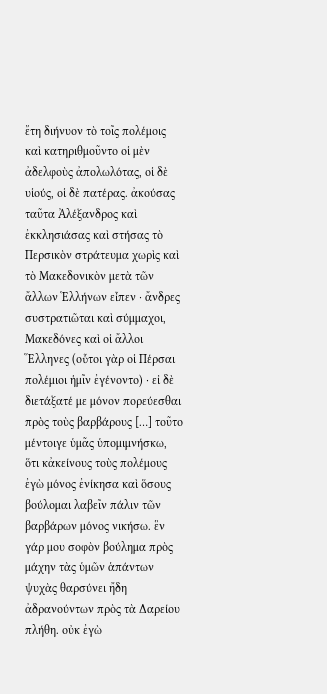ἔτη διήνυον τὸ τοῖς πολέμοις καὶ κατηριθμοῦντο οἱ μὲν ἀδελφοὺς ἀπολωλότας, οἱ δὲ υἱούς, οἱ δὲ πατέρας. ἀκούσας ταῦτα Ἀλέξανδρος καὶ ἐκκλησιάσας καὶ στήσας τὸ Περσικὸν στράτευμα χωρὶς καὶ τὸ Μακεδονικὸν μετὰ τῶν ἄλλων Ἑλλήνων εἶπεν · ἄνδρες συστρατιῶται καὶ σύμμαχοι, Μακεδόνες καὶ οἱ ἄλλοι Ἕλληνες (οὗτοι γὰρ οἱ Πέρσαι πολέμιοι ἡμῖν ἐγένοντο) · εἰ δὲ διετάξατέ με μόνον πορεύεσθαι πρὸς τοὺς βαρβάρους […] τοῦτο μέντοιγε ὑμᾶς ὑπομιμνήσκω, ὅτι κἀκείνους τοὺς πολέμους ἐγὼ μόνος ἐνίκησα καὶ ὅσους βούλομαι λαβεῖν πάλιν τῶν βαρβάρων μόνος νικήσω. ἓν γάρ μου σοφὸν βούλημα πρὸς μάχην τὰς ὑμῶν ἁπάντων ψυχὰς θαρσύνει ἤδη ἀδρανούντων πρὸς τὰ Δαρείου πλήθη. οὐκ ἐγὼ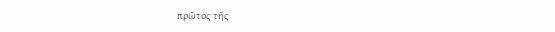πρῶτος τῆς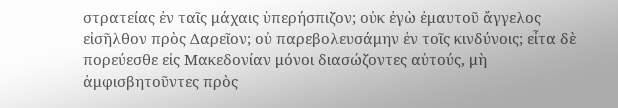στρατείας ἐν ταῖς μάχαις ὑπερήσπιζον; οὐκ ἐγὼ ἐμαυτοῦ ἄγγελος εἰσῆλθον πρὸς Δαρεῖον; οὐ παρεβολευσάμην ἐν τοῖς κινδύνοις; εἶτα δὲ πορεύεσθε εἰς Μακεδονίαν μόνοι διασώζοντες αὑτούς, μὴ ἀμφισβητοῦντες πρὸς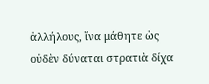ἀλλήλους, ἵνα μάθητε ὡς οὐδὲν δύναται στρατιὰ δίχα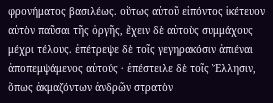φρονήματος βασιλέως. οὕτως αὐτοῦ εἰπόντος ἱκέτευον αὐτὸν παῦσαι τῆς ὀργῆς, ἔχειν δὲ αὐτοὺς συμμάχους μέχρι τέλους. ἐπέτρεψε δὲ τοῖς γεγηρακόσιν ἀπιέναι ἀποπεμψάμενος αὐτούς · ἐπέστειλε δὲ τοῖς Ἕλλησιν, ὅπως ἀκμαζόντων ἀνδρῶν στρατὸν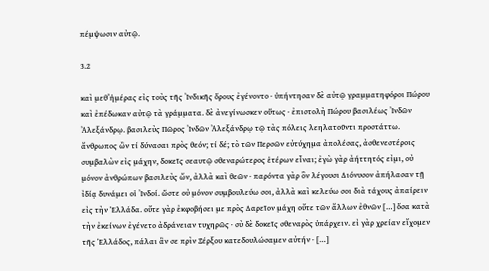πέμψωσιν αὐτῷ.

3.2

καὶ μεθ’ἡμέρας εἰς τοὺς τῆς Ἰνδικῆς ὅρους ἐγένοντο · ὑπήντησαν δὲ αὐτῷ γραμματηφόροι Πώρου καὶ ἐπέδωκαν αὐτῷ τὰ γράμματα. δὲ ἀνεγίνωσκεν οὕτως · ἐπιστολὴ Πώρου βασιλέως Ἰνδῶν Ἀλεξάνδρῳ. βασιλεὺς Πῶρος Ἰνδῶν Ἀλεξάνδρῳ τῷ τὰς πόλεις λεηλατοῦντι προστάττω. ἄνθρωπος ὢν τί δύνασαι πρὸς θεόν; τί δέ; τὸ τῶν Περσῶν εὐτύχημα ἀπολέσας, ἀσθενεστέροις συμβαλὼν εἰς μάχην, δοκεῖς σεαυτῷ σθεναρώτερος ἑτέρων εἶναι; ἐγὼ γὰρ ἀήττητός εἰμι, οὐ μόνον ἀνθρώπων βασιλεὺς ὤν, ἀλλὰ καὶ θεῶν · παρόντα γὰρ ὃν λέγουσι Διόνυσον ἀπήλασαν τῇ ἰδίᾳ δυνάμει οἱ Ἰνδοί. ὥστε οὐ μόνον συμβουλεύω σοι, ἀλλὰ καὶ κελεύω σοι διὰ τάχους ἀπαίρειν εἰς τὴν Ἑλλάδα. οὔτε γὰρ ἐκφοβήσει με πρὸς Δαρεῖον μάχη οὔτε τῶν ἄλλων ἐθνῶν […] ὅσα κατὰ τὴν ἐκείνων ἐγένετο ἀδράνειαν τυχηρῶς · σὺ δὲ δοκεῖς σθεναρὸς ὑπάρχειν. εἰ γὰρ χρείαν εἴχομεν τῆς Ἑλλάδος, πάλαι ἂν σε πρὶν Ξέρξου κατεδουλώσαμεν αὐτήν · […]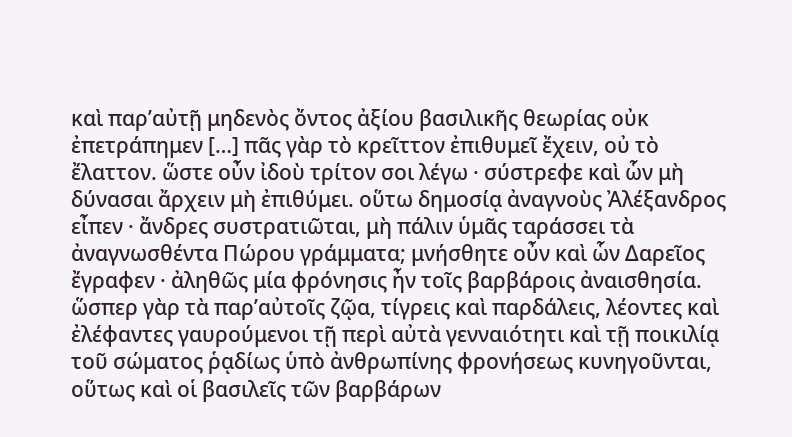καὶ παρ’αὐτῇ μηδενὸς ὄντος ἀξίου βασιλικῆς θεωρίας οὐκ ἐπετράπημεν […] πᾶς γὰρ τὸ κρεῖττον ἐπιθυμεῖ ἔχειν, οὐ τὸ ἔλαττον. ὥστε οὖν ἰδοὺ τρίτον σοι λέγω · σύστρεφε καὶ ὧν μὴ δύνασαι ἄρχειν μὴ ἐπιθύμει. οὕτω δημοσίᾳ ἀναγνοὺς Ἀλέξανδρος εἶπεν · ἄνδρες συστρατιῶται, μὴ πάλιν ὑμᾶς ταράσσει τὰ ἀναγνωσθέντα Πώρου γράμματα; μνήσθητε οὖν καὶ ὧν Δαρεῖος ἔγραφεν · ἀληθῶς μία φρόνησις ἦν τοῖς βαρβάροις ἀναισθησία. ὥσπερ γὰρ τὰ παρ’αὐτοῖς ζῷα, τίγρεις καὶ παρδάλεις, λέοντες καὶ ἐλέφαντες γαυρούμενοι τῇ περὶ αὐτὰ γενναιότητι καὶ τῇ ποικιλίᾳ τοῦ σώματος ῥᾳδίως ὑπὸ ἀνθρωπίνης φρονήσεως κυνηγοῦνται, οὕτως καὶ οἱ βασιλεῖς τῶν βαρβάρων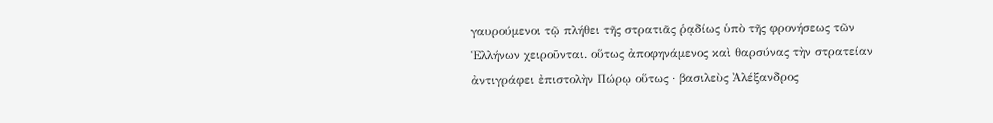γαυρούμενοι τῷ πλήθει τῆς στρατιᾶς ῥᾳδίως ὑπὸ τῆς φρονήσεως τῶν Ἑλλήνων χειροῦνται. οὕτως ἀποφηνάμενος καὶ θαρσύνας τὴν στρατείαν ἀντιγράφει ἐπιστολὴν Πώρῳ οὕτως · βασιλεὺς Ἀλέξανδρος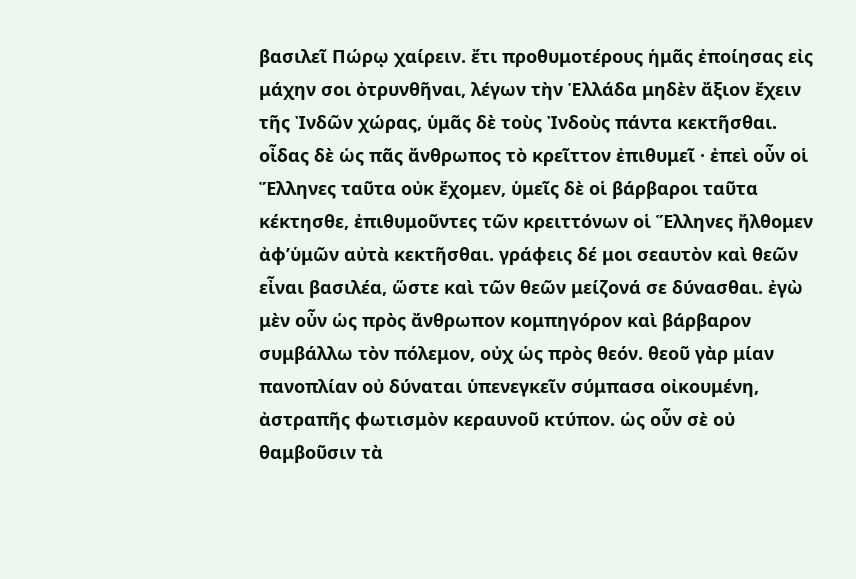βασιλεῖ Πώρῳ χαίρειν. ἔτι προθυμοτέρους ἡμᾶς ἐποίησας εἰς μάχην σοι ὀτρυνθῆναι, λέγων τὴν Ἑλλάδα μηδὲν ἄξιον ἔχειν τῆς Ἰνδῶν χώρας, ὑμᾶς δὲ τοὺς Ἰνδοὺς πάντα κεκτῆσθαι. οἶδας δὲ ὡς πᾶς ἄνθρωπος τὸ κρεῖττον ἐπιθυμεῖ · ἐπεὶ οὖν οἱ Ἕλληνες ταῦτα οὐκ ἔχομεν, ὑμεῖς δὲ οἱ βάρβαροι ταῦτα κέκτησθε, ἐπιθυμοῦντες τῶν κρειττόνων οἱ Ἕλληνες ἤλθομεν ἀφ’ὑμῶν αὐτὰ κεκτῆσθαι. γράφεις δέ μοι σεαυτὸν καὶ θεῶν εἶναι βασιλέα, ὥστε καὶ τῶν θεῶν μείζονά σε δύνασθαι. ἐγὼ μὲν οὖν ὡς πρὸς ἄνθρωπον κομπηγόρον καὶ βάρβαρον συμβάλλω τὸν πόλεμον, οὐχ ὡς πρὸς θεόν. θεοῦ γὰρ μίαν πανοπλίαν οὐ δύναται ὑπενεγκεῖν σύμπασα οἰκουμένη, ἀστραπῆς φωτισμὸν κεραυνοῦ κτύπον. ὡς οὖν σὲ οὐ θαμβοῦσιν τὰ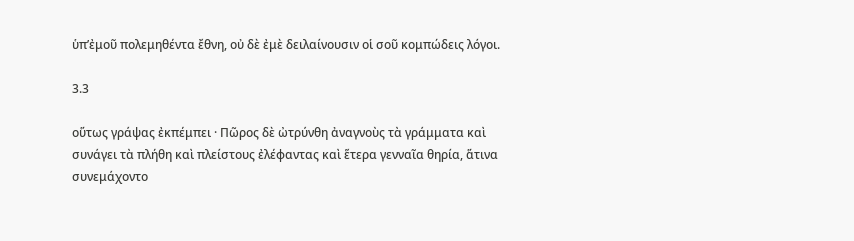ὑπ’ἐμοῦ πολεμηθέντα ἔθνη, οὐ δὲ ἐμὲ δειλαίνουσιν οἱ σοῦ κομπώδεις λόγοι.

3.3

οὕτως γράψας ἐκπέμπει · Πῶρος δὲ ὠτρύνθη ἀναγνοὺς τὰ γράμματα καὶ συνάγει τὰ πλήθη καὶ πλείστους ἐλέφαντας καὶ ἕτερα γενναῖα θηρία, ἅτινα συνεμάχοντο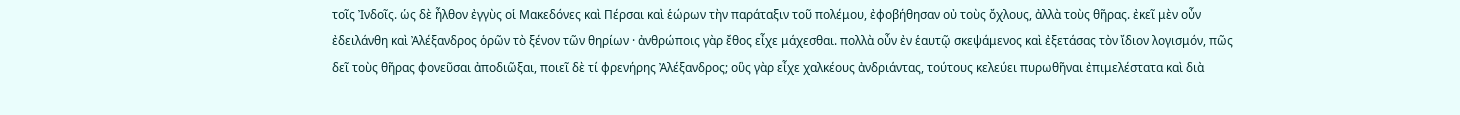τοῖς Ἰνδοῖς. ὡς δὲ ἦλθον ἐγγὺς οἱ Μακεδόνες καὶ Πέρσαι καὶ ἑώρων τὴν παράταξιν τοῦ πολέμου, ἐφοβήθησαν οὐ τοὺς ὄχλους, ἀλλὰ τοὺς θῆρας. ἐκεῖ μὲν οὖν ἐδειλάνθη καὶ Ἀλέξανδρος ὁρῶν τὸ ξένον τῶν θηρίων · ἀνθρώποις γὰρ ἔθος εἶχε μάχεσθαι. πολλὰ οὖν ἐν ἑαυτῷ σκεψάμενος καὶ ἐξετάσας τὸν ἴδιον λογισμόν, πῶς δεῖ τοὺς θῆρας φονεῦσαι ἀποδιῶξαι, ποιεῖ δὲ τί φρενήρης Ἀλέξανδρος; οὓς γὰρ εἶχε χαλκέους ἀνδριάντας, τούτους κελεύει πυρωθῆναι ἐπιμελέστατα καὶ διὰ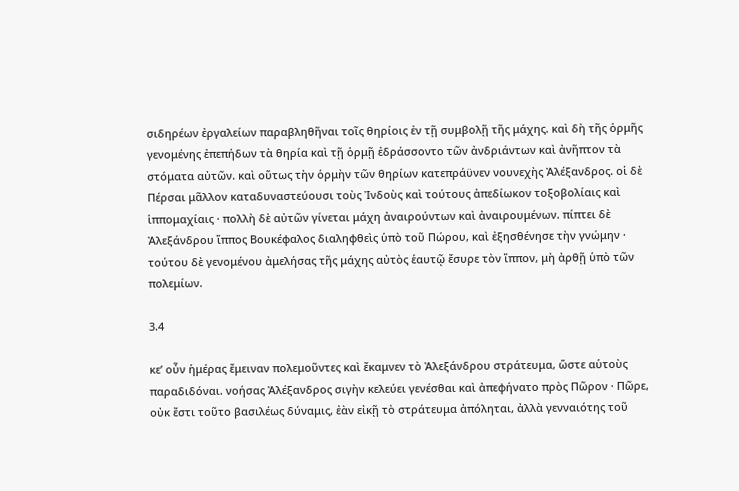σιδηρέων ἐργαλείων παραβληθῆναι τοῖς θηρίοις ἐν τῇ συμβολῇ τῆς μάχης. καὶ δὴ τῆς ὁρμῆς γενομένης ἐπεπήδων τὰ θηρία καὶ τῇ ὁρμῇ ἐδράσσοντο τῶν ἀνδριάντων καὶ ἀνῆπτον τὰ στόματα αὐτῶν. καὶ οὕτως τὴν ὁρμὴν τῶν θηρίων κατεπράϋνεν νουνεχὴς Ἀλέξανδρος. οἱ δὲ Πέρσαι μᾶλλον καταδυναστεύουσι τοὺς Ἰνδοὺς καὶ τούτους ἀπεδίωκον τοξοβολίαις καὶ ἱππομαχίαις · πολλὴ δὲ αὐτῶν γίνεται μάχη ἀναιρούντων καὶ ἀναιρουμένων. πίπτει δὲ Ἀλεξάνδρου ἵππος Βουκέφαλος διαληφθεὶς ὑπὸ τοῦ Πώρου, καὶ ἐξησθένησε τὴν γνώμην · τούτου δὲ γενομένου ἀμελήσας τῆς μάχης αὐτὸς ἑαυτῷ ἔσυρε τὸν ἵππον, μὴ ἀρθῇ ὑπὸ τῶν πολεμίων.

3.4

κεʹ οὖν ἡμέρας ἔμειναν πολεμοῦντες καὶ ἔκαμνεν τὸ Ἀλεξάνδρου στράτευμα, ὥστε αὑτοὺς παραδιδόναι. νοήσας Ἀλέξανδρος σιγὴν κελεύει γενέσθαι καὶ ἀπεφήνατο πρὸς Πῶρον · Πῶρε, οὐκ ἔστι τοῦτο βασιλέως δύναμις, ἐὰν εἰκῇ τὸ στράτευμα ἀπόληται, ἀλλὰ γενναιότης τοῦ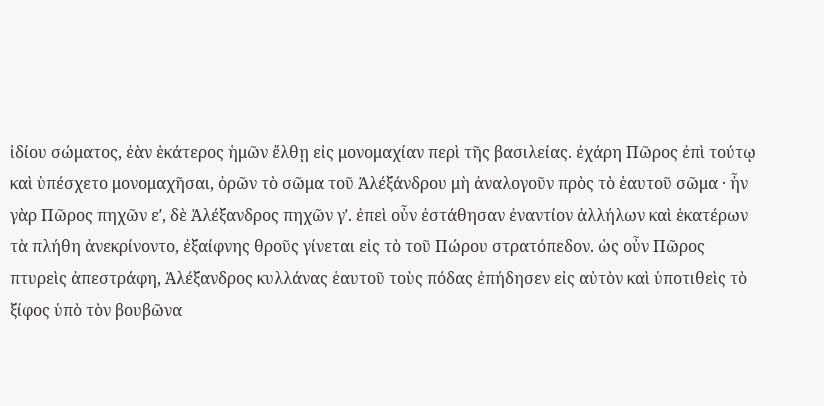ἰδίου σώματος, ἐὰν ἑκάτερος ἡμῶν ἔλθῃ εἰς μονομαχίαν περὶ τῆς βασιλείας. ἐχάρη Πῶρος ἐπὶ τούτῳ καὶ ὑπέσχετο μονομαχῆσαι, ὁρῶν τὸ σῶμα τοῦ Ἀλέξάνδρου μὴ ἀναλογοῦν πρὸς τὸ ἑαυτοῦ σῶμα · ἦν γὰρ Πῶρος πηχῶν εʹ, δὲ Ἀλέξανδρος πηχῶν γʹ. ἐπεὶ οὖν ἐστάθησαν ἐναντίον ἀλλήλων καὶ ἑκατέρων τὰ πλήθη ἀνεκρίνοντο, ἐξαίφνης θροῦς γίνεται εἰς τὸ τοῦ Πώρου στρατόπεδον. ὡς οὖν Πῶρος πτυρεὶς ἀπεστράφη, Ἀλέξανδρος κυλλάνας ἑαυτοῦ τοὺς πόδας ἐπήδησεν εἰς αὐτὸν καὶ ὑποτιθεὶς τὸ ξίφος ὑπὸ τὸν βουβῶνα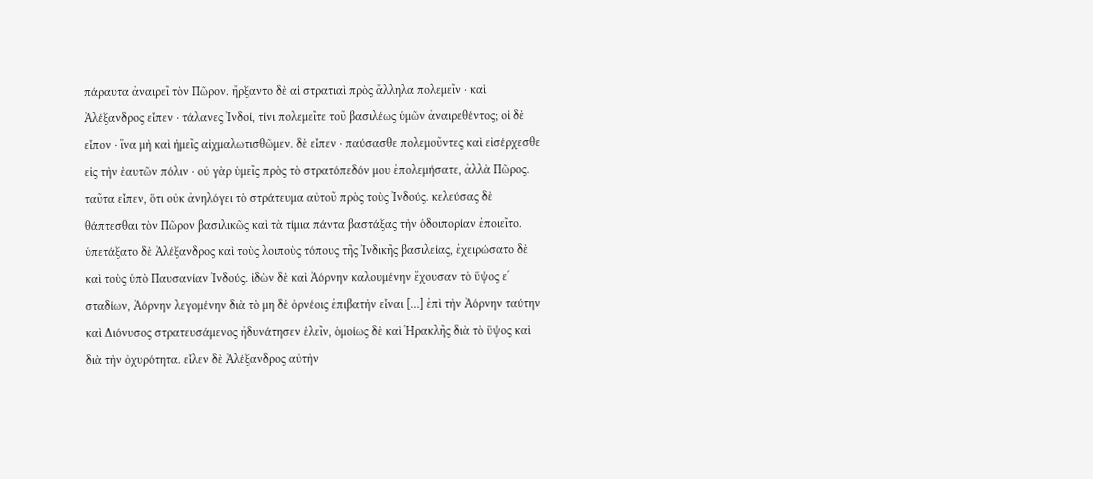πάραυτα ἀναιρεῖ τὸν Πῶρον. ἤρξαντο δὲ αἱ στρατιαὶ πρὸς ἄλληλα πολεμεῖν · καὶ Ἀλέξανδρος εἶπεν · τάλανες Ἰνδοί, τίνι πολεμεῖτε τοῦ βασιλέως ὑμῶν ἀναιρεθέντος; οἱ δὲ εἶπον · ἵνα μὴ καὶ ἡμεῖς αἰχμαλωτισθῶμεν. δὲ εἶπεν · παύσασθε πολεμοῦντες καὶ εἰσέρχεσθε εἰς τὴν ἑαυτῶν πόλιν · οὐ γὰρ ὑμεῖς πρὸς τὸ στρατόπεδόν μου ἐπολεμήσατε, ἀλλὰ Πῶρος. ταῦτα εἶπεν, ὅτι οὐκ ἀνηλόγει τὸ στράτευμα αὐτοῦ πρὸς τοὺς Ἰνδούς. κελεύσας δὲ θάπτεσθαι τὸν Πῶρον βασιλικῶς καὶ τὰ τίμια πάντα βαστάξας τὴν ὁδοιπορίαν ἐποιεῖτο. ὑπετάξατο δὲ Ἀλέξανδρος καὶ τοὺς λοιποὺς τόπους τῆς Ἰνδικῆς βασιλείας, ἐχειρώσατο δὲ καὶ τοὺς ὑπὸ Παυσανίαν Ἰνδούς. ἰδὼν δὲ καὶ Ἀόρνην καλουμένην ἔχουσαν τὸ ὕψος εʹ σταδίων, Ἀόρνην λεγομένην διὰ τὸ μη δὲ ὀρνέοις ἐπιβατὴν εἶναι […] ἐπὶ τὴν Ἀόρνην ταύτην καὶ Διόνυσος στρατευσάμενος ἠδυνάτησεν ἑλεῖν, ὁμοίως δὲ καὶ Ἡρακλῆς διὰ τὸ ὕψος καὶ διὰ τὴν ὀχυρότητα. εἷλεν δὲ Ἀλέξανδρος αὐτὴν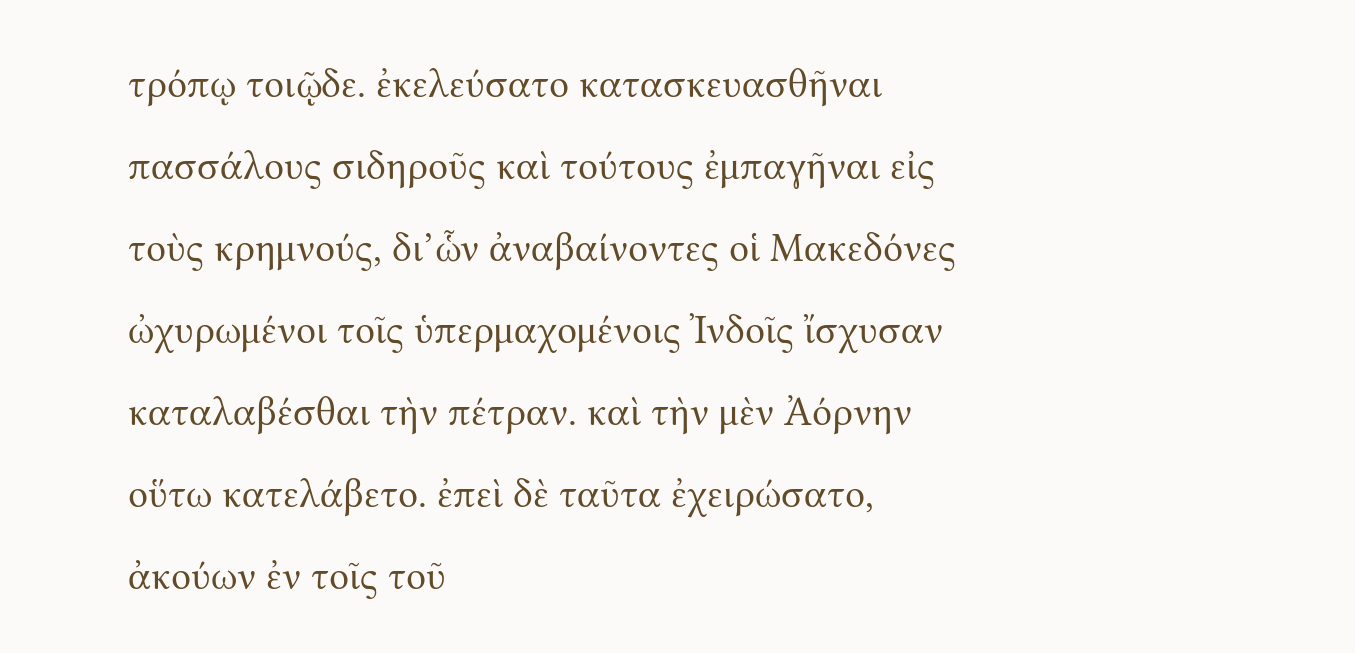τρόπῳ τοιῷδε. ἐκελεύσατο κατασκευασθῆναι πασσάλους σιδηροῦς καὶ τούτους ἐμπαγῆναι εἰς τοὺς κρημνούς, δι’ὧν ἀναβαίνοντες οἱ Μακεδόνες ὠχυρωμένοι τοῖς ὑπερμαχομένοις Ἰνδοῖς ἴσχυσαν καταλαβέσθαι τὴν πέτραν. καὶ τὴν μὲν Ἀόρνην οὕτω κατελάβετο. ἐπεὶ δὲ ταῦτα ἐχειρώσατο, ἀκούων ἐν τοῖς τοῦ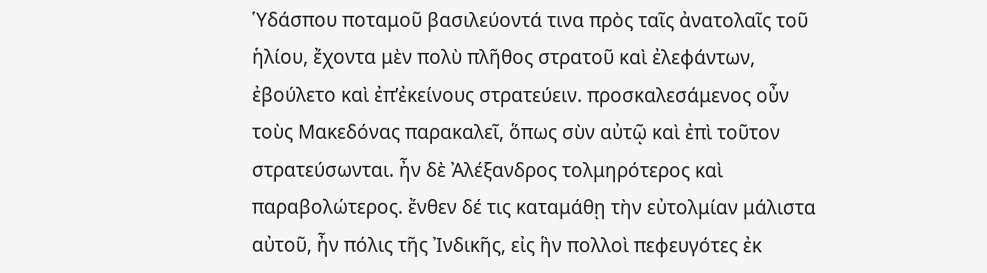Ὑδάσπου ποταμοῦ βασιλεύοντά τινα πρὸς ταῖς ἀνατολαῖς τοῦ ἡλίου, ἔχοντα μὲν πολὺ πλῆθος στρατοῦ καὶ ἐλεφάντων, ἐβούλετο καὶ ἐπ’ἐκείνους στρατεύειν. προσκαλεσάμενος οὖν τοὺς Μακεδόνας παρακαλεῖ, ὅπως σὺν αὐτῷ καὶ ἐπὶ τοῦτον στρατεύσωνται. ἦν δὲ Ἀλέξανδρος τολμηρότερος καὶ παραβολώτερος. ἔνθεν δέ τις καταμάθῃ τὴν εὐτολμίαν μάλιστα αὐτοῦ, ἦν πόλις τῆς Ἰνδικῆς, εἰς ἣν πολλοὶ πεφευγότες ἐκ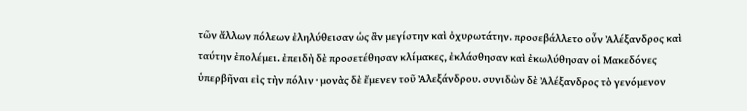τῶν ἄλλων πόλεων ἐληλύθεισαν ὡς ἂν μεγίστην καὶ ὀχυρωτάτην. προσεβάλλετο οὖν Ἀλέξανδρος καὶ ταύτην ἐπολέμει. ἐπειδὴ δὲ προσετέθησαν κλίμακες, ἐκλάσθησαν καὶ ἐκωλύθησαν οἱ Μακεδόνες ὑπερβῆναι εἰς τὴν πόλιν · μονὰς δὲ ἔμενεν τοῦ Ἀλεξάνδρου. συνιδὼν δὲ Ἀλέξανδρος τὸ γενόμενον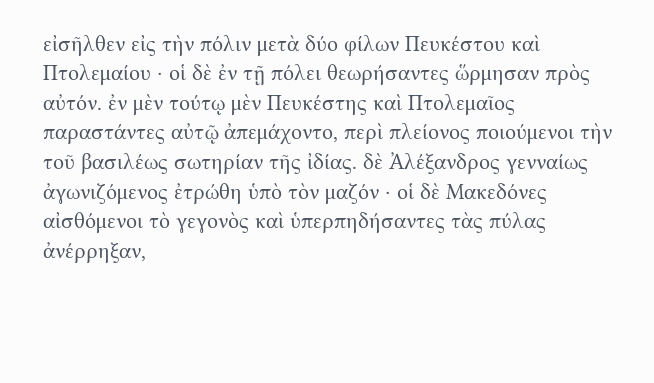εἰσῆλθεν εἰς τὴν πόλιν μετὰ δύο φίλων Πευκέστου καὶ Πτολεμαίου · οἱ δὲ ἐν τῇ πόλει θεωρήσαντες ὥρμησαν πρὸς αὐτόν. ἐν μὲν τούτῳ μὲν Πευκέστης καὶ Πτολεμαῖος παραστάντες αὐτῷ ἀπεμάχοντο, περὶ πλείονος ποιούμενοι τὴν τοῦ βασιλέως σωτηρίαν τῆς ἰδίας. δὲ Ἀλέξανδρος γενναίως ἀγωνιζόμενος ἐτρώθη ὑπὸ τὸν μαζόν · οἱ δὲ Μακεδόνες αἰσθόμενοι τὸ γεγονὸς καὶ ὑπερπηδήσαντες τὰς πύλας ἀνέρρηξαν,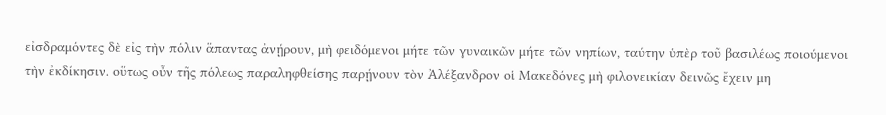εἰσδραμόντες δὲ εἰς τὴν πόλιν ἅπαντας ἀνῄρουν, μὴ φειδόμενοι μήτε τῶν γυναικῶν μήτε τῶν νηπίων, ταύτην ὑπὲρ τοῦ βασιλέως ποιούμενοι τὴν ἐκδίκησιν. οὕτως οὖν τῆς πόλεως παραληφθείσης παρῄνουν τὸν Ἀλέξανδρον οἱ Μακεδόνες μὴ φιλονεικίαν δεινῶς ἔχειν μη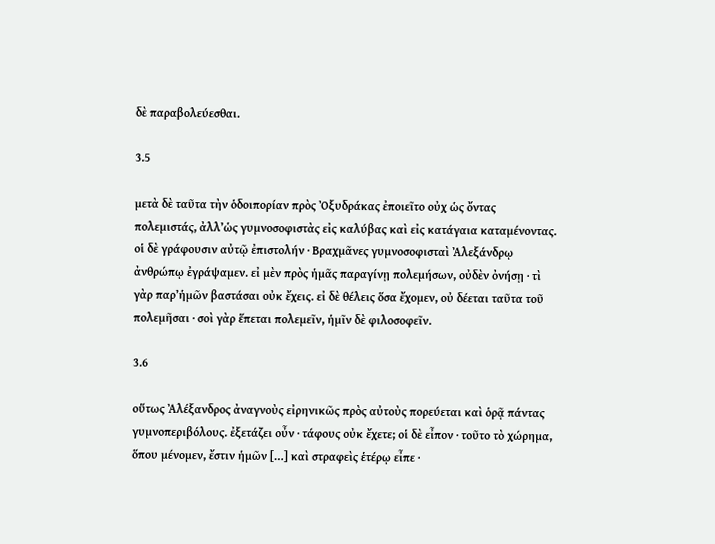δὲ παραβολεύεσθαι.

3.5

μετὰ δὲ ταῦτα τὴν ὁδοιπορίαν πρὸς Ὀξυδράκας ἐποιεῖτο οὐχ ὡς ὄντας πολεμιστάς, ἀλλ’ὡς γυμνοσοφιστὰς εἰς καλύβας καὶ εἰς κατάγαια καταμένοντας. οἱ δὲ γράφουσιν αὐτῷ ἐπιστολήν · Βραχμᾶνες γυμνοσοφισταὶ Ἀλεξάνδρῳ ἀνθρώπῳ ἐγράψαμεν. εἰ μὲν πρὸς ἡμᾶς παραγίνῃ πολεμήσων, οὐδὲν ὀνήσῃ · τὶ γὰρ παρ’ἡμῶν βαστάσαι οὐκ ἔχεις. εἰ δὲ θέλεις ὅσα ἔχομεν, οὐ δέεται ταῦτα τοῦ πολεμῆσαι · σοὶ γὰρ ἕπεται πολεμεῖν, ἡμῖν δὲ φιλοσοφεῖν.

3.6

οὕτως Ἀλέξανδρος ἀναγνοὺς εἰρηνικῶς πρὸς αὐτοὺς πορεύεται καὶ ὁρᾷ πάντας γυμνοπεριβόλους. ἐξετάζει οὖν · τάφους οὐκ ἔχετε; οἱ δὲ εἶπον · τοῦτο τὸ χώρημα, ὅπου μένομεν, ἔστιν ἡμῶν […] καὶ στραφεὶς ἑτέρῳ εἶπε ·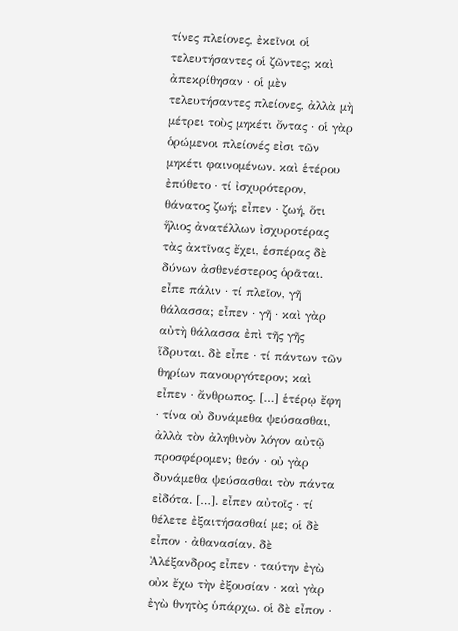τίνες πλείονες, ἐκεῖνοι οἱ τελευτήσαντες οἱ ζῶντες; καὶ ἀπεκρίθησαν · οἱ μὲν τελευτήσαντες πλείονες, ἀλλὰ μὴ μέτρει τοὺς μηκέτι ὄντας · οἱ γὰρ ὁρώμενοι πλείονές εἰσι τῶν μηκέτι φαινομένων. καὶ ἑτέρου ἐπύθετο · τί ἰσχυρότερον, θάνατος ζωή; εἶπεν · ζωή, ὅτι ἥλιος ἀνατέλλων ἰσχυροτέρας τὰς ἀκτῖνας ἔχει, ἑσπέρας δὲ δύνων ἀσθενέστερος ὁρᾶται. εἶπε πάλιν · τί πλεῖον, γῆ θάλασσα; εἶπεν · γῆ · καὶ γὰρ αὐτὴ θάλασσα ἐπὶ τῆς γῆς ἵδρυται. δὲ εἶπε · τί πάντων τῶν θηρίων πανουργότερον; καὶ εἶπεν · ἄνθρωπος. […] ἑτέρῳ ἔφη · τίνα οὐ δυνάμεθα ψεύσασθαι, ἀλλὰ τὸν ἀληθινὸν λόγον αὐτῷ προσφέρομεν; θεόν · οὐ γὰρ δυνάμεθα ψεύσασθαι τὸν πάντα εἰδότα. […]. εἶπεν αὐτοῖς · τί θέλετε ἐξαιτήσασθαί με; οἱ δὲ εἶπον · ἀθανασίαν. δὲ Ἀλέξανδρος εἶπεν · ταύτην ἐγὼ οὐκ ἔχω τὴν ἐξουσίαν · καὶ γὰρ ἐγὼ θνητὸς ὑπάρχω. οἱ δὲ εἶπον ·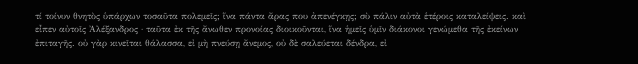τί τοίνυν θνητὸς ὑπάρχων τοσαῦτα πολεμεῖς; ἵνα πάντα ἄρας που ἀπενέγκῃς; σὺ πάλιν αὐτὰ ἑτέροις καταλείψεις. καὶ εἶπεν αὐτοῖς Ἀλέξανδρος · ταῦτα ἐκ τῆς ἄνωθεν προνοίας διοικοῦνται, ἵνα ἡμεῖς ὑμῖν διάκονοι γενώμεθα τῆς ἐκείνων ἐπιταγῆς. οὐ γὰρ κινεῖται θάλασσα, εἰ μὴ πνεύσῃ ἄνεμος, οὐ δὲ σαλεύεται δένδρα, εἰ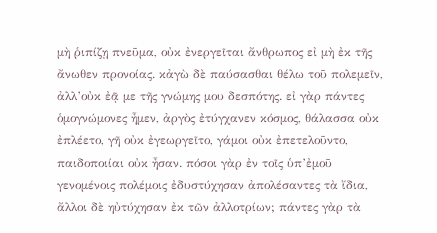μὴ ῥιπίζῃ πνεῦμα, οὐκ ἐνεργεῖται ἄνθρωπος εἰ μὴ ἐκ τῆς ἄνωθεν προνοίας. κἀγὼ δὲ παύσασθαι θέλω τοῦ πολεμεῖν, ἀλλ’οὐκ ἐᾷ με τῆς γνώμης μου δεσπότης. εἰ γὰρ πάντες ὁμογνώμονες ἦμεν, ἀργὸς ἐτύγχανεν κόσμος, θάλασσα οὐκ ἐπλέετο, γῆ οὐκ ἐγεωργεῖτο, γάμοι οὐκ ἐπετελοῦντο, παιδοποιίαι οὐκ ἦσαν. πόσοι γὰρ ἐν τοῖς ὑπ’ἐμοῦ γενομένοις πολέμοις ἐδυστύχησαν ἀπολέσαντες τὰ ἴδια, ἄλλοι δὲ ηὐτύχησαν ἐκ τῶν ἀλλοτρίων; πάντες γὰρ τὰ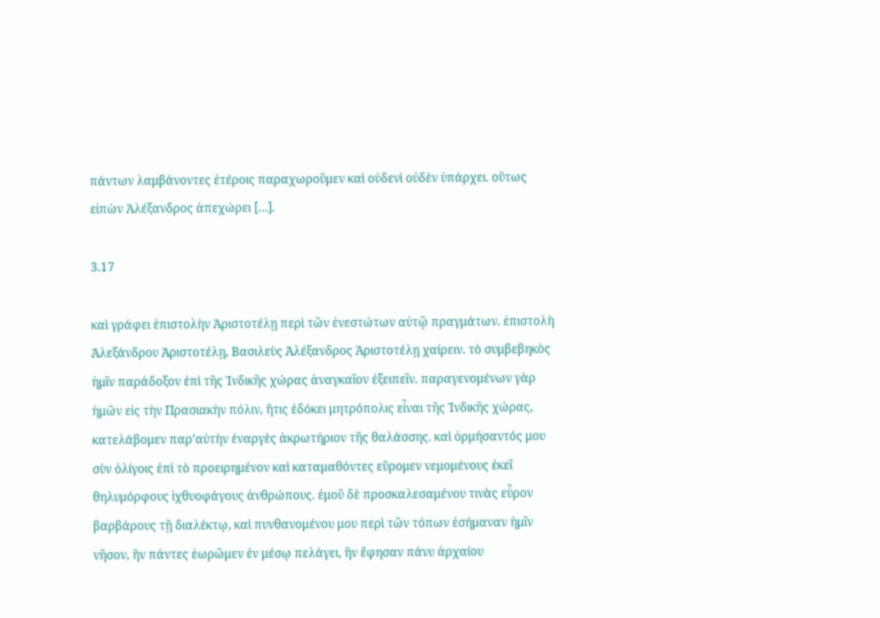πάντων λαμβάνοντες ἑτέροις παραχωροῦμεν καὶ οὐδενὶ οὐδὲν ὑπάρχει. οὕτως εἰπὼν Ἀλέξανδρος ἀπεχώρει […].

3.17

καὶ γράφει ἐπιστολὴν Ἀριστοτέλῃ περὶ τῶν ἐνεστώτων αὐτῷ πραγμάτων. ἐπιστολὴ Ἀλεξάνδρου Ἀριστοτέλῃ, Βασιλεὺς Ἀλέξανδρος Ἀριστοτέλῃ χαίρειν. τὸ συμβεβηκὸς ἡμῖν παράδοξον ἐπὶ τῆς Ἰνδικῆς χώρας ἀναγκαῖον ἐξειπεῖν. παραγενομένων γὰρ ἡμῶν εἰς τὴν Πρασιακὴν πόλιν, ἥτις ἐδόκει μητρόπολις εἶναι τῆς Ἰνδικῆς χώρας, κατελάβομεν παρ’αὐτὴν ἐναργὲς ἀκρωτήριον τῆς θαλάσσης. καὶ ὁρμήσαντός μου σὺν ὀλίγοις ἐπὶ τὸ προειρημένον καὶ καταμαθόντες εὕρομεν νεμομένους ἐκεῖ θηλυμόρφους ἰχθυοφάγους ἀνθρώπους. ἐμοῦ δὲ προσκαλεσαμένου τινὰς εὗρον βαρβάρους τῇ διαλέκτῳ, καὶ πυνθανομένου μου περὶ τῶν τόπων ἐσήμαναν ἡμῖν νῆσον, ἣν πάντες ἑωρῶμεν ἐν μέσῳ πελάγει, ἣν ἔφησαν πάνυ ἀρχαίου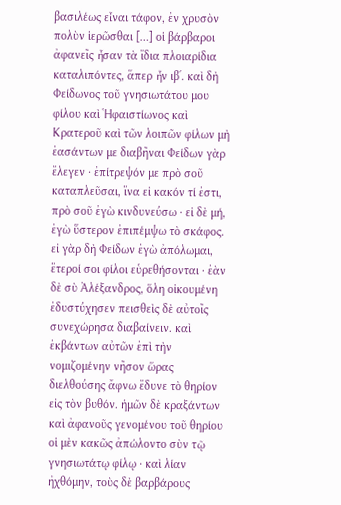βασιλέως εἶναι τάφον, ἐν χρυσὸν πολὺν ἱερῶσθαι […] οἱ βάρβαροι ἀφανεῖς ἦσαν τὰ ἴδια πλοιαρίδια καταλιπόντες, ἅπερ ἦν ιβʹ. καὶ δὴ Φείδωνος τοῦ γνησιωτάτου μου φίλου καὶ Ἡφαιστίωνος καὶ Κρατεροῦ καὶ τῶν λοιπῶν φίλων μὴ ἐασάντων με διαβῆναι Φείδων γὰρ ἔλεγεν · ἐπίτρεψόν με πρὸ σοῦ καταπλεῦσαι, ἵνα εἰ κακόν τί ἐστι, πρὸ σοῦ ἐγὼ κινδυνεύσω · εἰ δὲ μή, ἐγὼ ὕστερον ἐπιπέμψω τὸ σκάφος. εἰ γὰρ δὴ Φείδων ἐγὼ ἀπόλωμαι, ἕτεροί σοι φίλοι εὑρεθήσονται · ἐὰν δὲ σὺ Ἀλέξανδρος, ὅλη οἰκουμένη ἐδυστύχησεν πεισθεὶς δὲ αὐτοῖς συνεχώρησα διαβαίνειν. καὶ ἐκβάντων αὐτῶν ἐπὶ τὴν νομιζομένην νῆσον ὥρας διελθούσης ἄφνω ἔδυνε τὸ θηρίον εἰς τὸν βυθόν. ἡμῶν δὲ κραξάντων καὶ ἀφανοῦς γενομένου τοῦ θηρίου οἱ μὲν κακῶς ἀπώλοντο σὺν τῷ γνησιωτάτῳ φίλῳ · καὶ λίαν ἠχθόμην, τοὺς δὲ βαρβάρους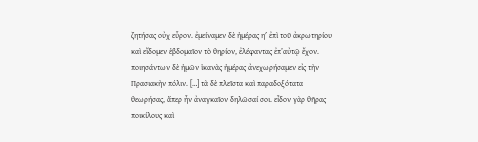ζητήσας οὐχ εὗρον. ἐμείναμεν δὲ ἡμέρας ηʹ ἐπὶ τοῦ ἀκρωτηρίου καὶ εἴδομεν ἑβδομαῖον τὸ θηρίον, ἐλέφαντας ἐπ’αὐτῷ ἔχον. ποιησάντων δὲ ἡμῶν ἱκανὰς ἡμέρας ἀνεχωρήσαμεν εἰς τὴν Πρασιακὴν πόλιν. […] τὰ δὲ πλεῖστα καὶ παραδοξότατα θεωρήσας, ἅπερ ἦν ἀναγκαῖον δηλῶσαί σοι. εἶδον γὰρ θῆρας ποικίλους καὶ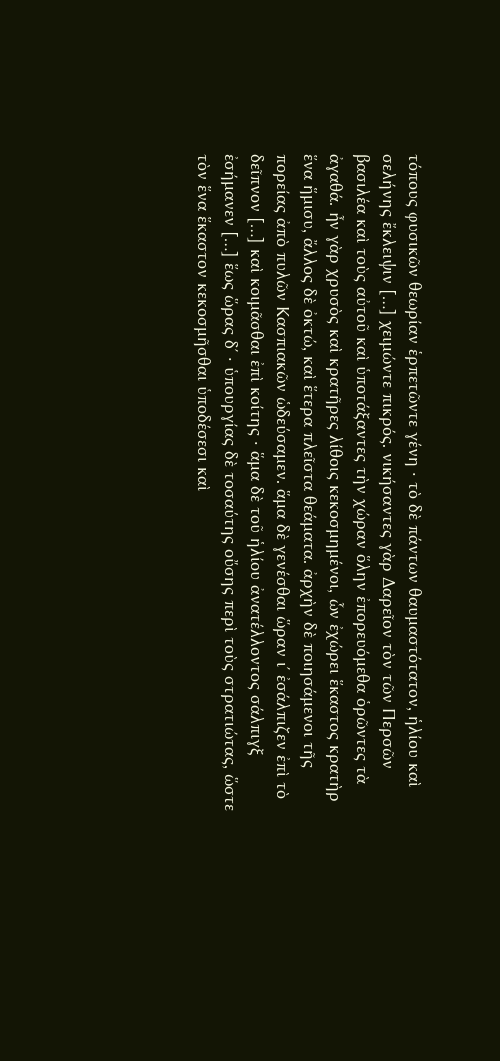τόπους φυσικῶν θεωρίαν ἑρπετῶντε γένη · τὸ δὲ πάντων θαυμαστότατον, ἡλίου καὶ σελήνης ἔκλειψιν […] χειμώντε πικρός. νικήσαντες γὰρ Δαρεῖον τὸν τῶν Περσῶν βασιλέα καὶ τοὺς αὐτοῦ καὶ ὑποτάξαντες τὴν χώραν ὅλην ἐπορευόμεθα ὁρῶντες τὰ ἀγαθά. ἦν γὰρ χρυσὸς καὶ κρατῆρες λίθοις κεκοσμημένοι, ὧν ἐχώρει ἕκαστος κρατὴρ ἕνα ἥμισυ, ἄλλος δὲ ὀκτώ, καὶ ἕτερα πλεῖστα θεάματα. ἀρχὴν δὲ ποιησάμενοι τῆς πορείας ἀπὸ πυλῶν Κασπιακῶν ὡδεύσαμεν. ἅμα δὲ γενέσθαι ὥραν ιʹ ἐσάλπιζεν ἐπὶ τὸ δεῖπνον […] καὶ κοιμᾶσθαι ἐπὶ κοίτης · ἅμα δὲ τοῦ ἡλίου ἀνατέλλοντος σάλπιγξ ἐσήμανεν […] ἕως ὥρας δʹ · ὑπουργίας δὲ τοσαύτης οὔσης περὶ τοὺς στρατιώτας, ὥστε τὸν ἕνα ἕκαστον κεκοσμῆσθαι ὑποδέσεσι καὶ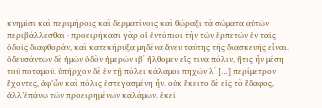κνημῖσι καὶ περιμήροις καὶ δερματίνοις καὶ θώραξι τὰ σώματα αὐτῶν περιβάλλεσθαι · προειρήκασι γὰρ οἱ ἐντόπιοι τὴν τῶν ἑρπετῶν ἐν ταῖς ὁδοῖς διαφθοράν, καὶ κατεκήρυξα μηδένα ἄνευ ταύτης τῆς διασκευῆς εἶναι. ὁδευσάντων δὲ ἡμῶν ὁδὸν ἡμερῶν ιβʹ ἤλθομεν εἴς τινα πόλιν, ἥτις ἦν μέση τοῦ ποταμοῦ. ὑπῆρχον δὲ ἐν τῇ πόλει κάλαμοι πηχῶν λʹ […] περίμετρον ἔχοντες, ἀφ’ὧν καὶ πόλις ἐστεγασμένη ἦν. οὐκ ἔκειτο δὲ εἰς τὸ ἔδαφος, ἀλλ’ἐπάνω τῶν προειρημένων καλάμων. ἐκεῖ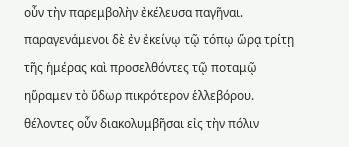οὖν τὴν παρεμβολὴν ἐκέλευσα παγῆναι. παραγενάμενοι δὲ ἐν ἐκείνῳ τῷ τόπῳ ὥρᾳ τρίτῃ τῆς ἡμέρας καὶ προσελθόντες τῷ ποταμῷ ηὕραμεν τὸ ὕδωρ πικρότερον ἑλλεβόρου. θέλοντες οὖν διακολυμβῆσαι εἰς τὴν πόλιν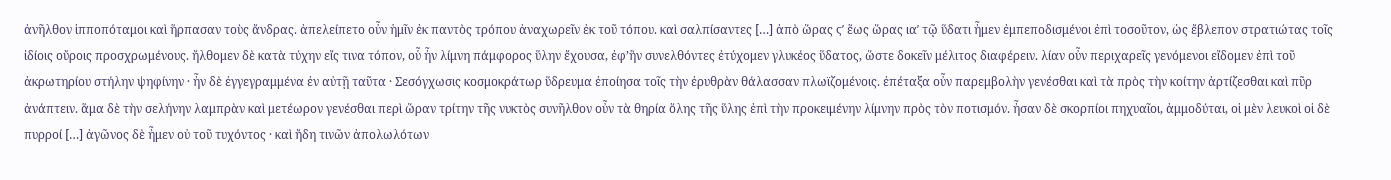ἀνῆλθον ἱπποπόταμοι καὶ ἥρπασαν τοὺς ἄνδρας. ἀπελείπετο οὖν ἡμῖν ἐκ παντὸς τρόπου ἀναχωρεῖν ἐκ τοῦ τόπου. καὶ σαλπίσαντες […] ἀπὸ ὥρας ϛʹ ἕως ὥρας ιαʹ τῷ ὕδατι ἦμεν ἐμπεποδισμένοι ἐπὶ τοσοῦτον, ὡς ἔβλεπον στρατιώτας τοῖς ἰδίοις οὔροις προσχρωμένους. ἤλθομεν δὲ κατὰ τύχην εἴς τινα τόπον, οὗ ἦν λίμνη πάμφορος ὕλην ἔχουσα, ἐφ’ἣν συνελθόντες ἐτύχομεν γλυκέος ὕδατος, ὥστε δοκεῖν μέλιτος διαφέρειν. λίαν οὖν περιχαρεῖς γενόμενοι εἴδομεν ἐπὶ τοῦ ἀκρωτηρίου στήλην ψηφίνην · ἦν δὲ ἐγγεγραμμένα ἐν αὐτῇ ταῦτα · Σεσόγχωσις κοσμοκράτωρ ὕδρευμα ἐποίησα τοῖς τὴν ἐρυθρὰν θάλασσαν πλωϊζομένοις. ἐπέταξα οὖν παρεμβολὴν γενέσθαι καὶ τὰ πρὸς τὴν κοίτην ἀρτίζεσθαι καὶ πῦρ ἀνάπτειν. ἅμα δὲ τὴν σελήνην λαμπρὰν καὶ μετέωρον γενέσθαι περὶ ὥραν τρίτην τῆς νυκτὸς συνῆλθον οὖν τὰ θηρία ὅλης τῆς ὕλης ἐπὶ τὴν προκειμένην λίμνην πρὸς τὸν ποτισμόν. ἦσαν δὲ σκορπίοι πηχυαῖοι, ἀμμοδύται, οἱ μὲν λευκοὶ οἱ δὲ πυρροί […] ἀγῶνος δὲ ἦμεν οὐ τοῦ τυχόντος · καὶ ἤδη τινῶν ἀπολωλότων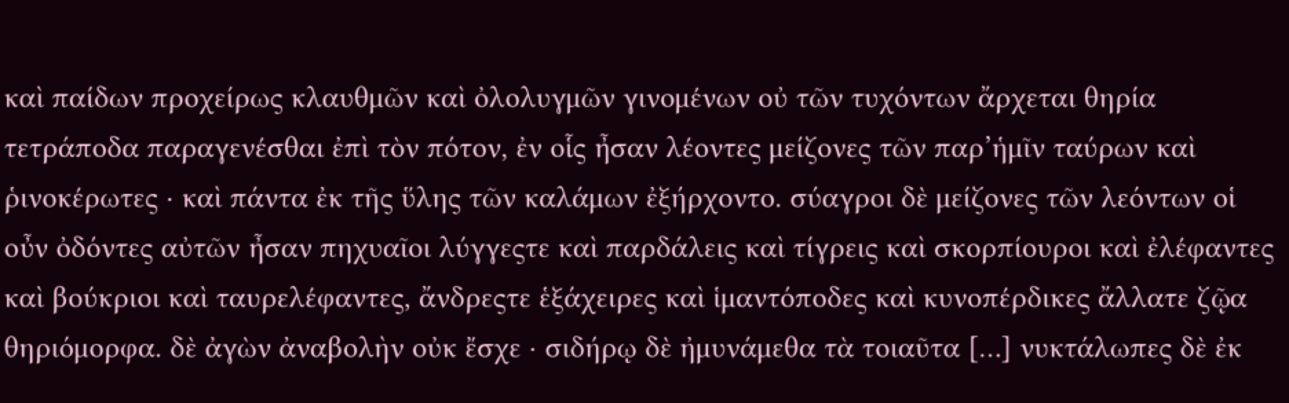καὶ παίδων προχείρως κλαυθμῶν καὶ ὀλολυγμῶν γινομένων οὐ τῶν τυχόντων ἄρχεται θηρία τετράποδα παραγενέσθαι ἐπὶ τὸν πότον, ἐν οἷς ἦσαν λέοντες μείζονες τῶν παρ’ἡμῖν ταύρων καὶ ῥινοκέρωτες · καὶ πάντα ἐκ τῆς ὕλης τῶν καλάμων ἐξήρχοντο. σύαγροι δὲ μείζονες τῶν λεόντων οἱ οὖν ὀδόντες αὐτῶν ἦσαν πηχυαῖοι λύγγεςτε καὶ παρδάλεις καὶ τίγρεις καὶ σκορπίουροι καὶ ἐλέφαντες καὶ βούκριοι καὶ ταυρελέφαντες, ἄνδρεςτε ἑξάχειρες καὶ ἱμαντόποδες καὶ κυνοπέρδικες ἄλλατε ζῷα θηριόμορφα. δὲ ἀγὼν ἀναβολὴν οὐκ ἔσχε · σιδήρῳ δὲ ἠμυνάμεθα τὰ τοιαῦτα […] νυκτάλωπες δὲ ἐκ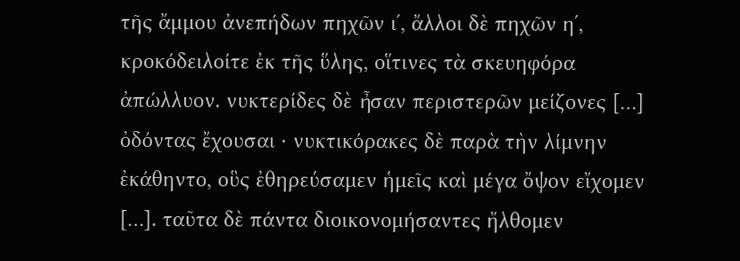τῆς ἄμμου ἀνεπήδων πηχῶν ιʹ, ἄλλοι δὲ πηχῶν ηʹ, κροκόδειλοίτε ἐκ τῆς ὕλης, οἵτινες τὰ σκευηφόρα ἀπώλλυον. νυκτερίδες δὲ ἦσαν περιστερῶν μείζονες […] ὀδόντας ἔχουσαι · νυκτικόρακες δὲ παρὰ τὴν λίμνην ἐκάθηντο, οὓς ἐθηρεύσαμεν ἡμεῖς καὶ μέγα ὄψον εἴχομεν […]. ταῦτα δὲ πάντα διοικονομήσαντες ἤλθομεν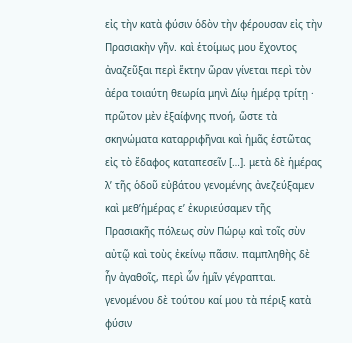εἰς τὴν κατὰ φύσιν ὁδὸν τὴν φέρουσαν εἰς τὴν Πρασιακὴν γῆν. καὶ ἑτοίμως μου ἔχοντος ἀναζεῦξαι περὶ ἕκτην ὥραν γίνεται περὶ τὸν ἀέρα τοιαύτη θεωρία μηνὶ Δίῳ ἡμέρᾳ τρίτῃ · πρῶτον μὲν ἐξαίφνης πνοή, ὥστε τὰ σκηνώματα καταρριφῆναι καὶ ἡμᾶς ἑστῶτας εἰς τὸ ἔδαφος καταπεσεῖν […]. μετὰ δὲ ἡμέρας λʹ τῆς ὁδοῦ εὐβάτου γενομένης ἀνεζεύξαμεν καὶ μεθ’ἡμέρας εʹ ἐκυριεύσαμεν τῆς Πρασιακῆς πόλεως σὺν Πώρῳ καὶ τοῖς σὺν αὐτῷ καὶ τοὺς ἐκείνῳ πᾶσιν. παμπληθὴς δὲ ἦν ἀγαθοῖς, περὶ ὧν ἡμῖν γέγραπται. γενομένου δὲ τούτου καί μου τὰ πέριξ κατὰ φύσιν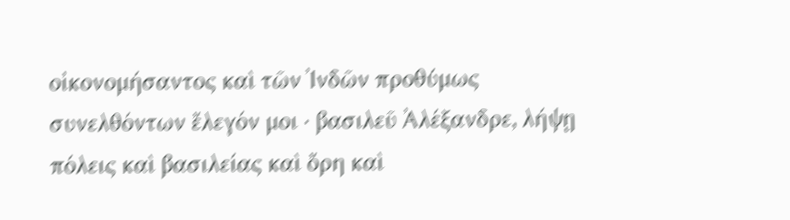οἰκονομήσαντος καὶ τῶν Ἰνδῶν προθύμως συνελθόντων ἔλεγόν μοι · βασιλεῦ Ἀλέξανδρε, λήψῃ πόλεις καὶ βασιλείας καὶ ὄρη καὶ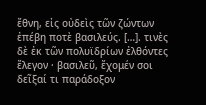ἔθνη, εἰς οὐδεὶς τῶν ζώντων ἐπέβη ποτὲ βασιλεύς. […]. τινὲς δὲ ἐκ τῶν πολυϊδρίων ἐλθόντες ἔλεγον · βασιλεῦ, ἔχομέν σοι δεῖξαί τι παράδοξον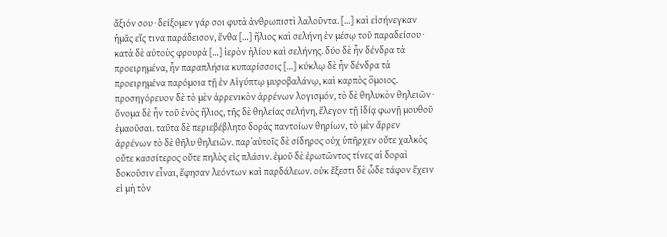ἄξιόν σου · δείξομεν γάρ σοι φυτὰ ἀνθρωπιστὶ λαλοῦντα. […] καὶ εἰσήνεγκαν ἡμᾶς εἴς τινα παράδεισον, ἔνθα […] ἥλιος καὶ σελήνη ἐν μέσῳ τοῦ παραδείσου · κατὰ δὲ αὐτοὺς φρουρὰ […] ἱερὸν ἡλίου καὶ σελήνης. δύο δὲ ἦν δένδρα τὰ προειρημένα, ἦν παραπλήσια κυπαρίσσοις […] κύκλῳ δὲ ἦν δένδρα τὰ προειρημένα παρόμοια τῇ ἐν Αἰγύπτῳ μυροβαλάνῳ, καὶ καρπὸς ὅμοιος. προσηγόρευον δὲ τὸ μὲν ἀρρενικὸν ἀρρένων λογισμόν, τὸ δὲ θηλυκὸν θηλειῶν · ὄνομα δὲ ἦν τοῦ ἑνὸς ἥλιος, τῆς δὲ θηλείας σελήνη, ἔλεγον τῇ ἰδίᾳ φωνῇ μουθοῦ ἐμαοῦσαι. ταῦτα δὲ περιεβέβλητο δορὰς παντοίων θηρίων, τὸ μὲν ἄρρεν ἀρρένων τὸ δὲ θῆλυ θηλειῶν. παρ’αὐτοῖς δὲ σίδηρος οὐχ ὑπῆρχεν οὔτε χαλκὸς οὔτε κασσίτερος οὔτε πηλὸς εἰς πλάσιν. ἐμοῦ δὲ ἐρωτῶντος τίνες αἱ δοραὶ δοκοῦσιν εἶναι, ἔφησαν λεόντων καὶ παρδάλεων. οὐκ ἔξεστι δὲ ὧδε τάφον ἔχειν εἰ μὴ τὸν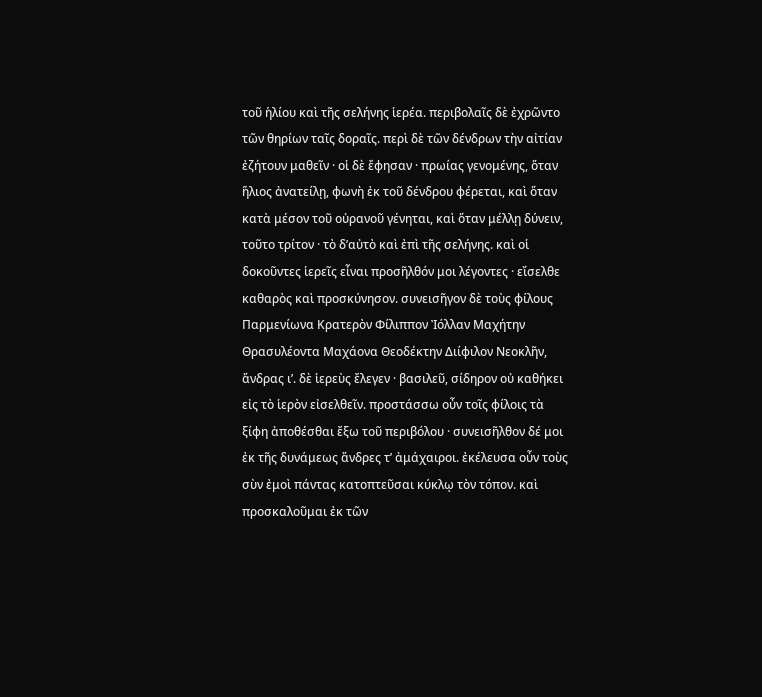τοῦ ἡλίου καὶ τῆς σελήνης ἱερέα. περιβολαῖς δὲ ἐχρῶντο τῶν θηρίων ταῖς δοραῖς. περὶ δὲ τῶν δένδρων τὴν αἰτίαν ἐζήτουν μαθεῖν · οἱ δὲ ἔφησαν · πρωίας γενομένης, ὅταν ἥλιος ἀνατείλῃ, φωνὴ ἐκ τοῦ δένδρου φέρεται, καὶ ὅταν κατὰ μέσον τοῦ οὐρανοῦ γένηται, καὶ ὅταν μέλλῃ δύνειν, τοῦτο τρίτον · τὸ δ’αὐτὸ καὶ ἐπὶ τῆς σελήνης. καὶ οἱ δοκοῦντες ἱερεῖς εἶναι προσῆλθόν μοι λέγοντες · εἴσελθε καθαρὸς καὶ προσκύνησον. συνεισῆγον δὲ τοὺς φίλους Παρμενίωνα Κρατερὸν Φίλιππον Ἰόλλαν Μαχήτην Θρασυλέοντα Μαχάονα Θεοδέκτην Διίφιλον Νεοκλῆν, ἄνδρας ιʹ. δὲ ἱερεὺς ἔλεγεν · βασιλεῦ, σίδηρον οὐ καθήκει εἰς τὸ ἱερὸν εἰσελθεῖν. προστάσσω οὖν τοῖς φίλοις τὰ ξίφη ἀποθέσθαι ἔξω τοῦ περιβόλου · συνεισῆλθον δέ μοι ἐκ τῆς δυνάμεως ἄνδρες τʹ ἀμάχαιροι. ἐκέλευσα οὖν τοὺς σὺν ἐμοὶ πάντας κατοπτεῦσαι κύκλῳ τὸν τόπον. καὶ προσκαλοῦμαι ἐκ τῶν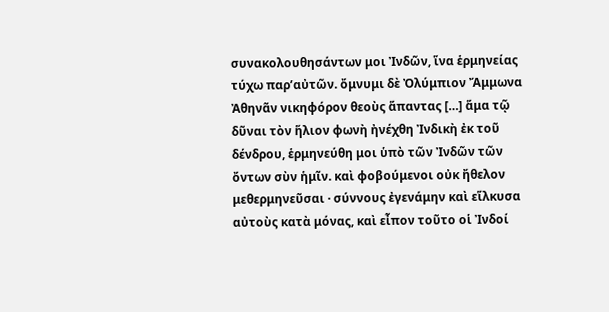συνακολουθησάντων μοι Ἰνδῶν, ἵνα ἑρμηνείας τύχω παρ’αὐτῶν. ὄμνυμι δὲ Ὀλύμπιον Ἄμμωνα Ἀθηνᾶν νικηφόρον θεοὺς ἅπαντας […] ἅμα τῷ δῦναι τὸν ἥλιον φωνὴ ἠνέχθη Ἰνδικὴ ἐκ τοῦ δένδρου, ἑρμηνεύθη μοι ὑπὸ τῶν Ἰνδῶν τῶν ὄντων σὺν ἡμῖν. καὶ φοβούμενοι οὐκ ἤθελον μεθερμηνεῦσαι · σύννους ἐγενάμην καὶ εἵλκυσα αὐτοὺς κατὰ μόνας, καὶ εἶπον τοῦτο οἱ Ἰνδοί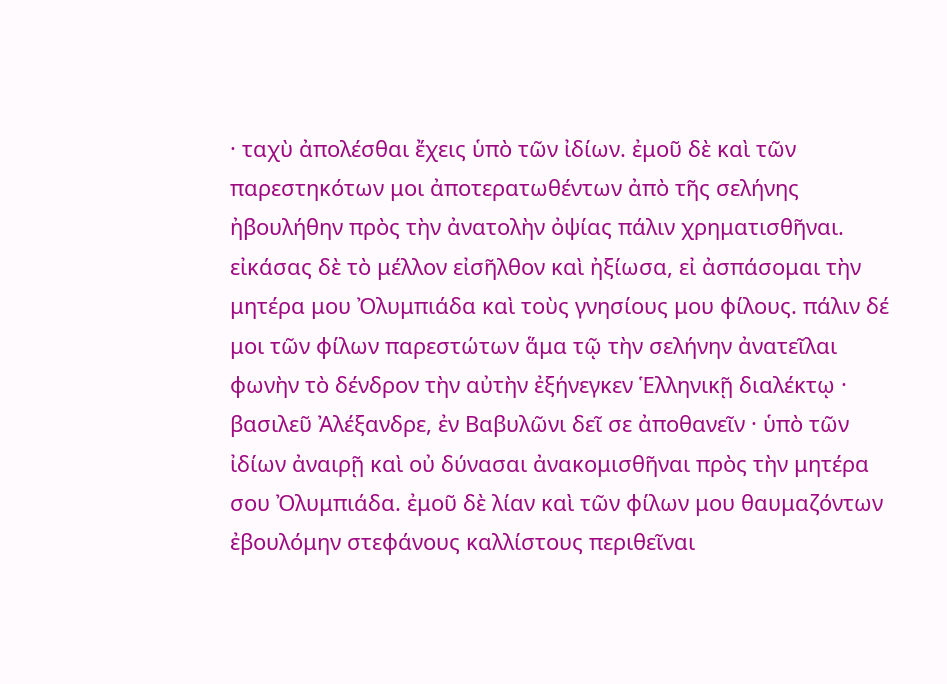· ταχὺ ἀπολέσθαι ἔχεις ὑπὸ τῶν ἰδίων. ἐμοῦ δὲ καὶ τῶν παρεστηκότων μοι ἀποτερατωθέντων ἀπὸ τῆς σελήνης ἠβουλήθην πρὸς τὴν ἀνατολὴν ὀψίας πάλιν χρηματισθῆναι. εἰκάσας δὲ τὸ μέλλον εἰσῆλθον καὶ ἠξίωσα, εἰ ἀσπάσομαι τὴν μητέρα μου Ὀλυμπιάδα καὶ τοὺς γνησίους μου φίλους. πάλιν δέ μοι τῶν φίλων παρεστώτων ἅμα τῷ τὴν σελήνην ἀνατεῖλαι φωνὴν τὸ δένδρον τὴν αὐτὴν ἐξήνεγκεν Ἑλληνικῇ διαλέκτῳ · βασιλεῦ Ἀλέξανδρε, ἐν Βαβυλῶνι δεῖ σε ἀποθανεῖν · ὑπὸ τῶν ἰδίων ἀναιρῇ καὶ οὐ δύνασαι ἀνακομισθῆναι πρὸς τὴν μητέρα σου Ὀλυμπιάδα. ἐμοῦ δὲ λίαν καὶ τῶν φίλων μου θαυμαζόντων ἐβουλόμην στεφάνους καλλίστους περιθεῖναι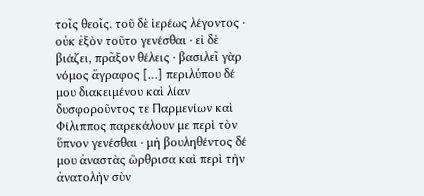τοῖς θεοῖς. τοῦ δὲ ἱερέως λέγοντος · οὐκ ἐξὸν τοῦτο γενέσθαι · εἰ δὲ βιάζει, πρᾶξον θέλεις · βασιλεῖ γὰρ νόμος ἄγραφος […] περιλύπου δέ μου διακειμένου καὶ λίαν δυσφοροῦντος τε Παρμενίων καὶ Φίλιππος παρεκάλουν με περὶ τὸν ὕπνον γενέσθαι · μὴ βουληθέντος δέ μου ἀναστὰς ὤρθρισα καὶ περὶ τὴν ἀνατολὴν σὺν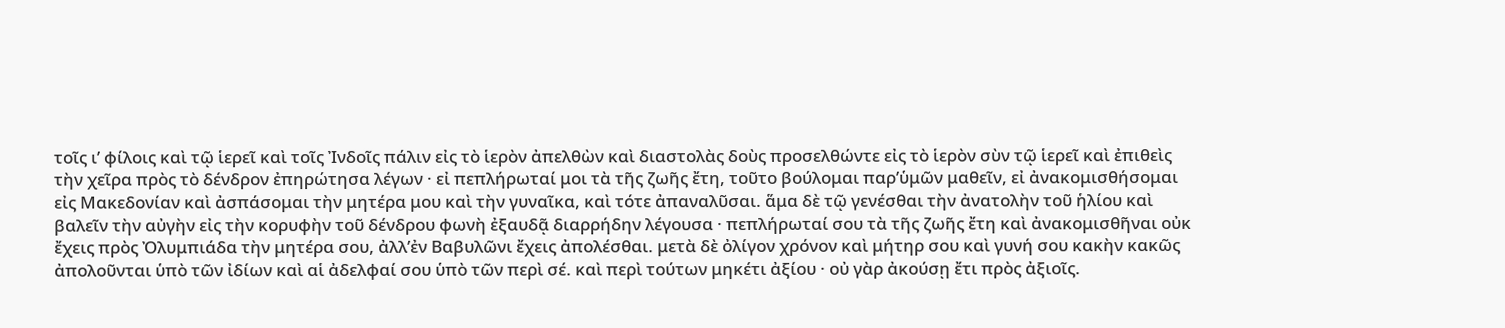τοῖς ιʹ φίλοις καὶ τῷ ἱερεῖ καὶ τοῖς Ἰνδοῖς πάλιν εἰς τὸ ἱερὸν ἀπελθὼν καὶ διαστολὰς δοὺς προσελθώντε εἰς τὸ ἱερὸν σὺν τῷ ἱερεῖ καὶ ἐπιθεὶς τὴν χεῖρα πρὸς τὸ δένδρον ἐπηρώτησα λέγων · εἰ πεπλήρωταί μοι τὰ τῆς ζωῆς ἔτη, τοῦτο βούλομαι παρ’ὑμῶν μαθεῖν, εἰ ἀνακομισθήσομαι εἰς Μακεδονίαν καὶ ἀσπάσομαι τὴν μητέρα μου καὶ τὴν γυναῖκα, καὶ τότε ἀπαναλῦσαι. ἅμα δὲ τῷ γενέσθαι τὴν ἀνατολὴν τοῦ ἡλίου καὶ βαλεῖν τὴν αὐγὴν εἰς τὴν κορυφὴν τοῦ δένδρου φωνὴ ἐξαυδᾷ διαρρήδην λέγουσα · πεπλήρωταί σου τὰ τῆς ζωῆς ἔτη καὶ ἀνακομισθῆναι οὐκ ἔχεις πρὸς Ὀλυμπιάδα τὴν μητέρα σου, ἀλλ’ἐν Βαβυλῶνι ἔχεις ἀπολέσθαι. μετὰ δὲ ὀλίγον χρόνον καὶ μήτηρ σου καὶ γυνή σου κακὴν κακῶς ἀπολοῦνται ὑπὸ τῶν ἰδίων καὶ αἱ ἀδελφαί σου ὑπὸ τῶν περὶ σέ. καὶ περὶ τούτων μηκέτι ἀξίου · οὐ γὰρ ἀκούσῃ ἔτι πρὸς ἀξιοῖς.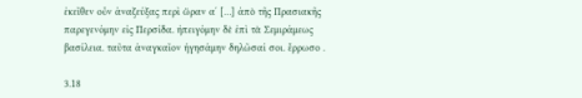ἐκεῖθεν οὖν ἀναζεύξας περὶ ὥραν αʹ […] ἀπὸ τῆς Πρασιακῆς παρεγενόμην εἰς Περσίδα. ἠπειγόμην δὲ ἐπὶ τὰ Σεμιράμεως βασίλεια. ταῦτα ἀναγκαῖον ἡγησάμην δηλῶσαί σοι. ἔρρωσο .

3.18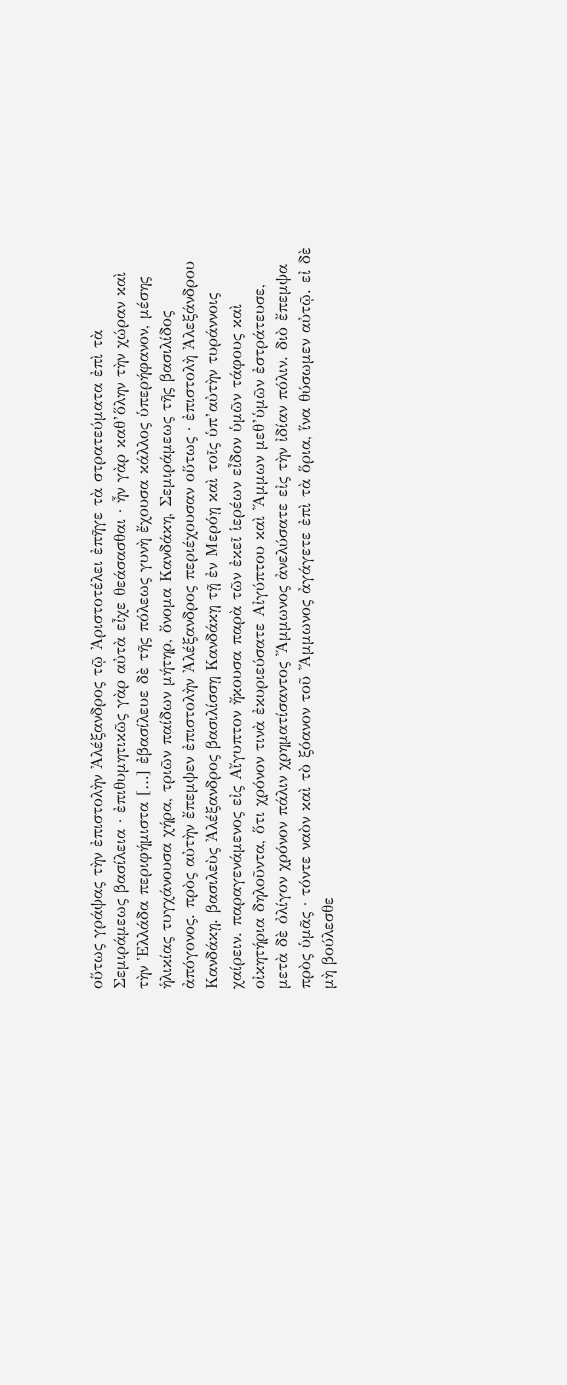οὕτως γράψας τὴν ἐπιστολὴν Ἀλέξανδρος τῷ Ἀριστοτέλει ἐπῆγε τὰ στρατεύματα ἐπὶ τὰ Σεμιράμεως βασίλεια · ἐπιθυμητικῶς γὰρ αὐτὰ εἶχε θεάσασθαι · ἦν γὰρ καθ’ὅλην τὴν χώραν καὶ τὴν Ἑλλάδα περιφήμιστα […] ἐβασίλευε δὲ τῆς πόλεως γυνὴ ἔχουσα κάλλος ὑπερήφανον, μέσης ἡλικίας τυγχάνουσα χήρα, τριῶν παίδων μήτηρ, ὄνομα Κανδάκη, Σεμιράμεως τῆς βασιλίδος ἀπόγονος. πρὸς αὐτὴν ἔπεμψεν ἐπιστολὴν Ἀλέξανδρος περιέχουσαν οὕτως · ἐπιστολὴ Ἀλεξάνδρου Κανδάκῃ. βασιλεὺς Ἀλέξανδρος βασιλίσσῃ Κανδάκῃ τῇ ἐν Μερόῃ καὶ τοῖς ὑπ’αὐτὴν τυράννοις χαίρειν. παραγενάμενος εἰς Αἴγυπτον ἤκουσα παρὰ τῶν ἐκεῖ ἱερέων εἶδον ὑμῶν τάφους καὶ οἰκητήρια δηλοῦντα, ὅτι χρόνον τινὰ ἐκυριεύσατε Αἰγύπτου καὶ Ἄμμων μεθ’ὑμῶν ἐστράτευσε, μετὰ δὲ ὀλίγον χρόνον πάλιν χρηματίσαντος Ἄμμωνος ἀνελύσατε εἰς τὴν ἰδίαν πόλιν. διὸ ἔπεμψα πρὸς ὑμᾶς · τόντε ναὸν καὶ τὸ ξόανον τοῦ Ἄμμωνος ἀγάγετε ἐπὶ τὰ ὅρια, ἵνα θύσωμεν αὐτῷ. εἰ δὲ μὴ βούλεσθε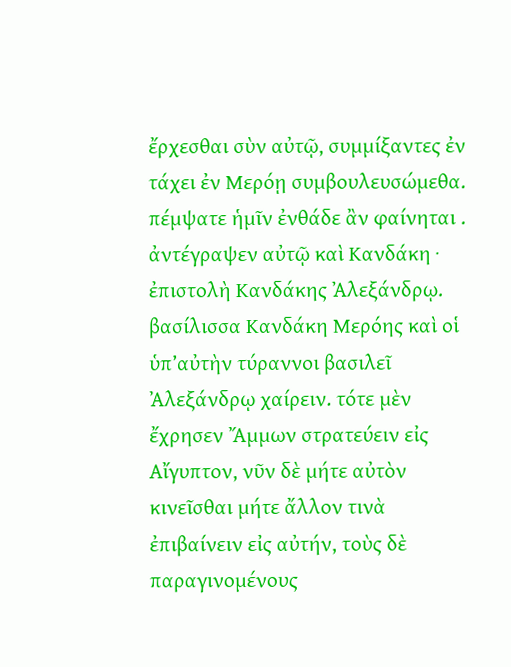ἔρχεσθαι σὺν αὐτῷ, συμμίξαντες ἐν τάχει ἐν Μερόῃ συμβουλευσώμεθα. πέμψατε ἡμῖν ἐνθάδε ἂν φαίνηται . ἀντέγραψεν αὐτῷ καὶ Κανδάκη · ἐπιστολὴ Κανδάκης Ἀλεξάνδρῳ. βασίλισσα Κανδάκη Μερόης καὶ οἱ ὑπ’αὐτὴν τύραννοι βασιλεῖ Ἀλεξάνδρῳ χαίρειν. τότε μὲν ἔχρησεν Ἄμμων στρατεύειν εἰς Αἴγυπτον, νῦν δὲ μήτε αὐτὸν κινεῖσθαι μήτε ἄλλον τινὰ ἐπιβαίνειν εἰς αὐτήν, τοὺς δὲ παραγινομένους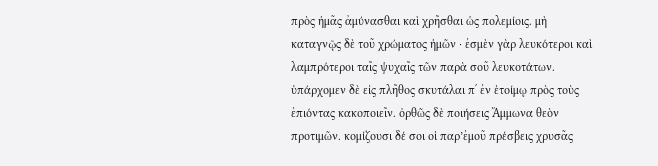πρὸς ἡμᾶς ἀμύνασθαι καὶ χρῆσθαι ὡς πολεμίοις. μὴ καταγνῷς δὲ τοῦ χρώματος ἡμῶν · ἐσμὲν γὰρ λευκότεροι καὶ λαμπρότεροι ταῖς ψυχαῖς τῶν παρὰ σοῦ λευκοτάτων. ὑπάρχομεν δὲ εἰς πλῆθος σκυτάλαι πʹ ἐν ἑτοίμῳ πρὸς τοὺς ἐπιόντας κακοποιεῖν. ὀρθῶς δὲ ποιήσεις Ἄμμωνα θεὸν προτιμῶν. κομίζουσι δέ σοι οἱ παρ’ἐμοῦ πρέσβεις χρυσᾶς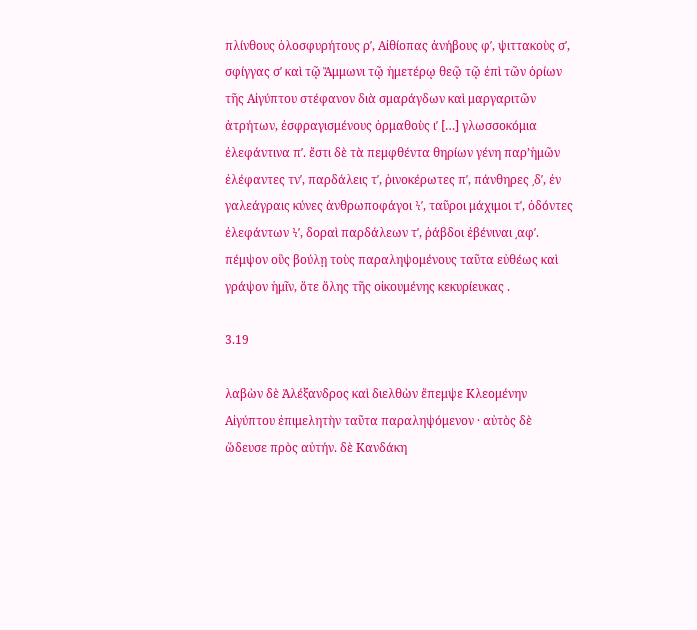πλίνθους ὁλοσφυρήτους ρʹ, Αἰθίοπας ἀνήβους φʹ, ψιττακοὺς σʹ, σφίγγας σʹ καὶ τῷ Ἄμμωνι τῷ ἡμετέρῳ θεῷ τῷ ἐπὶ τῶν ὁρίων τῆς Αἰγύπτου στέφανον διὰ σμαράγδων καὶ μαργαριτῶν ἀτρήτων, ἐσφραγισμένους ὁρμαθοὺς ιʹ […] γλωσσοκόμια ἐλεφάντινα πʹ. ἔστι δὲ τὰ πεμφθέντα θηρίων γένη παρ’ἡμῶν ἐλέφαντες τνʹ, παρδάλεις τʹ, ῥινοκέρωτες πʹ, πάνθηρες ͵δʹ, ἐν γαλεάγραις κύνες ἀνθρωποφάγοι Ϟʹ, ταῦροι μάχιμοι τʹ, ὀδόντες ἐλεφάντων Ϟʹ, δοραὶ παρδάλεων τʹ, ῥάβδοι ἐβένιναι ͵αφʹ. πέμψον οὓς βούλῃ τοὺς παραληψομένους ταῦτα εὐθέως καὶ γράψον ἡμῖν, ὅτε ὅλης τῆς οἰκουμένης κεκυρίευκας .

3.19

λαβὼν δὲ Ἀλέξανδρος καὶ διελθὼν ἔπεμψε Κλεομένην Αἰγύπτου ἐπιμελητὴν ταῦτα παραληψόμενον · αὐτὸς δὲ ὥδευσε πρὸς αὐτήν. δὲ Κανδάκη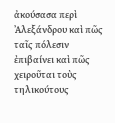ἀκούσασα περὶ Ἀλεξάνδρου καὶ πῶς ταῖς πόλεσιν ἐπιβαίνει καὶ πῶς χειροῦται τοὺς τηλικούτους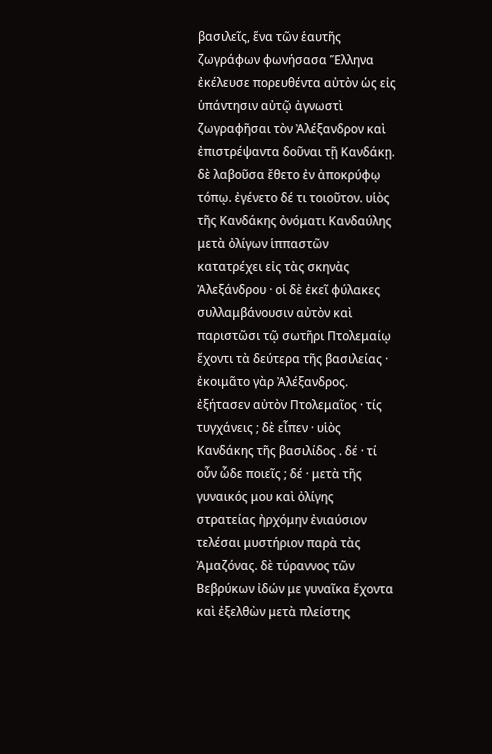βασιλεῖς, ἕνα τῶν ἑαυτῆς ζωγράφων φωνήσασα Ἕλληνα ἐκέλευσε πορευθέντα αὐτὸν ὡς εἰς ὑπάντησιν αὐτῷ ἀγνωστὶ ζωγραφῆσαι τὸν Ἀλέξανδρον καὶ ἐπιστρέψαντα δοῦναι τῇ Κανδάκῃ. δὲ λαβοῦσα ἔθετο ἐν ἀποκρύφῳ τόπῳ. ἐγένετο δέ τι τοιοῦτον. υἱὸς τῆς Κανδάκης ὀνόματι Κανδαύλης μετὰ ὀλίγων ἱππαστῶν κατατρέχει εἰς τὰς σκηνὰς Ἀλεξάνδρου · οἱ δὲ ἐκεῖ φύλακες συλλαμβάνουσιν αὐτὸν καὶ παριστῶσι τῷ σωτῆρι Πτολεμαίῳ ἔχοντι τὰ δεύτερα τῆς βασιλείας · ἐκοιμᾶτο γὰρ Ἀλέξανδρος. ἐξήτασεν αὐτὸν Πτολεμαῖος · τίς τυγχάνεις ; δὲ εἶπεν · υἱὸς Κανδάκης τῆς βασιλίδος . δέ · τί οὖν ὧδε ποιεῖς ; δέ · μετὰ τῆς γυναικός μου καὶ ὀλίγης στρατείας ἠρχόμην ἐνιαύσιον τελέσαι μυστήριον παρὰ τὰς Ἀμαζόνας. δὲ τύραννος τῶν Βεβρύκων ἰδών με γυναῖκα ἔχοντα καὶ ἐξελθὼν μετὰ πλείστης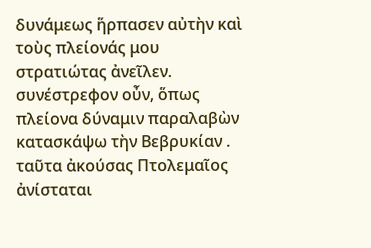δυνάμεως ἥρπασεν αὐτὴν καὶ τοὺς πλείονάς μου στρατιώτας ἀνεῖλεν. συνέστρεφον οὖν, ὅπως πλείονα δύναμιν παραλαβὼν κατασκάψω τὴν Βεβρυκίαν . ταῦτα ἀκούσας Πτολεμαῖος ἀνίσταται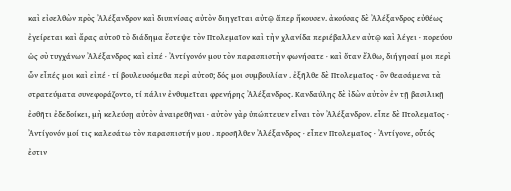καὶ εἰσελθὼν πρὸς Ἀλέξανδρον καὶ διυπνίσας αὐτὸν διηγεῖται αὐτῷ ἅπερ ἤκουσεν. ἀκούσας δὲ Ἀλέξανδρος εὐθέως ἐγείρεται καὶ ἄρας αὐτοῦ τὸ διάδημα ἔστεψε τὸν Πτολεμαῖον καὶ τὴν χλανίδα περιέβαλλεν αὐτῷ καὶ λέγει · πορεύου ὡς σὺ τυγχάνων Ἀλέξανδρος καὶ εἰπέ · Ἀντίγονόν μου τὸν παρασπιστὴν φωνήσατε · καὶ ὅταν ἔλθω, διήγησαί μοι περὶ ὧν εἶπές μοι καὶ εἰπέ · τί βουλευσόμεθα περὶ αὐτοῦ; δός μοι συμβουλίαν . ἐξῆλθε δὲ Πτολεμαῖος · ὃν θεασάμενα τὰ στρατεύματα συνεφοράζοντο, τί πάλιν ἐνθυμεῖται φρενήρης Ἀλέξανδρος. Κανδαύλης δὲ ἰδὼν αὐτὸν ἐν τῇ βασιλικῇ ἐσθῆτι ἐδεδοίκει, μὴ κελεύσῃ αὐτὸν ἀναιρεθῆναι · αὐτὸν γὰρ ὑπώπτευεν εἶναι τὸν Ἀλέξανδρον. εἶπε δὲ Πτολεμαῖος · Ἀντίγονόν μοί τις καλεσάτω τὸν παρασπιστήν μου . προσῆλθεν Ἀλέξανδρος · εἶπεν Πτολεμαῖος · Ἀντίγονε, οὗτός ἐστιν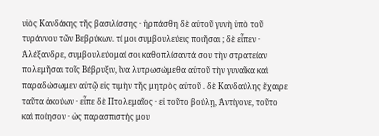υἱὸς Κανδάκης τῆς βασιλίσσης · ἡρπάσθη δὲ αὐτοῦ γυνὴ ὑπὸ τοῦ τυράννου τῶν Βεβρύκων. τί μοι συμβουλεύεις ποιῆσαι ; δὲ εἶπεν · Ἀλέξανδρε, συμβουλεύομαί σοι καθοπλίσαντά σου τὴν στρατείαν πολεμῆσαι τοῖς Βέβρυξιν, ἵνα λυτρωσώμεθα αὐτοῦ τὴν γυναῖκα καὶ παραδώσωμεν αὐτῷ εἰς τιμὴν τῆς μητρὸς αὐτοῦ . δὲ Κανδαύλης ἔχαιρε ταῦτα ἀκούων · εἶπε δὲ Πτολεμαῖος · εἰ τοῦτο βούλῃ, Ἀντίγονε, τοῦτο καὶ ποίησον · ὡς παρασπιστής μου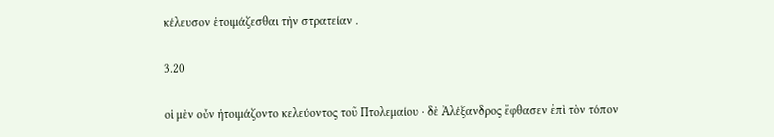κέλευσον ἑτοιμάζεσθαι τὴν στρατείαν .

3.20

οἱ μὲν οὖν ἡτοιμάζοντο κελεύοντος τοῦ Πτολεμαίου · δὲ Ἀλέξανδρος ἔφθασεν ἐπὶ τὸν τόπον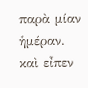παρὰ μίαν ἡμέραν. καὶ εἶπεν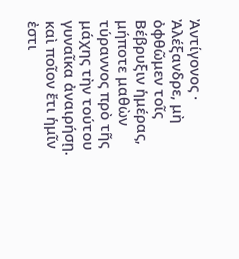Ἀντίγονος · Ἀλέξανδρε, μὴ ὀφθῶμεν τοῖς Βέβρυξιν ἡμέρας, μήποτε μαθὼν τύραννος πρὸ τῆς μάχης τὴν τούτου γυναῖκα ἀναιρήσῃ. καὶ ποῖον ἔτι ἡμῖν ἐστι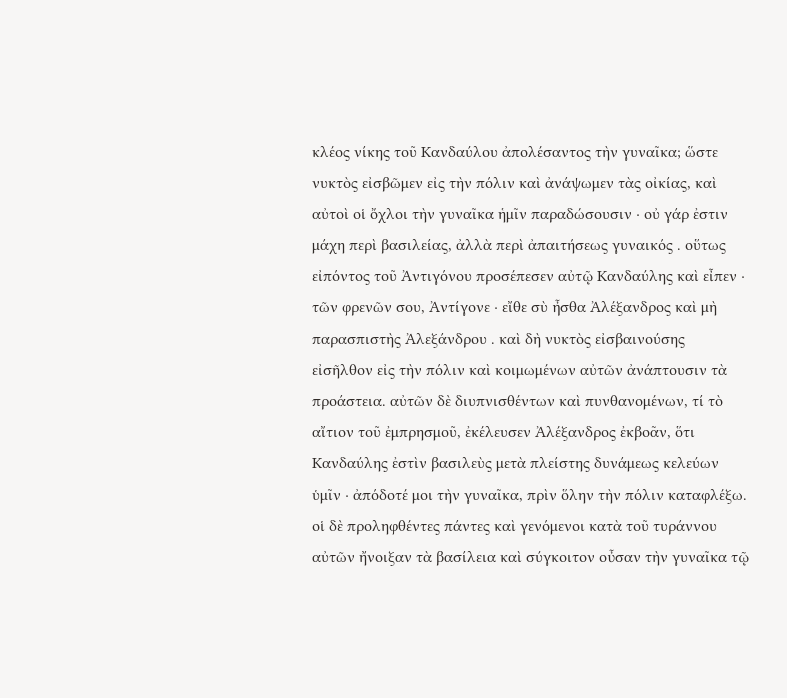κλέος νίκης τοῦ Κανδαύλου ἀπολέσαντος τὴν γυναῖκα; ὥστε νυκτὸς εἰσβῶμεν εἰς τὴν πόλιν καὶ ἀνάψωμεν τὰς οἰκίας, καὶ αὐτοὶ οἱ ὄχλοι τὴν γυναῖκα ἡμῖν παραδώσουσιν · οὐ γάρ ἐστιν μάχη περὶ βασιλείας, ἀλλὰ περὶ ἀπαιτήσεως γυναικός . οὕτως εἰπόντος τοῦ Ἀντιγόνου προσέπεσεν αὐτῷ Κανδαύλης καὶ εἶπεν · τῶν φρενῶν σου, Ἀντίγονε · εἴθε σὺ ἦσθα Ἀλέξανδρος καὶ μὴ παρασπιστὴς Ἀλεξάνδρου . καὶ δὴ νυκτὸς εἰσβαινούσης εἰσῆλθον εἰς τὴν πόλιν καὶ κοιμωμένων αὐτῶν ἀνάπτουσιν τὰ προάστεια. αὐτῶν δὲ διυπνισθέντων καὶ πυνθανομένων, τί τὸ αἴτιον τοῦ ἐμπρησμοῦ, ἐκέλευσεν Ἀλέξανδρος ἐκβοᾶν, ὅτι Κανδαύλης ἐστὶν βασιλεὺς μετὰ πλείστης δυνάμεως κελεύων ὑμῖν · ἀπόδοτέ μοι τὴν γυναῖκα, πρὶν ὅλην τὴν πόλιν καταφλέξω. οἱ δὲ προληφθέντες πάντες καὶ γενόμενοι κατὰ τοῦ τυράννου αὐτῶν ἤνοιξαν τὰ βασίλεια καὶ σύγκοιτον οὖσαν τὴν γυναῖκα τῷ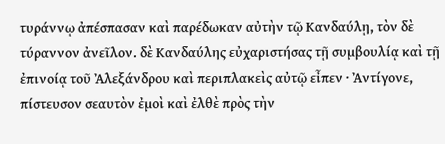τυράννῳ ἀπέσπασαν καὶ παρέδωκαν αὐτὴν τῷ Κανδαύλῃ, τὸν δὲ τύραννον ἀνεῖλον. δὲ Κανδαύλης εὐχαριστήσας τῇ συμβουλίᾳ καὶ τῇ ἐπινοίᾳ τοῦ Ἀλεξάνδρου καὶ περιπλακεὶς αὐτῷ εἶπεν · Ἀντίγονε, πίστευσον σεαυτὸν ἐμοὶ καὶ ἐλθὲ πρὸς τὴν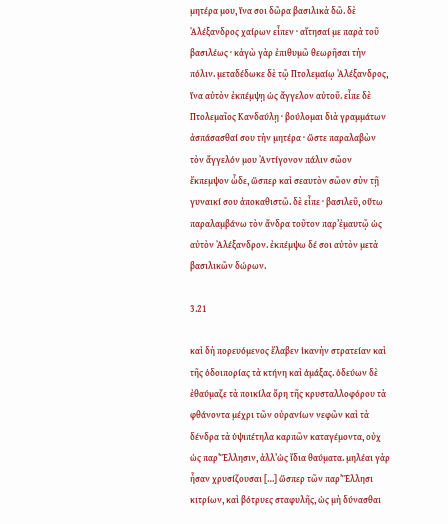μητέρα μου, ἵνα σοι δῶρα βασιλικὰ δῶ. δὲ Ἀλέξανδρος χαίρων εἶπεν · αἴτησαί με παρὰ τοῦ βασιλέως · κἀγὼ γὰρ ἐπιθυμῶ θεωρῆσαι τὴν πόλιν. μεταδέδωκε δὲ τῷ Πτολεμαίῳ Ἀλέξανδρος, ἵνα αὐτὸν ἐκπέμψῃ ὡς ἄγγελον αὐτοῦ. εἶπε δὲ Πτολεμαῖος Κανδαύλῃ · βούλομαι διὰ γραμμάτων ἀσπάσασθαί σου τὴν μητέρα · ὥστε παραλαβὼν τὸν ἄγγελόν μου Ἀντίγονον πάλιν σῶον ἔκπεμψον ὧδε, ὥσπερ καὶ σεαυτὸν σῶον σὺν τῇ γυναικί σου ἀποκαθιστῶ. δὲ εἶπε · βασιλεῦ, οὕτω παραλαμβάνω τὸν ἄνδρα τοῦτον παρ’ἐμαυτῷ ὡς αὐτὸν Ἀλέξανδρον. ἐκπέμψω δέ σοι αὐτὸν μετὰ βασιλικῶν δώρων.

3.21

καὶ δὴ πορευόμενος ἔλαβεν ἱκανὴν στρατείαν καὶ τῆς ὁδοιπορίας τὰ κτήνη καὶ ἁμάξας. ὁδεύων δὲ ἐθαύμαζε τὰ ποικίλα ὄρη τῆς κρυσταλλοφόρου τὰ φθάνοντα μέχρι τῶν οὐρανίων νεφῶν καὶ τὰ δένδρα τὰ ὑψιπέτηλα καρπῶν καταγέμοντα, οὐχ ὡς παρ’Ἕλλησιν, ἀλλ’ὡς ἴδια θαύματα. μηλέαι γὰρ ἦσαν χρυσίζουσαι […] ὥσπερ τῶν παρ’Ἕλλησι κιτρίων, καὶ βότρυες σταφυλῆς, ὡς μὴ δύνασθαι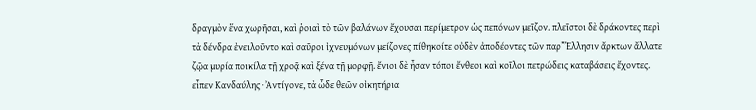δραγμὸν ἕνα χωρῆσαι, καὶ ῥοιαὶ τὸ τῶν βαλάνων ἔχουσαι περίμετρον ὡς πεπόνων μεῖζον. πλεῖστοι δὲ δράκοντες περὶ τὰ δένδρα ἐνειλοῦντο καὶ σαῦροι ἰχνευμόνων μείζονες πίθηκοίτε οὐδὲν ἀποδέοντες τῶν παρ’Ἕλλησιν ἄρκτων ἄλλατε ζῷα μυρία ποικίλα τῇ χροᾷ καὶ ξένα τῇ μορφῇ. ἔνιοι δὲ ἦσαν τόποι ἔνθεοι καὶ κοῖλοι πετρώδεις καταβάσεις ἔχοντες. εἶπεν Κανδαύλης · Ἀντίγονε, τὰ ὧδε θεῶν οἰκητήρια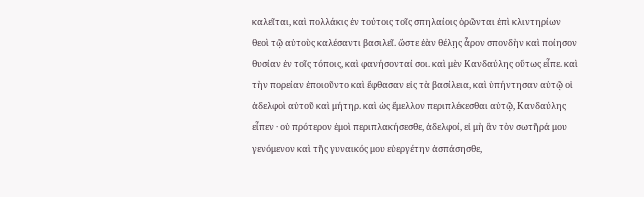καλεῖται, καὶ πολλάκις ἐν τούτοις τοῖς σπηλαίοις ὁρῶνται ἐπὶ κλιντηρίων θεοὶ τῷ αὐτοὺς καλέσαντι βασιλεῖ. ὥστε ἐὰν θέλῃς ἆρον σπονδὴν καὶ ποίησον θυσίαν ἐν τοῖς τόποις, καὶ φανήσονταί σοι. καὶ μὲν Κανδαύλης οὕτως εἶπε. καὶ τὴν πορείαν ἐποιοῦντο καὶ ἔφθασαν εἰς τὰ βασίλεια, καὶ ὑπήντησαν αὐτῷ οἱ ἀδελφοὶ αὐτοῦ καὶ μήτηρ. καὶ ὡς ἔμελλον περιπλέκεσθαι αὐτῷ, Κανδαύλης εἶπεν · οὐ πρότερον ἐμοὶ περιπλακήσεσθε, ἀδελφοί, εἰ μὴ ἂν τὸν σωτῆρά μου γενόμενον καὶ τῆς γυναικός μου εὐεργέτην ἀσπάσησθε,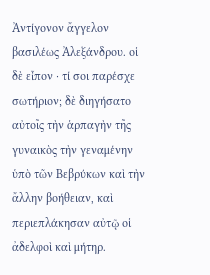Ἀντίγονον ἄγγελον βασιλέως Ἀλεξάνδρου. οἱ δὲ εἶπον · τί σοι παρέσχε σωτήριον; δὲ διηγήσατο αὐτοῖς τὴν ἁρπαγὴν τῆς γυναικὸς τὴν γεναμένην ὑπὸ τῶν Βεβρύκων καὶ τὴν ἄλλην βοήθειαν, καὶ περιεπλάκησαν αὐτῷ οἱ ἀδελφοὶ καὶ μήτηρ.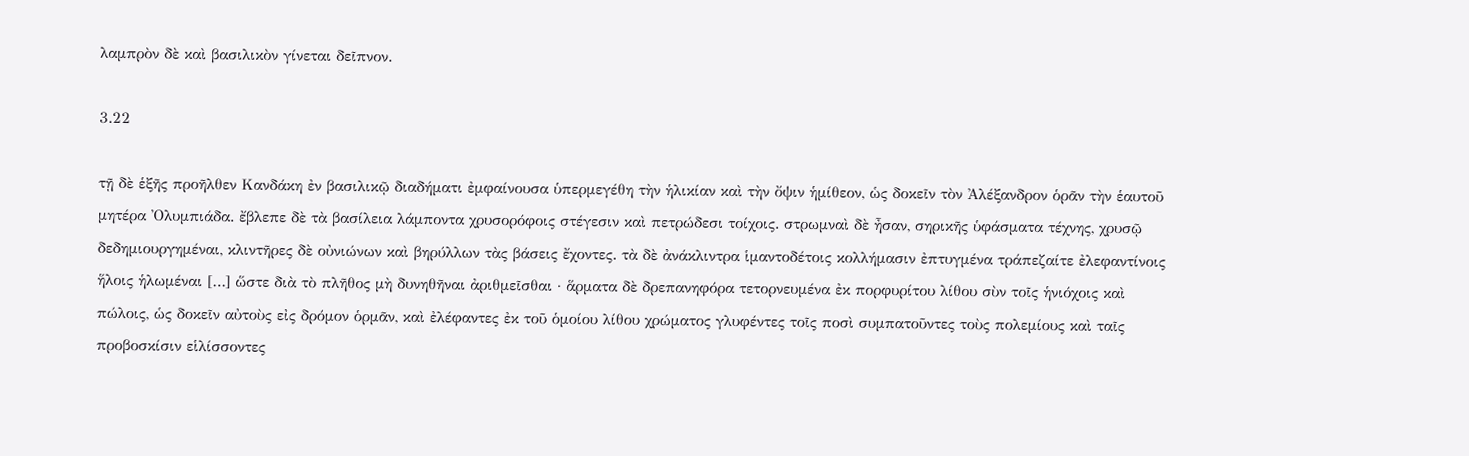λαμπρὸν δὲ καὶ βασιλικὸν γίνεται δεῖπνον.

3.22

τῇ δὲ ἑξῆς προῆλθεν Κανδάκη ἐν βασιλικῷ διαδήματι ἐμφαίνουσα ὑπερμεγέθη τὴν ἡλικίαν καὶ τὴν ὄψιν ἡμίθεον, ὡς δοκεῖν τὸν Ἀλέξανδρον ὁρᾶν τὴν ἑαυτοῦ μητέρα Ὀλυμπιάδα. ἔβλεπε δὲ τὰ βασίλεια λάμποντα χρυσορόφοις στέγεσιν καὶ πετρώδεσι τοίχοις. στρωμναὶ δὲ ἦσαν, σηρικῆς ὑφάσματα τέχνης, χρυσῷ δεδημιουργημέναι, κλιντῆρες δὲ οὐνιώνων καὶ βηρύλλων τὰς βάσεις ἔχοντες. τὰ δὲ ἀνάκλιντρα ἱμαντοδέτοις κολλήμασιν ἐπτυγμένα τράπεζαίτε ἐλεφαντίνοις ἥλοις ἡλωμέναι […] ὥστε διὰ τὸ πλῆθος μὴ δυνηθῆναι ἀριθμεῖσθαι · ἅρματα δὲ δρεπανηφόρα τετορνευμένα ἐκ πορφυρίτου λίθου σὺν τοῖς ἡνιόχοις καὶ πώλοις, ὡς δοκεῖν αὐτοὺς εἰς δρόμον ὁρμᾶν, καὶ ἐλέφαντες ἐκ τοῦ ὁμοίου λίθου χρώματος γλυφέντες τοῖς ποσὶ συμπατοῦντες τοὺς πολεμίους καὶ ταῖς προβοσκίσιν εἱλίσσοντες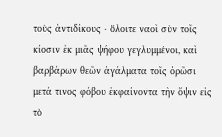τοὺς ἀντιδίκους · ὅλοιτε ναοὶ σὺν τοῖς κίοσιν ἐκ μιᾶς ψήφου γεγλυμμένοι, καὶ βαρβάρων θεῶν ἀγάλματα τοῖς ὁρῶσι μετά τινος φόβου ἐκφαίνοντα τὴν ὄψιν εἰς τὸ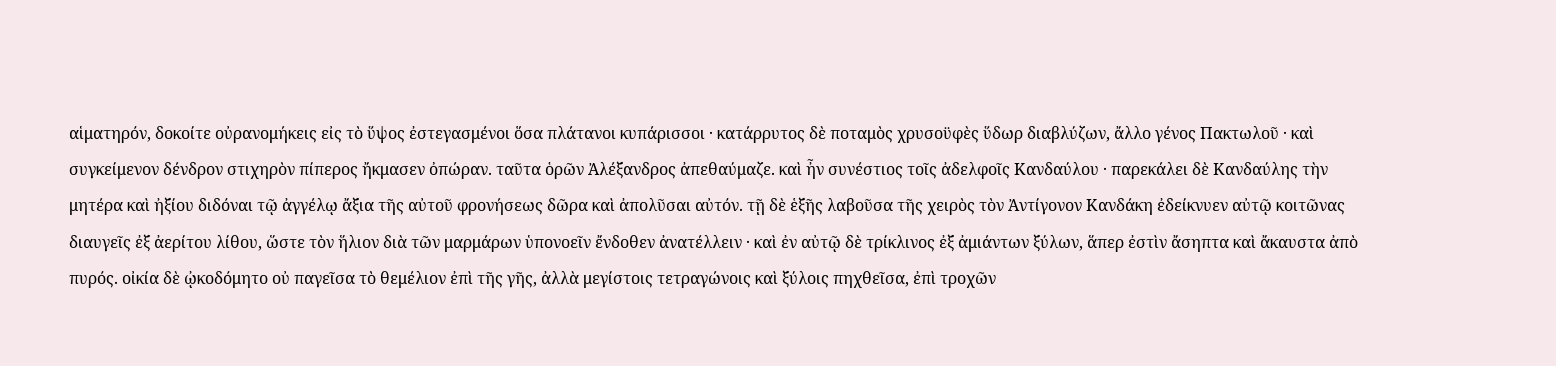αἱματηρόν, δοκοίτε οὐρανομήκεις εἰς τὸ ὕψος ἐστεγασμένοι ὅσα πλάτανοι κυπάρισσοι · κατάρρυτος δὲ ποταμὸς χρυσοϋφὲς ὕδωρ διαβλύζων, ἄλλο γένος Πακτωλοῦ · καὶ συγκείμενον δένδρον στιχηρὸν πίπερος ἤκμασεν ὀπώραν. ταῦτα ὁρῶν Ἀλέξανδρος ἀπεθαύμαζε. καὶ ἦν συνέστιος τοῖς ἀδελφοῖς Κανδαύλου · παρεκάλει δὲ Κανδαύλης τὴν μητέρα καὶ ἠξίου διδόναι τῷ ἀγγέλῳ ἄξια τῆς αὐτοῦ φρονήσεως δῶρα καὶ ἀπολῦσαι αὐτόν. τῇ δὲ ἑξῆς λαβοῦσα τῆς χειρὸς τὸν Ἀντίγονον Κανδάκη ἐδείκνυεν αὐτῷ κοιτῶνας διαυγεῖς ἐξ ἀερίτου λίθου, ὥστε τὸν ἥλιον διὰ τῶν μαρμάρων ὑπονοεῖν ἔνδοθεν ἀνατέλλειν · καὶ ἐν αὐτῷ δὲ τρίκλινος ἐξ ἀμιάντων ξύλων, ἅπερ ἐστὶν ἄσηπτα καὶ ἄκαυστα ἀπὸ πυρός. οἰκία δὲ ᾠκοδόμητο οὐ παγεῖσα τὸ θεμέλιον ἐπὶ τῆς γῆς, ἀλλὰ μεγίστοις τετραγώνοις καὶ ξύλοις πηχθεῖσα, ἐπὶ τροχῶν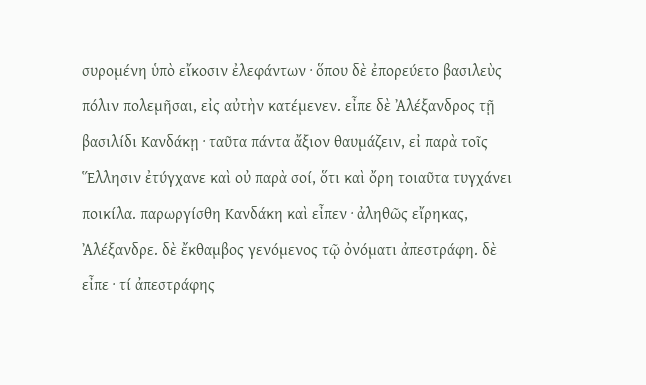συρομένη ὑπὸ εἴκοσιν ἐλεφάντων · ὅπου δὲ ἐπορεύετο βασιλεὺς πόλιν πολεμῆσαι, εἰς αὐτὴν κατέμενεν. εἶπε δὲ Ἀλέξανδρος τῇ βασιλίδι Κανδάκῃ · ταῦτα πάντα ἄξιον θαυμάζειν, εἰ παρὰ τοῖς Ἕλλησιν ἐτύγχανε καὶ οὐ παρὰ σοί, ὅτι καὶ ὄρη τοιαῦτα τυγχάνει ποικίλα. παρωργίσθη Κανδάκη καὶ εἶπεν · ἀληθῶς εἴρηκας, Ἀλέξανδρε. δὲ ἔκθαμβος γενόμενος τῷ ὀνόματι ἀπεστράφη. δὲ εἶπε · τί ἀπεστράφης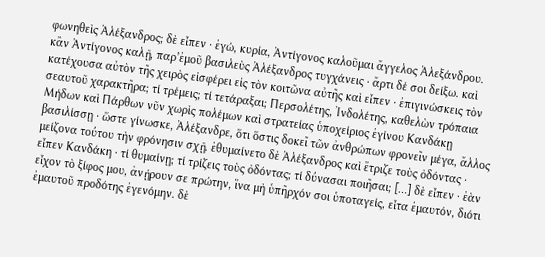φωνηθεὶς Ἀλέξανδρος; δὲ εἶπεν · ἐγώ, κυρία, Ἀντίγονος καλοῦμαι ἄγγελος Ἀλεξάνδρου. κἂν Ἀντίγονος καλῇ, παρ’ἐμοῦ βασιλεὺς Ἀλέξανδρος τυγχάνεις · ἄρτι δέ σοι δείξω. καὶ κατέχουσα αὐτὸν τῆς χειρὸς εἰσφέρει εἰς τὸν κοιτῶνα αὐτῆς καὶ εἶπεν · ἐπιγινώσκεις τὸν σεαυτοῦ χαρακτῆρα; τί τρέμεις; τί τετάραξαι; Περσολέτης, Ἰνδολέτης, καθελὼν τρόπαια Μήδων καὶ Πάρθων νῦν χωρὶς πολέμων καὶ στρατείας ὑποχείριος ἐγίνου Κανδάκῃ βασιλίσσῃ · ὥστε γίνωσκε, Ἀλέξανδρε, ὅτι ὅστις δοκεῖ τῶν ἀνθρώπων φρονεῖν μέγα, ἄλλος μείζονα τούτου τὴν φρόνησιν σχῇ. ἐθυμαίνετο δὲ Ἀλέξανδρος καὶ ἔτριζε τοὺς ὀδόντας · εἶπεν Κανδάκη · τί θυμαίνῃ; τί τρίζεις τοὺς ὀδόντας; τί δύνασαι ποιῆσαι; […] δὲ εἶπεν · ἐὰν εἶχον τὸ ξίφος μου, ἀνῄρουν σε πρώτην, ἵνα μὴ ὑπῆρχόν σοι ὑποταγείς, εἶτα ἐμαυτόν, διότι ἐμαυτοῦ προδότης ἐγενόμην. δὲ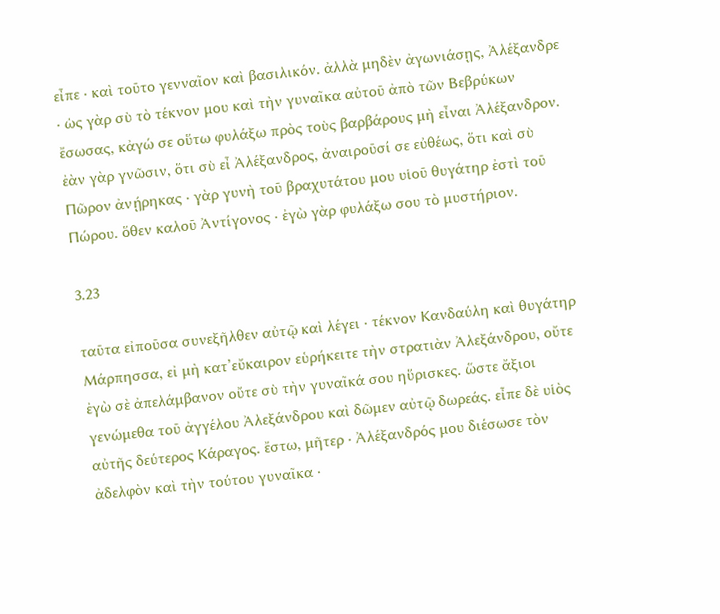εἶπε · καὶ τοῦτο γενναῖον καὶ βασιλικόν. ἀλλὰ μηδὲν ἀγωνιάσῃς, Ἀλέξανδρε · ὡς γὰρ σὺ τὸ τέκνον μου καὶ τὴν γυναῖκα αὐτοῦ ἀπὸ τῶν Βεβρύκων ἔσωσας, κἀγώ σε οὕτω φυλάξω πρὸς τοὺς βαρβάρους μὴ εἶναι Ἀλέξανδρον. ἐὰν γὰρ γνῶσιν, ὅτι σὺ εἶ Ἀλέξανδρος, ἀναιροῦσί σε εὐθέως, ὅτι καὶ σὺ Πῶρον ἀνῄρηκας · γὰρ γυνὴ τοῦ βραχυτάτου μου υἱοῦ θυγάτηρ ἐστὶ τοῦ Πώρου. ὅθεν καλοῦ Ἀντίγονος · ἐγὼ γὰρ φυλάξω σου τὸ μυστήριον.

3.23

ταῦτα εἰποῦσα συνεξῆλθεν αὐτῷ καὶ λέγει · τέκνον Κανδαύλη καὶ θυγάτηρ Μάρπησσα, εἰ μὴ κατ’εὔκαιρον εὑρήκειτε τὴν στρατιὰν Ἀλεξάνδρου, οὔτε ἐγὼ σὲ ἀπελάμβανον οὔτε σὺ τὴν γυναῖκά σου ηὕρισκες. ὥστε ἄξιοι γενώμεθα τοῦ ἀγγέλου Ἀλεξάνδρου καὶ δῶμεν αὐτῷ δωρεάς. εἶπε δὲ υἱὸς αὐτῆς δεύτερος Κάραγος. ἔστω, μῆτερ · Ἀλέξανδρός μου διέσωσε τὸν ἀδελφὸν καὶ τὴν τούτου γυναῖκα ·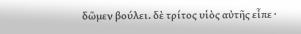δῶμεν βούλει. δὲ τρίτος υἱὸς αὐτῆς εἶπε ·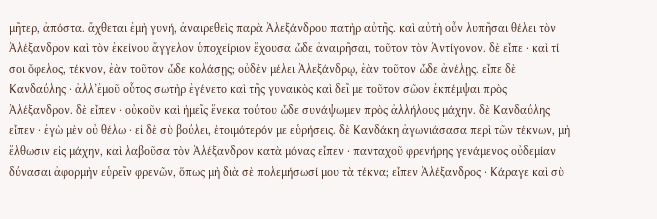μῆτερ, ἀπόστα. ἄχθεται ἐμὴ γυνή, ἀναιρεθεὶς παρὰ Ἀλεξάνδρου πατὴρ αὐτῆς. καὶ αὐτὴ οὖν λυπῆσαι θέλει τὸν Ἀλέξανδρον καὶ τὸν ἐκείνου ἄγγελον ὑποχείριον ἔχουσα ὧδε ἀναιρῆσαι, τοῦτον τὸν Ἀντίγονον. δὲ εἶπε · καὶ τί σοι ὄφελος, τέκνον, ἐὰν τοῦτον ὧδε κολάσῃς; οὐδὲν μέλει Ἀλεξάνδρῳ, ἐὰν τοῦτον ὧδε ἀνέλῃς. εἶπε δὲ Κανδαύλης · ἀλλ’ἐμοῦ οὗτος σωτὴρ ἐγένετο καὶ τῆς γυναικὸς καὶ δεῖ με τοῦτον σῶον ἐκπέμψαι πρὸς Ἀλέξανδρον. δὲ εἶπεν · οὐκοῦν καὶ ἡμεῖς ἕνεκα τούτου ὧδε συνάψωμεν πρὸς ἀλλήλους μάχην. δὲ Κανδαύλης εἶπεν · ἐγὼ μὲν οὐ θέλω · εἰ δὲ σὺ βούλει, ἑτοιμότερόν με εὑρήσεις. δὲ Κανδάκη ἀγωνιάσασα περὶ τῶν τέκνων, μὴ ἔλθωσιν εἰς μάχην, καὶ λαβοῦσα τὸν Ἀλέξανδρον κατὰ μόνας εἶπεν · πανταχοῦ φρενήρης γενάμενος οὐδεμίαν δύνασαι ἀφορμὴν εὑρεῖν φρενῶν, ὅπως μὴ διὰ σὲ πολεμήσωσί μου τὰ τέκνα; εἶπεν Ἀλέξανδρος · Κάραγε καὶ σὺ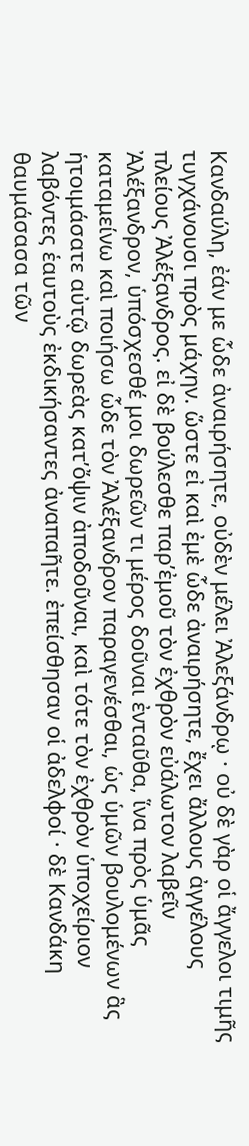Κανδαύλη, ἐάν με ὧδε ἀναιρήσητε, οὐδὲν μέλει Ἀλεξάνδρῳ · οὐ δὲ γὰρ οἱ ἄγγελοι τιμῆς τυγχάνουσι πρὸς μάχην. ὥστε εἰ καὶ ἐμὲ ὧδε ἀναιρήσητε, ἔχει ἄλλους ἀγγέλους πλείους Ἀλέξανδρος. εἰ δὲ βούλεσθε παρ’ἐμοῦ τὸν ἐχθρὸν εὐάλωτον λαβεῖν Ἀλέξανδρον, ὑπόσχεσθέ μοι δωρεῶν τι μέρος δοῦναι ἐνταῦθα, ἵνα πρὸς ὑμᾶς καταμείνω καὶ ποιήσω ὧδε τὸν Ἀλέξανδρον παραγενέσθαι, ὡς ὑμῶν βουλομένων ἃς ἡτοιμάσατε αὐτῷ δωρεὰς κατ’ὄψιν ἀποδοῦναι, καὶ τότε τὸν ἐχθρὸν ὑποχείριον λαβόντες ἑαυτοὺς ἐκδικήσαντες ἀναπαῆτε. ἐπείσθησαν οἱ ἀδελφοί · δὲ Κανδάκη θαυμάσασα τῶν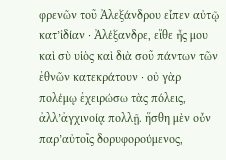φρενῶν τοῦ Ἀλεξάνδρου εἶπεν αὐτῷ κατ’ἰδίαν · Ἀλέξανδρε, εἴθε ἦς μου καὶ σὺ υἱὸς καὶ διὰ σοῦ πάντων τῶν ἐθνῶν κατεκράτουν · οὐ γὰρ πολέμῳ ἐχειρώσω τὰς πόλεις, ἀλλ’ἀγχινοίᾳ πολλῇ. ἥσθη μὲν οὖν παρ’αὐτοῖς δορυφορούμενος,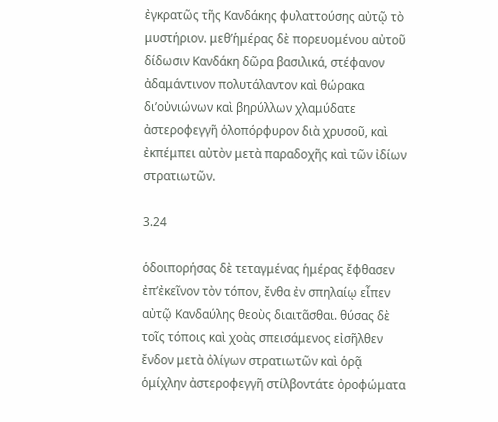ἐγκρατῶς τῆς Κανδάκης φυλαττούσης αὐτῷ τὸ μυστήριον. μεθ’ἡμέρας δὲ πορευομένου αὐτοῦ δίδωσιν Κανδάκη δῶρα βασιλικά, στέφανον ἀδαμάντινον πολυτάλαντον καὶ θώρακα δι’οὐνιώνων καὶ βηρύλλων χλαμύδατε ἀστεροφεγγῆ ὁλοπόρφυρον διὰ χρυσοῦ, καὶ ἐκπέμπει αὐτὸν μετὰ παραδοχῆς καὶ τῶν ἰδίων στρατιωτῶν.

3.24

ὁδοιπορήσας δὲ τεταγμένας ἡμέρας ἔφθασεν ἐπ’ἐκεῖνον τὸν τόπον, ἔνθα ἐν σπηλαίῳ εἶπεν αὐτῷ Κανδαύλης θεοὺς διαιτᾶσθαι. θύσας δὲ τοῖς τόποις καὶ χοὰς σπεισάμενος εἰσῆλθεν ἔνδον μετὰ ὀλίγων στρατιωτῶν καὶ ὁρᾷ ὁμίχλην ἀστεροφεγγῆ στίλβοντάτε ὀροφώματα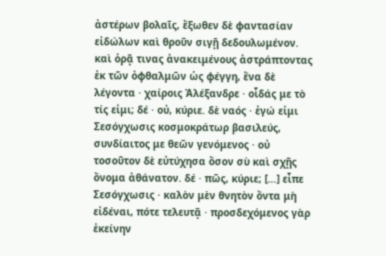ἀστέρων βολαῖς, ἔξωθεν δὲ φαντασίαν εἰδώλων καὶ θροῦν σιγῇ δεδουλωμένον. καὶ ὁρᾷ τινας ἀνακειμένους ἀστράπτοντας ἐκ τῶν ὀφθαλμῶν ὡς φέγγη, ἕνα δὲ λέγοντα · χαίροις Ἀλέξανδρε · οἶδάς με τὸ τίς εἰμι; δέ · οὐ, κύριε. δὲ ναός · ἐγώ εἰμι Σεσόγχωσις κοσμοκράτωρ βασιλεύς, συνδίαιτος με θεῶν γενόμενος · οὐ τοσοῦτον δὲ εὐτύχησα ὅσον σὺ καὶ σχῇς ὄνομα ἀθάνατον. δέ · πῶς, κύριε; […] εἶπε Σεσόγχωσις · καλὸν μὲν θνητὸν ὄντα μὴ εἰδέναι, πότε τελευτᾷ · προσδεχόμενος γὰρ ἐκείνην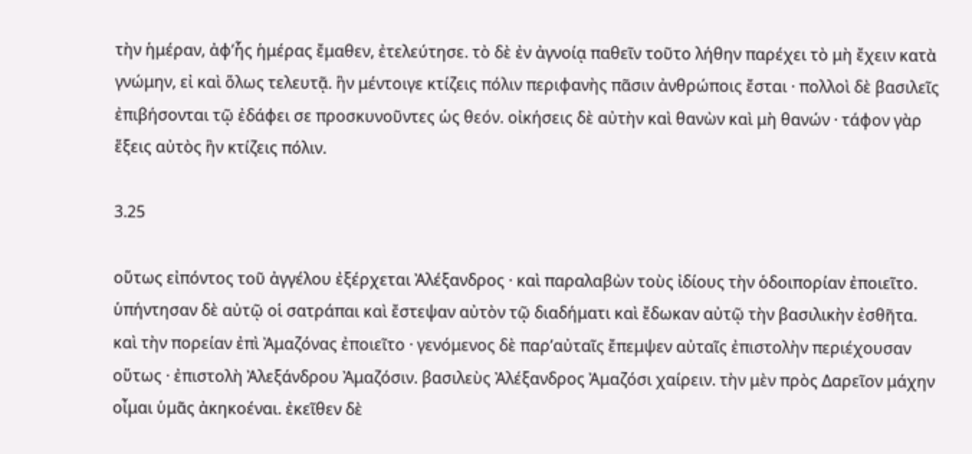τὴν ἡμέραν, ἀφ’ἧς ἡμέρας ἔμαθεν, ἐτελεύτησε. τὸ δὲ ἐν ἀγνοίᾳ παθεῖν τοῦτο λήθην παρέχει τὸ μὴ ἔχειν κατὰ γνώμην, εἰ καὶ ὅλως τελευτᾷ. ἣν μέντοιγε κτίζεις πόλιν περιφανὴς πᾶσιν ἀνθρώποις ἔσται · πολλοὶ δὲ βασιλεῖς ἐπιβήσονται τῷ ἐδάφει σε προσκυνοῦντες ὡς θεόν. οἰκήσεις δὲ αὐτὴν καὶ θανὼν καὶ μὴ θανών · τάφον γὰρ ἕξεις αὐτὸς ἣν κτίζεις πόλιν.

3.25

οὕτως εἰπόντος τοῦ ἀγγέλου ἐξέρχεται Ἀλέξανδρος · καὶ παραλαβὼν τοὺς ἰδίους τὴν ὁδοιπορίαν ἐποιεῖτο. ὑπήντησαν δὲ αὐτῷ οἱ σατράπαι καὶ ἔστεψαν αὐτὸν τῷ διαδήματι καὶ ἔδωκαν αὐτῷ τὴν βασιλικὴν ἐσθῆτα. καὶ τὴν πορείαν ἐπὶ Ἀμαζόνας ἐποιεῖτο · γενόμενος δὲ παρ’αὐταῖς ἔπεμψεν αὐταῖς ἐπιστολὴν περιέχουσαν οὕτως · ἐπιστολὴ Ἀλεξάνδρου Ἀμαζόσιν. βασιλεὺς Ἀλέξανδρος Ἀμαζόσι χαίρειν. τὴν μὲν πρὸς Δαρεῖον μάχην οἶμαι ὑμᾶς ἀκηκοέναι. ἐκεῖθεν δὲ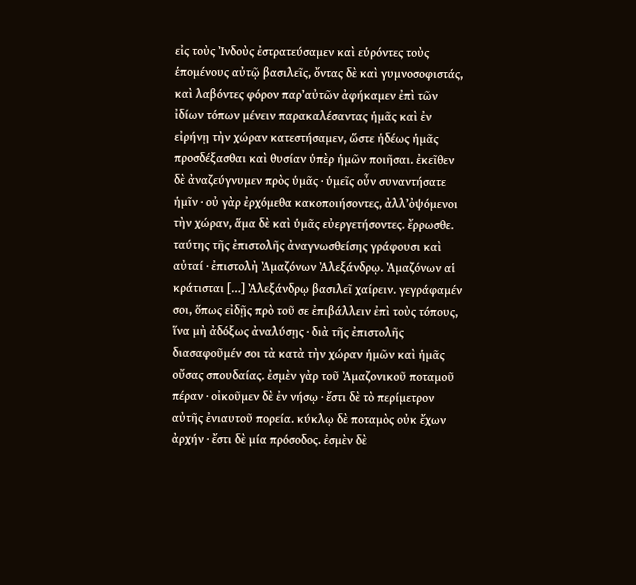εἰς τοὺς Ἰνδοὺς ἐστρατεύσαμεν καὶ εὑρόντες τοὺς ἑπομένους αὐτῷ βασιλεῖς, ὄντας δὲ καὶ γυμνοσοφιστάς, καὶ λαβόντες φόρον παρ’αὐτῶν ἀφήκαμεν ἐπὶ τῶν ἰδίων τόπων μένειν παρακαλέσαντας ἡμᾶς καὶ ἐν εἰρήνῃ τὴν χώραν κατεστήσαμεν, ὥστε ἡδέως ἡμᾶς προσδέξασθαι καὶ θυσίαν ὑπὲρ ἡμῶν ποιῆσαι. ἐκεῖθεν δὲ ἀναζεύγνυμεν πρὸς ὑμᾶς · ὑμεῖς οὖν συναντήσατε ἡμῖν · οὐ γὰρ ἐρχόμεθα κακοποιήσοντες, ἀλλ’ὀψόμενοι τὴν χώραν, ἅμα δὲ καὶ ὑμᾶς εὐεργετήσοντες. ἔρρωσθε. ταύτης τῆς ἐπιστολῆς ἀναγνωσθείσης γράφουσι καὶ αὐταί · ἐπιστολὴ Ἀμαζόνων Ἀλεξάνδρῳ. Ἀμαζόνων αἱ κράτισται […] Ἀλεξάνδρῳ βασιλεῖ χαίρειν. γεγράφαμέν σοι, ὅπως εἰδῇς πρὸ τοῦ σε ἐπιβάλλειν ἐπὶ τοὺς τόπους, ἵνα μὴ ἀδόξως ἀναλύσῃς · διὰ τῆς ἐπιστολῆς διασαφοῦμέν σοι τὰ κατὰ τὴν χώραν ἡμῶν καὶ ἡμᾶς οὔσας σπουδαίας. ἐσμὲν γὰρ τοῦ Ἀμαζονικοῦ ποταμοῦ πέραν · οἰκοῦμεν δὲ ἐν νήσῳ · ἔστι δὲ τὸ περίμετρον αὐτῆς ἐνιαυτοῦ πορεία. κύκλῳ δὲ ποταμὸς οὐκ ἔχων ἀρχήν · ἔστι δὲ μία πρόσοδος. ἐσμὲν δὲ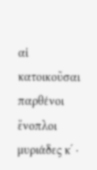αἱ κατοικοῦσαι παρθένοι ἔνοπλοι μυριάδες κʹ ·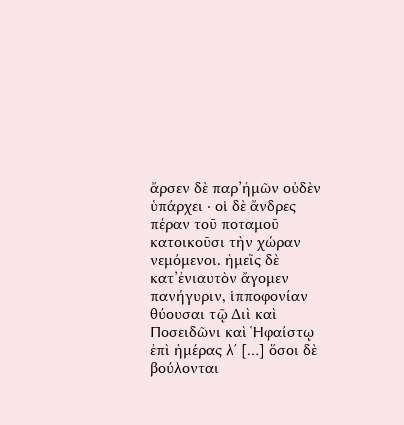ἄρσεν δὲ παρ’ἡμῶν οὐδὲν ὑπάρχει · οἱ δὲ ἄνδρες πέραν τοῦ ποταμοῦ κατοικοῦσι τὴν χώραν νεμόμενοι. ἡμεῖς δὲ κατ’ἐνιαυτὸν ἄγομεν πανήγυριν, ἱπποφονίαν θύουσαι τῷ Διὶ καὶ Ποσειδῶνι καὶ Ἡφαίστῳ ἐπὶ ἡμέρας λʹ […] ὅσοι δὲ βούλονται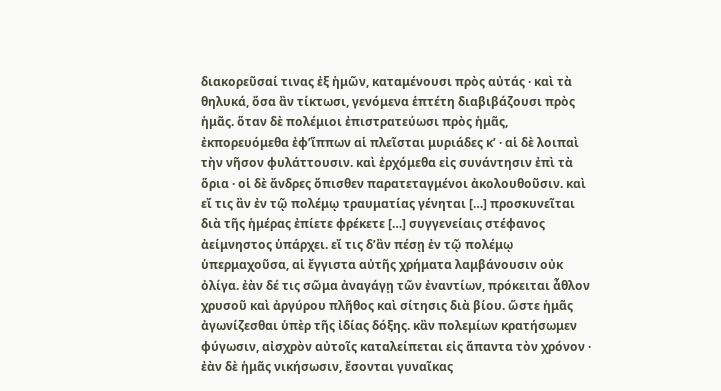διακορεῦσαί τινας ἐξ ἡμῶν, καταμένουσι πρὸς αὐτάς · καὶ τὰ θηλυκά, ὅσα ἂν τίκτωσι, γενόμενα ἑπτέτη διαβιβάζουσι πρὸς ἡμᾶς. ὅταν δὲ πολέμιοι ἐπιστρατεύωσι πρὸς ἡμᾶς, ἐκπορευόμεθα ἐφ’ἵππων αἱ πλεῖσται μυριάδες κʹ · αἱ δὲ λοιπαὶ τὴν νῆσον φυλάττουσιν. καὶ ἐρχόμεθα εἰς συνάντησιν ἐπὶ τὰ ὅρια · οἱ δὲ ἄνδρες ὄπισθεν παρατεταγμένοι ἀκολουθοῦσιν. καὶ εἴ τις ἂν ἐν τῷ πολέμῳ τραυματίας γένηται […] προσκυνεῖται διὰ τῆς ἡμέρας ἐπίετε φρέκετε […] συγγενείαις στέφανος ἀείμνηστος ὑπάρχει. εἴ τις δ’ἂν πέσῃ ἐν τῷ πολέμῳ ὑπερμαχοῦσα, αἱ ἔγγιστα αὐτῆς χρήματα λαμβάνουσιν οὐκ ὀλίγα. ἐὰν δέ τις σῶμα ἀναγάγῃ τῶν ἐναντίων, πρόκειται ἆθλον χρυσοῦ καὶ ἀργύρου πλῆθος καὶ σίτησις διὰ βίου. ὥστε ἡμᾶς ἀγωνίζεσθαι ὑπὲρ τῆς ἰδίας δόξης. κἂν πολεμίων κρατήσωμεν φύγωσιν, αἰσχρὸν αὐτοῖς καταλείπεται εἰς ἅπαντα τὸν χρόνον · ἐὰν δὲ ἡμᾶς νικήσωσιν, ἔσονται γυναῖκας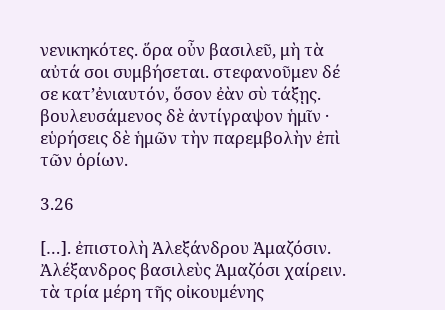νενικηκότες. ὅρα οὖν βασιλεῦ, μὴ τὰ αὐτά σοι συμβήσεται. στεφανοῦμεν δέ σε κατ’ἐνιαυτόν, ὅσον ἐὰν σὺ τάξῃς. βουλευσάμενος δὲ ἀντίγραψον ἡμῖν · εὑρήσεις δὲ ἡμῶν τὴν παρεμβολὴν ἐπὶ τῶν ὁρίων.

3.26

[…]. ἐπιστολὴ Ἀλεξάνδρου Ἀμαζόσιν. Ἀλέξανδρος βασιλεὺς Ἁμαζόσι χαίρειν. τὰ τρία μέρη τῆς οἰκουμένης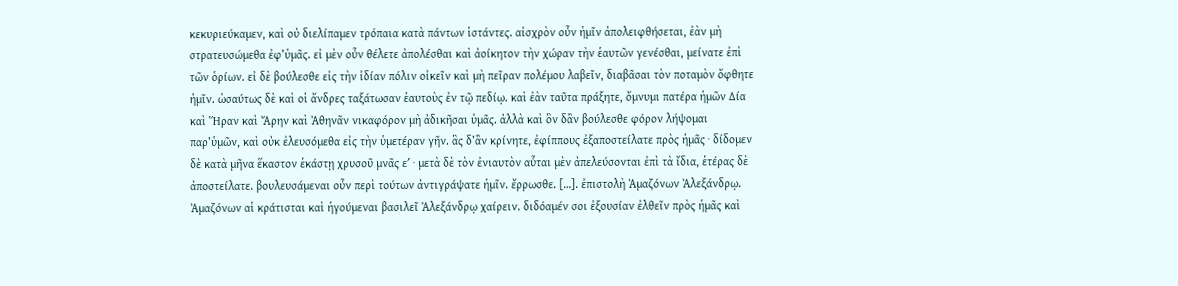κεκυριεύκαμεν, καὶ οὐ διελίπαμεν τρόπαια κατὰ πάντων ἱστάντες. αἰσχρὸν οὖν ἡμῖν ἀπολειφθήσεται, ἐὰν μὴ στρατευσώμεθα ἐφ’ὑμᾶς. εἰ μὲν οὖν θέλετε ἀπολέσθαι καὶ ἀοίκητον τὴν χώραν τὴν ἑαυτῶν γενέσθαι, μείνατε ἐπὶ τῶν ὁρίων. εἰ δὲ βούλεσθε εἰς τὴν ἰδίαν πόλιν οἰκεῖν καὶ μὴ πεῖραν πολέμου λαβεῖν, διαβᾶσαι τὸν ποταμὸν ὄφθητε ἡμῖν. ὡσαύτως δὲ καὶ οἱ ἄνδρες ταξάτωσαν ἑαυτοὺς ἐν τῷ πεδίῳ. καὶ ἐὰν ταῦτα πράξητε, ὄμνυμι πατέρα ἡμῶν Δία καὶ Ἥραν καὶ Ἄρην καὶ Ἀθηνᾶν νικαφόρον μὴ ἀδικῆσαι ὑμᾶς. ἀλλὰ καὶ ὃν δἂν βούλεσθε φόρον λήψομαι παρ’ὑμῶν, καὶ οὐκ ἐλευσόμεθα εἰς τὴν ὑμετέραν γῆν. ἃς δ’ἂν κρίνητε, ἐφίππους ἐξαποστείλατε πρὸς ἡμᾶς · δίδομεν δὲ κατὰ μῆνα ἕκαστον ἑκάστῃ χρυσοῦ μνᾶς εʹ · μετὰ δὲ τὸν ἐνιαυτὸν αὗται μὲν ἀπελεύσονται ἐπὶ τὰ ἴδια, ἑτέρας δὲ ἀποστείλατε. βουλευσάμεναι οὖν περὶ τούτων ἀντιγράψατε ἡμῖν. ἔρρωσθε. […]. ἐπιστολὴ Ἀμαζόνων Ἀλεξάνδρῳ. Ἀμαζόνων αἱ κράτισται καὶ ἡγούμεναι βασιλεῖ Ἀλεξάνδρῳ χαίρειν. διδόαμέν σοι ἐξουσίαν ἐλθεῖν πρὸς ἡμᾶς καὶ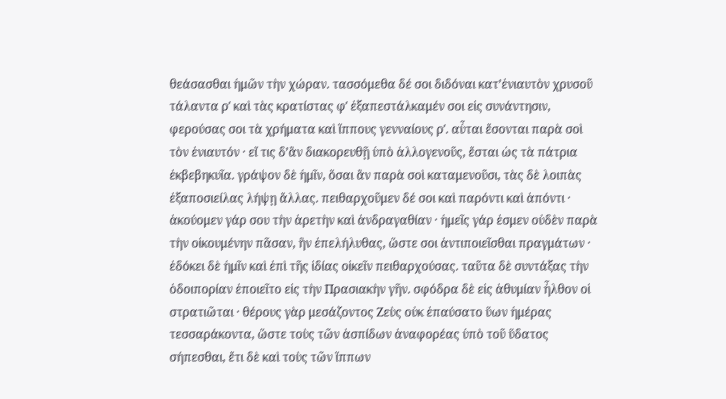θεάσασθαι ἡμῶν τὴν χώραν. τασσόμεθα δέ σοι διδόναι κατ’ἐνιαυτὸν χρυσοῦ τάλαντα ρʹ καὶ τὰς κρατίστας φʹ ἐξαπεστάλκαμέν σοι εἰς συνάντησιν, φερούσας σοι τὰ χρήματα καὶ ἵππους γενναίους ρʹ. αὗται ἔσονται παρὰ σοὶ τὸν ἐνιαυτόν · εἴ τις δ’ἂν διακορευθῇ ὑπὸ ἀλλογενοῦς, ἔσται ὡς τὰ πάτρια ἐκβεβηκυῖα. γράψον δὲ ἡμῖν, ὅσαι ἂν παρὰ σοὶ καταμενοῦσι, τὰς δὲ λοιπὰς ἐξαποσιείλας λήψῃ ἄλλας. πειθαρχοῦμεν δέ σοι καὶ παρόντι καὶ ἀπόντι · ἀκούομεν γάρ σου τὴν ἀρετὴν καὶ ἀνδραγαθίαν · ἡμεῖς γάρ ἐσμεν οὐδὲν παρὰ τὴν οἰκουμένην πᾶσαν, ἣν ἐπελήλυθας, ὥστε σοι ἀντιποιεῖσθαι πραγμάτων · ἐδόκει δὲ ἡμῖν καὶ ἐπὶ τῆς ἰδίας οἰκεῖν πειθαρχούσας. ταῦτα δὲ συντάξας τὴν ὁδοιπορίαν ἐποιεῖτο εἰς τὴν Πρασιακὴν γῆν. σφόδρα δὲ εἰς ἀθυμίαν ἦλθον οἱ στρατιῶται · θέρους γὰρ μεσάζοντος Ζεὺς οὐκ ἐπαύσατο ὕων ἡμέρας τεσσαράκοντα, ὥστε τοὺς τῶν ἀσπίδων ἀναφορέας ὑπὸ τοῦ ὕδατος σήπεσθαι, ἔτι δὲ καὶ τοὺς τῶν ἵππων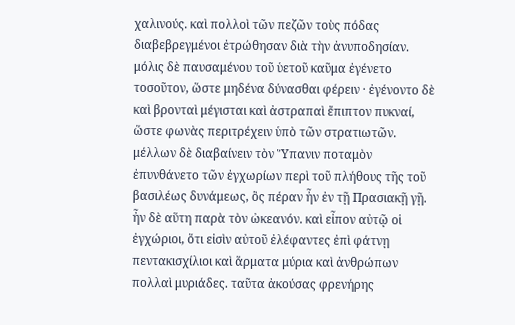χαλινούς. καὶ πολλοὶ τῶν πεζῶν τοὺς πόδας διαβεβρεγμένοι ἐτρώθησαν διὰ τὴν ἀνυποδησίαν. μόλις δὲ παυσαμένου τοῦ ὑετοῦ καῦμα ἐγένετο τοσοῦτον, ὥστε μηδένα δύνασθαι φέρειν · ἐγένοντο δὲ καὶ βρονταὶ μέγισται καὶ ἀστραπαὶ ἔπιπτον πυκναί, ὥστε φωνὰς περιτρέχειν ὑπὸ τῶν στρατιωτῶν. μέλλων δὲ διαβαίνειν τὸν Ὕπανιν ποταμὸν ἐπυνθάνετο τῶν ἐγχωρίων περὶ τοῦ πλήθους τῆς τοῦ βασιλέως δυνάμεως, ὃς πέραν ἦν ἐν τῇ Πρασιακῇ γῇ. ἦν δὲ αὕτη παρὰ τὸν ὠκεανόν. καὶ εἶπον αὐτῷ οἱ ἐγχώριοι, ὅτι εἰσὶν αὐτοῦ ἐλέφαντες ἐπὶ φάτνῃ πεντακισχίλιοι καὶ ἅρματα μύρια καὶ ἀνθρώπων πολλαὶ μυριάδες. ταῦτα ἀκούσας φρενήρης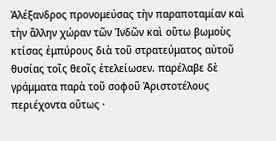Ἀλέξανδρος προνομεύσας τὴν παραποταμίαν καὶ τὴν ἄλλην χώραν τῶν Ἰνδῶν καὶ οὕτω βωμοὺς κτίσας ἐμπύρους διὰ τοῦ στρατεύματος αὐτοῦ θυσίας τοῖς θεοῖς ἐτελείωσεν. παρέλαβε δὲ γράμματα παρὰ τοῦ σοφοῦ Ἀριστοτέλους περιέχοντα οὕτως ·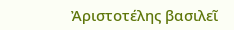Ἀριστοτέλης βασιλεῖ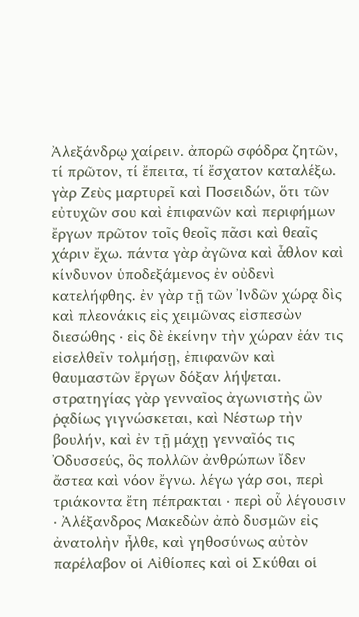Ἀλεξάνδρῳ χαίρειν. ἀπορῶ σφόδρα ζητῶν, τί πρῶτον, τί ἔπειτα, τί ἔσχατον καταλέξω. γὰρ Ζεὺς μαρτυρεῖ καὶ Ποσειδών, ὅτι τῶν εὐτυχῶν σου καὶ ἐπιφανῶν καὶ περιφήμων ἔργων πρῶτον τοῖς θεοῖς πᾶσι καὶ θεαῖς χάριν ἔχω. πάντα γὰρ ἀγῶνα καὶ ἆθλον καὶ κίνδυνον ὑποδεξάμενος ἐν οὐδενὶ κατελήφθης. ἐν γὰρ τῇ τῶν Ἰνδῶν χώρᾳ δὶς καὶ πλεονάκις εἰς χειμῶνας εἰσπεσὼν διεσώθης · εἰς δὲ ἐκείνην τὴν χώραν ἐάν τις εἰσελθεῖν τολμήσῃ, ἐπιφανῶν καὶ θαυμαστῶν ἔργων δόξαν λήψεται. στρατηγίας γὰρ γενναῖος ἀγωνιστὴς ὢν ῥᾳδίως γιγνώσκεται, καὶ Νέστωρ τὴν βουλήν, καὶ ἐν τῇ μάχῃ γενναῖός τις Ὀδυσσεύς, ὃς πολλῶν ἀνθρώπων ἴδεν ἄστεα καὶ νόον ἔγνω. λέγω γάρ σοι, περὶ τριάκοντα ἔτη πέπρακται · περὶ οὗ λέγουσιν · Ἀλέξανδρος Μακεδὼν ἀπὸ δυσμῶν εἰς ἀνατολὴν ἦλθε, καὶ γηθοσύνως αὐτὸν παρέλαβον οἱ Αἰθίοπες καὶ οἱ Σκύθαι οἱ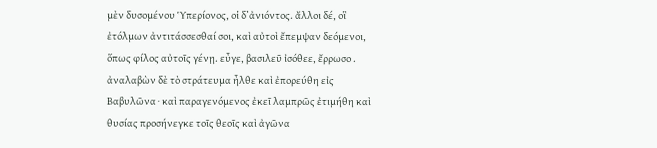μὲν δυσομένου Ὑπερίονος, οἱ δ’ἀνιόντος. ἄλλοι δέ, οἳ ἐτόλμων ἀντιτάσσεσθαί σοι, καὶ αὐτοὶ ἔπεμψαν δεόμενοι, ὅπως φίλος αὐτοῖς γένῃ. εὖγε, βασιλεῦ ἰσόθεε, ἔρρωσο . ἀναλαβὼν δὲ τὸ στράτευμα ἦλθε καὶ ἐπορεύθη εἰς Βαβυλῶνα · καὶ παραγενόμενος ἐκεῖ λαμπρῶς ἐτιμήθη καὶ θυσίας προσήνεγκε τοῖς θεοῖς καὶ ἀγῶνα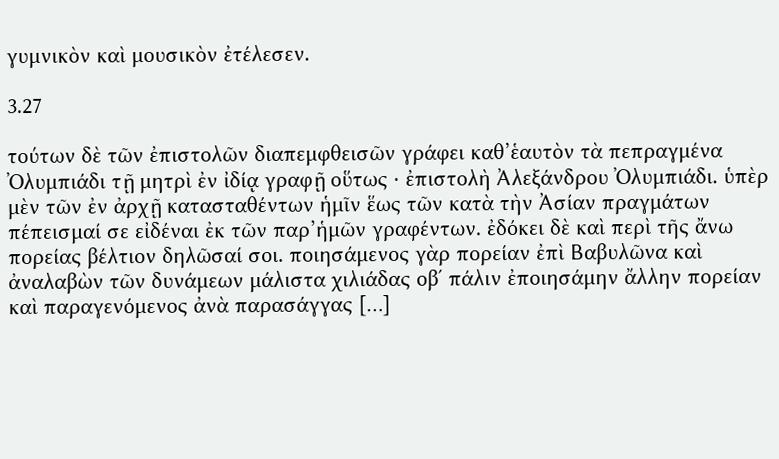γυμνικὸν καὶ μουσικὸν ἐτέλεσεν.

3.27

τούτων δὲ τῶν ἐπιστολῶν διαπεμφθεισῶν γράφει καθ’ἑαυτὸν τὰ πεπραγμένα Ὀλυμπιάδι τῇ μητρὶ ἐν ἰδίᾳ γραφῇ οὕτως · ἐπιστολὴ Ἀλεξάνδρου Ὀλυμπιάδι. ὑπὲρ μὲν τῶν ἐν ἀρχῇ κατασταθέντων ἡμῖν ἕως τῶν κατὰ τὴν Ἀσίαν πραγμάτων πέπεισμαί σε εἰδέναι ἐκ τῶν παρ’ἡμῶν γραφέντων. ἐδόκει δὲ καὶ περὶ τῆς ἄνω πορείας βέλτιον δηλῶσαί σοι. ποιησάμενος γὰρ πορείαν ἐπὶ Βαβυλῶνα καὶ ἀναλαβὼν τῶν δυνάμεων μάλιστα χιλιάδας οβʹ πάλιν ἐποιησάμην ἄλλην πορείαν καὶ παραγενόμενος ἀνὰ παρασάγγας […]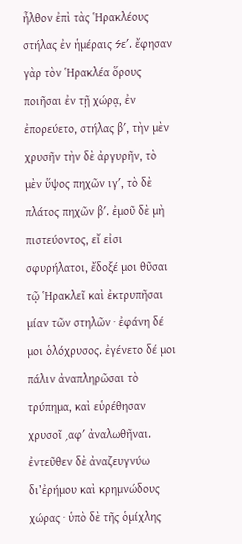ἦλθον ἐπὶ τὰς Ἡρακλέους στήλας ἐν ἡμέραις Ϟεʹ. ἔφησαν γὰρ τὸν Ἡρακλέα ὅρους ποιῆσαι ἐν τῇ χώρᾳ, ἐν ἐπορεύετο, στήλας βʹ, τὴν μὲν χρυσῆν τὴν δὲ ἀργυρῆν, τὸ μὲν ὕψος πηχῶν ιγʹ, τὸ δὲ πλάτος πηχῶν βʹ. ἐμοῦ δὲ μὴ πιστεύοντος, εἴ εἰσι σφυρήλατοι, ἔδοξέ μοι θῦσαι τῷ Ἡρακλεῖ καὶ ἐκτρυπῆσαι μίαν τῶν στηλῶν · ἐφάνη δέ μοι ὁλόχρυσος. ἐγένετο δέ μοι πάλιν ἀναπληρῶσαι τὸ τρύπημα, καὶ εὑρέθησαν χρυσοῖ ͵αφʹ ἀναλωθῆναι. ἐντεῦθεν δὲ ἀναζευγνύω δι’ἐρήμου καὶ κρημνώδους χώρας · ὑπὸ δὲ τῆς ὁμίχλης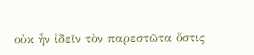οὐκ ἦν ἰδεῖν τὸν παρεστῶτα ὅστις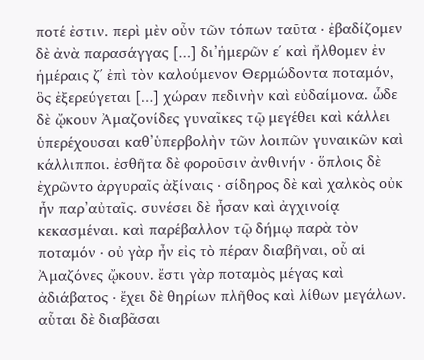ποτέ ἐστιν. περὶ μὲν οὖν τῶν τόπων ταῦτα · ἐβαδίζομεν δὲ ἀνὰ παρασάγγας […] δι’ἡμερῶν εʹ καὶ ἤλθομεν ἐν ἡμέραις ζʹ ἐπὶ τὸν καλούμενον Θερμώδοντα ποταμόν, ὃς ἐξερεύγεται […] χώραν πεδινὴν καὶ εὐδαίμονα. ὧδε δὲ ᾤκουν Ἀμαζονίδες γυναῖκες τῷ μεγέθει καὶ κάλλει ὑπερέχουσαι καθ’ὑπερβολὴν τῶν λοιπῶν γυναικῶν καὶ κάλλιπποι. ἐσθῆτα δὲ φοροῦσιν ἀνθινήν · ὅπλοις δὲ ἐχρῶντο ἀργυραῖς ἀξίναις · σίδηρος δὲ καὶ χαλκὸς οὐκ ἦν παρ’αὐταῖς. συνέσει δὲ ἦσαν καὶ ἀγχινοίᾳ κεκασμέναι. καὶ παρέβαλλον τῷ δήμῳ παρὰ τὸν ποταμόν · οὐ γὰρ ἦν εἰς τὸ πέραν διαβῆναι, οὗ αἱ Ἀμαζόνες ᾤκουν. ἔστι γὰρ ποταμὸς μέγας καὶ ἀδιάβατος · ἔχει δὲ θηρίων πλῆθος καὶ λίθων μεγάλων. αὗται δὲ διαβᾶσαι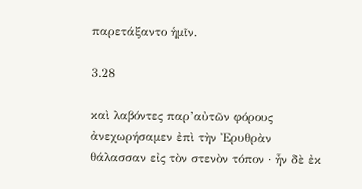παρετάξαντο ἡμῖν.

3.28

καὶ λαβόντες παρ’αὐτῶν φόρους ἀνεχωρήσαμεν ἐπὶ τὴν Ἐρυθρὰν θάλασσαν εἰς τὸν στενὸν τόπον · ἦν δὲ ἐκ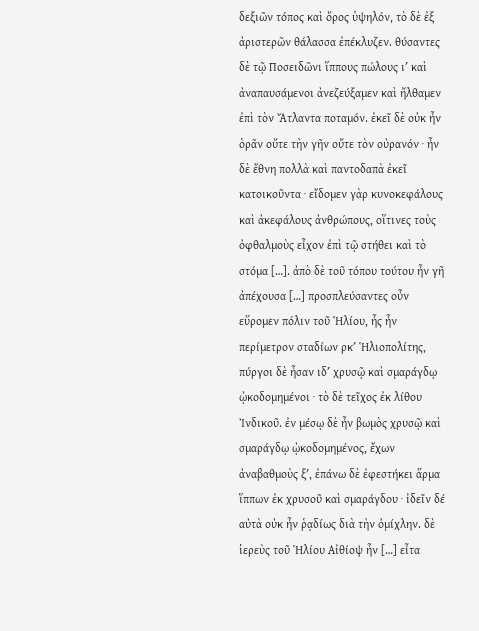δεξιῶν τόπος καὶ ὄρος ὑψηλόν, τὸ δὲ ἐξ ἀριστερῶν θάλασσα ἐπέκλυζεν. θύσαντες δὲ τῷ Ποσειδῶνι ἵππους πώλους ιʹ καὶ ἀναπαυσάμενοι ἀνεζεύξαμεν καὶ ἤλθαμεν ἐπὶ τὸν Ἄτλαντα ποταμόν. ἐκεῖ δὲ οὐκ ἦν ὁρᾶν οὔτε τὴν γῆν οὔτε τὸν οὐρανόν · ἦν δὲ ἔθνη πολλὰ καὶ παντοδαπὰ ἐκεῖ κατοικοῦντα · εἴδομεν γὰρ κυνοκεφάλους καὶ ἀκεφάλους ἀνθρώπους, οἵτινες τοὺς ὀφθαλμοὺς εἶχον ἐπὶ τῷ στήθει καὶ τὸ στόμα […]. ἀπὸ δὲ τοῦ τόπου τούτου ἦν γῆ ἀπέχουσα […] προσπλεύσαντες οὖν εὕρομεν πόλιν τοῦ Ἡλίου, ἧς ἦν περίμετρον σταδίων ρκʹ Ἡλιοπολίτης, πύργοι δὲ ἦσαν ιδʹ χρυσῷ καὶ σμαράγδῳ ᾠκοδομημένοι · τὸ δὲ τεῖχος ἐκ λίθου Ἰνδικοῦ. ἐν μέσῳ δὲ ἦν βωμὸς χρυσῷ καὶ σμαράγδῳ ᾠκοδομημένος, ἔχων ἀναβαθμοὺς ξʹ, ἐπάνω δὲ ἐφεστήκει ἅρμα ἵππων ἐκ χρυσοῦ καὶ σμαράγδου · ἰδεῖν δέ αὐτὰ οὐκ ἦν ῥᾳδίως διὰ τὴν ὀμίχλην. δὲ ἱερεὺς τοῦ Ἡλίου Αἰθίοψ ἦν […] εἶτα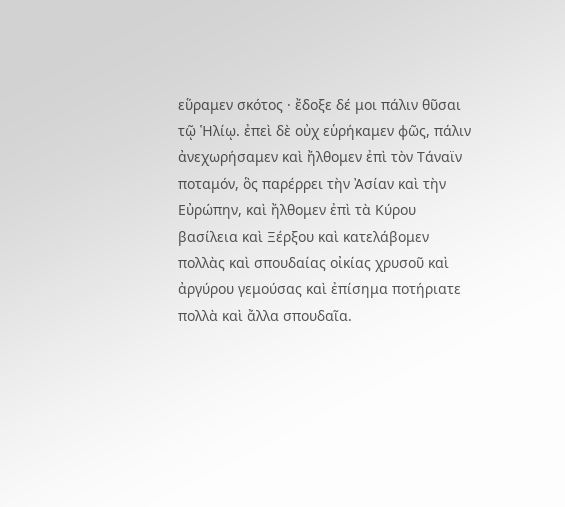εὕραμεν σκότος · ἔδοξε δέ μοι πάλιν θῦσαι τῷ Ἡλίῳ. ἐπεὶ δὲ οὐχ εὑρήκαμεν φῶς, πάλιν ἀνεχωρήσαμεν καὶ ἤλθομεν ἐπὶ τὸν Τάναϊν ποταμόν, ὃς παρέρρει τὴν Ἀσίαν καὶ τὴν Εὐρώπην, καὶ ἤλθομεν ἐπὶ τὰ Κύρου βασίλεια καὶ Ξέρξου καὶ κατελάβομεν πολλὰς καὶ σπουδαίας οἰκίας χρυσοῦ καὶ ἀργύρου γεμούσας καὶ ἐπίσημα ποτήριατε πολλὰ καὶ ἄλλα σπουδαῖα.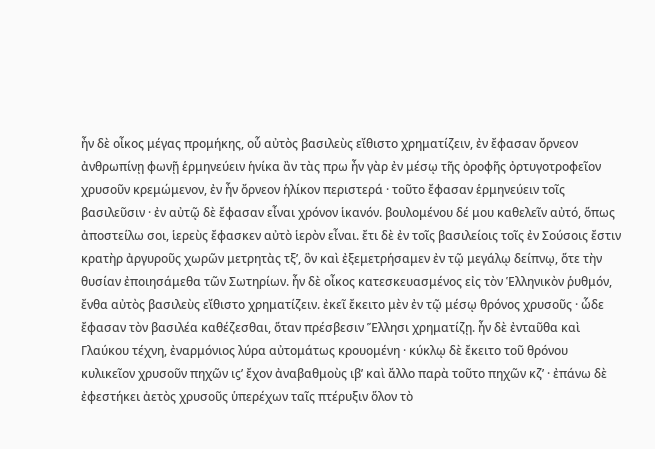ἦν δὲ οἶκος μέγας προμήκης, οὗ αὐτὸς βασιλεὺς εἴθιστο χρηματίζειν, ἐν ἔφασαν ὄρνεον ἀνθρωπίνῃ φωνῇ ἑρμηνεύειν ἡνίκα ἂν τὰς πρω ἦν γὰρ ἐν μέσῳ τῆς ὀροφῆς ὀρτυγοτροφεῖον χρυσοῦν κρεμώμενον, ἐν ἦν ὄρνεον ἡλίκον περιστερά · τοῦτο ἔφασαν ἑρμηνεύειν τοῖς βασιλεῦσιν · ἐν αὐτῷ δὲ ἔφασαν εἶναι χρόνον ἱκανόν. βουλομένου δέ μου καθελεῖν αὐτό, ὅπως ἀποστείλω σοι, ἱερεὺς ἔφασκεν αὐτὸ ἱερὸν εἶναι. ἔτι δὲ ἐν τοῖς βασιλείοις τοῖς ἐν Σούσοις ἔστιν κρατὴρ ἀργυροῦς χωρῶν μετρητὰς τξʹ, ὃν καὶ ἐξεμετρήσαμεν ἐν τῷ μεγάλῳ δείπνῳ, ὅτε τὴν θυσίαν ἐποιησάμεθα τῶν Σωτηρίων. ἦν δὲ οἶκος κατεσκευασμένος εἰς τὸν Ἑλληνικὸν ῥυθμόν, ἔνθα αὐτὸς βασιλεὺς εἴθιστο χρηματίζειν. ἐκεῖ ἔκειτο μὲν ἐν τῷ μέσῳ θρόνος χρυσοῦς · ὧδε ἔφασαν τὸν βασιλέα καθέζεσθαι, ὅταν πρέσβεσιν Ἕλλησι χρηματίζῃ. ἦν δὲ ἐνταῦθα καὶ Γλαύκου τέχνη, ἐναρμόνιος λύρα αὐτομάτως κρουομένη · κύκλῳ δὲ ἔκειτο τοῦ θρόνου κυλικεῖον χρυσοῦν πηχῶν ιϛʹ ἔχον ἀναβαθμοὺς ιβʹ καὶ ἄλλο παρὰ τοῦτο πηχῶν κζʹ · ἐπάνω δὲ ἐφεστήκει ἀετὸς χρυσοῦς ὑπερέχων ταῖς πτέρυξιν ὅλον τὸ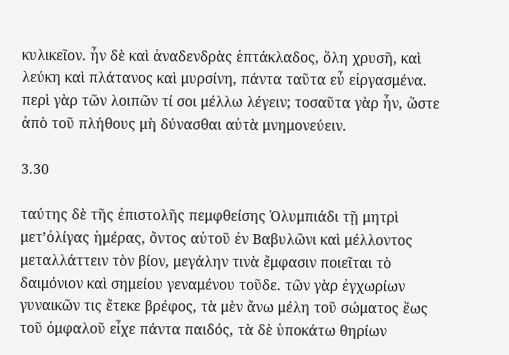κυλικεῖον. ἦν δὲ καὶ ἀναδενδρὰς ἑπτάκλαδος, ὅλη χρυσῆ, καὶ λεύκη καὶ πλάτανος καὶ μυρσίνη, πάντα ταῦτα εὖ εἰργασμένα. περὶ γὰρ τῶν λοιπῶν τί σοι μέλλω λέγειν; τοσαῦτα γὰρ ἦν, ὥστε ἀπὸ τοῦ πλήθους μὴ δύνασθαι αὐτὰ μνημονεύειν.

3.30

ταύτης δὲ τῆς ἐπιστολῆς πεμφθείσης Ὀλυμπιάδι τῇ μητρὶ μετ’ὀλίγας ἡμέρας, ὄντος αὐτοῦ ἐν Βαβυλῶνι καὶ μέλλοντος μεταλλάττειν τὸν βίον, μεγάλην τινὰ ἔμφασιν ποιεῖται τὸ δαιμόνιον καὶ σημείου γεναμένου τοῦδε. τῶν γὰρ ἐγχωρίων γυναικῶν τις ἔτεκε βρέφος, τὰ μὲν ἄνω μέλη τοῦ σώματος ἕως τοῦ ὀμφαλοῦ εἶχε πάντα παιδός, τὰ δὲ ὑποκάτω θηρίων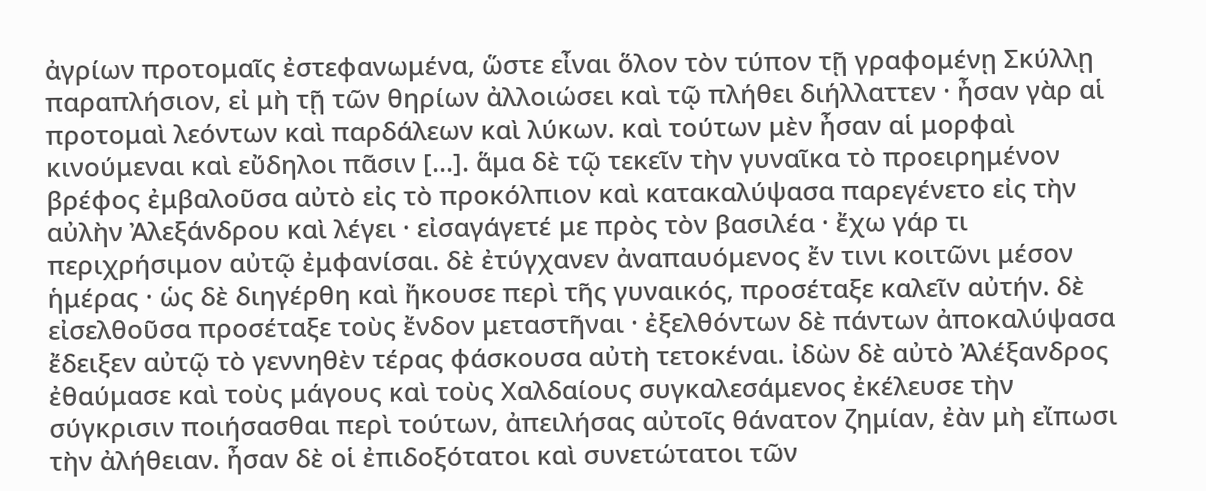ἀγρίων προτομαῖς ἐστεφανωμένα, ὥστε εἶναι ὅλον τὸν τύπον τῇ γραφομένῃ Σκύλλῃ παραπλήσιον, εἰ μὴ τῇ τῶν θηρίων ἀλλοιώσει καὶ τῷ πλήθει διήλλαττεν · ἦσαν γὰρ αἱ προτομαὶ λεόντων καὶ παρδάλεων καὶ λύκων. καὶ τούτων μὲν ἦσαν αἱ μορφαὶ κινούμεναι καὶ εὔδηλοι πᾶσιν […]. ἅμα δὲ τῷ τεκεῖν τὴν γυναῖκα τὸ προειρημένον βρέφος ἐμβαλοῦσα αὐτὸ εἰς τὸ προκόλπιον καὶ κατακαλύψασα παρεγένετο εἰς τὴν αὐλὴν Ἀλεξάνδρου καὶ λέγει · εἰσαγάγετέ με πρὸς τὸν βασιλέα · ἔχω γάρ τι περιχρήσιμον αὐτῷ ἐμφανίσαι. δὲ ἐτύγχανεν ἀναπαυόμενος ἔν τινι κοιτῶνι μέσον ἡμέρας · ὡς δὲ διηγέρθη καὶ ἤκουσε περὶ τῆς γυναικός, προσέταξε καλεῖν αὐτήν. δὲ εἰσελθοῦσα προσέταξε τοὺς ἔνδον μεταστῆναι · ἐξελθόντων δὲ πάντων ἀποκαλύψασα ἔδειξεν αὐτῷ τὸ γεννηθὲν τέρας φάσκουσα αὐτὴ τετοκέναι. ἰδὼν δὲ αὐτὸ Ἀλέξανδρος ἐθαύμασε καὶ τοὺς μάγους καὶ τοὺς Χαλδαίους συγκαλεσάμενος ἐκέλευσε τὴν σύγκρισιν ποιήσασθαι περὶ τούτων, ἀπειλήσας αὐτοῖς θάνατον ζημίαν, ἐὰν μὴ εἴπωσι τὴν ἀλήθειαν. ἦσαν δὲ οἱ ἐπιδοξότατοι καὶ συνετώτατοι τῶν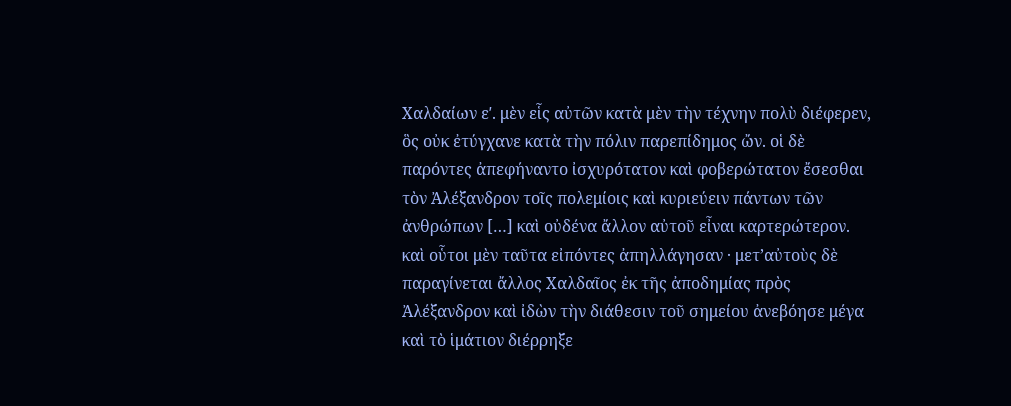Χαλδαίων εʹ. μὲν εἷς αὐτῶν κατὰ μὲν τὴν τέχνην πολὺ διέφερεν, ὃς οὐκ ἐτύγχανε κατὰ τὴν πόλιν παρεπίδημος ὤν. οἱ δὲ παρόντες ἀπεφήναντο ἰσχυρότατον καὶ φοβερώτατον ἔσεσθαι τὸν Ἀλέξανδρον τοῖς πολεμίοις καὶ κυριεύειν πάντων τῶν ἀνθρώπων […] καὶ οὐδένα ἄλλον αὐτοῦ εἶναι καρτερώτερον. καὶ οὗτοι μὲν ταῦτα εἰπόντες ἀπηλλάγησαν · μετ’αὐτοὺς δὲ παραγίνεται ἄλλος Χαλδαῖος ἐκ τῆς ἀποδημίας πρὸς Ἀλέξανδρον καὶ ἰδὼν τὴν διάθεσιν τοῦ σημείου ἀνεβόησε μέγα καὶ τὸ ἱμάτιον διέρρηξε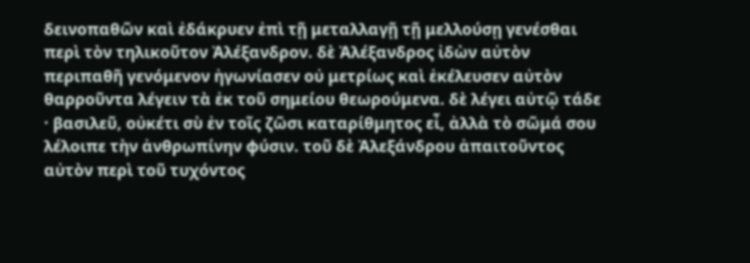δεινοπαθῶν καὶ ἐδάκρυεν ἐπὶ τῇ μεταλλαγῇ τῇ μελλούσῃ γενέσθαι περὶ τὸν τηλικοῦτον Ἀλέξανδρον. δὲ Ἀλέξανδρος ἰδὼν αὐτὸν περιπαθῆ γενόμενον ἠγωνίασεν οὐ μετρίως καὶ ἐκέλευσεν αὐτὸν θαρροῦντα λέγειν τὰ ἐκ τοῦ σημείου θεωρούμενα. δὲ λέγει αὐτῷ τάδε · βασιλεῦ, οὐκέτι σὺ ἐν τοῖς ζῶσι καταρίθμητος εἶ, ἀλλὰ τὸ σῶμά σου λέλοιπε τὴν ἀνθρωπίνην φύσιν. τοῦ δὲ Ἀλεξάνδρου ἀπαιτοῦντος αὐτὸν περὶ τοῦ τυχόντος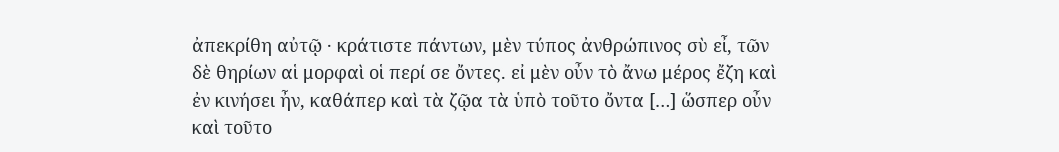ἀπεκρίθη αὐτῷ · κράτιστε πάντων, μὲν τύπος ἀνθρώπινος σὺ εἶ, τῶν δὲ θηρίων αἱ μορφαὶ οἱ περί σε ὄντες. εἰ μὲν οὖν τὸ ἄνω μέρος ἔζη καὶ ἐν κινήσει ἦν, καθάπερ καὶ τὰ ζῷα τὰ ὑπὸ τοῦτο ὄντα […] ὥσπερ οὖν καὶ τοῦτο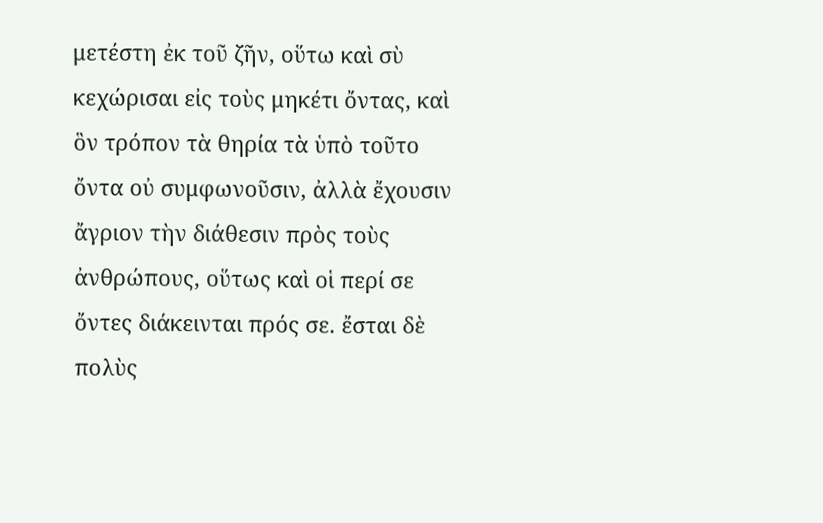μετέστη ἐκ τοῦ ζῆν, οὕτω καὶ σὺ κεχώρισαι εἰς τοὺς μηκέτι ὄντας, καὶ ὃν τρόπον τὰ θηρία τὰ ὑπὸ τοῦτο ὄντα οὐ συμφωνοῦσιν, ἀλλὰ ἔχουσιν ἄγριον τὴν διάθεσιν πρὸς τοὺς ἀνθρώπους, οὕτως καὶ οἱ περί σε ὄντες διάκεινται πρός σε. ἔσται δὲ πολὺς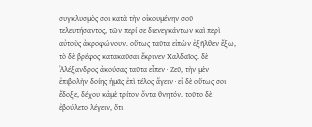συγκλυσμὸς σοι κατὰ τὴν οἰκουμένην σοῦ τελευτήσαντος, τῶν περί σε διενεγκάντων καὶ περὶ αὐτοὺς ἀκροφώνουν. οὕτως ταῦτα εἰπὼν ἐξῆλθεν ἔξω, τὸ δὲ βρέφος κατακαῦσαι ἔκρινεν Χαλδαῖος. δὲ Ἀλέξανδρος ἀκούσας ταῦτα εἶπεν · Ζεῦ, τὴν μὲν ἐπιβολὴν δοίης ἡμᾶς ἐπὶ τέλος ἄγειν · εἰ δὲ οὕτως σοι ἔδοξε, δέχου κἀμὲ τρίτον ὄντα θνητόν. τοῦτο δὲ ἐβούλετο λέγειν, ὅτι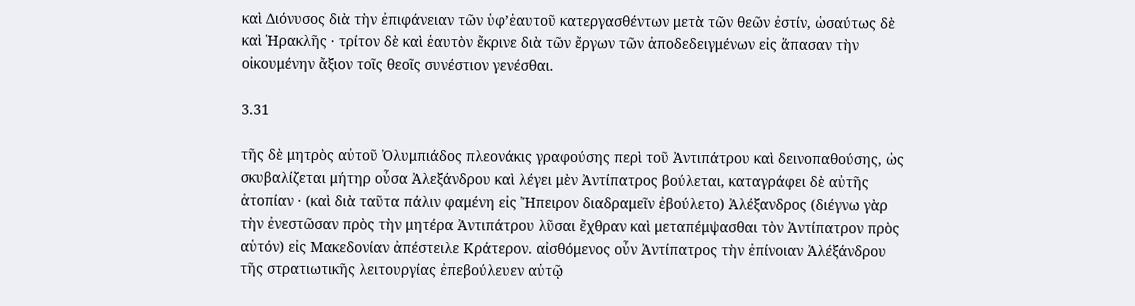καὶ Διόνυσος διὰ τὴν ἐπιφάνειαν τῶν ὑφ’ἑαυτοῦ κατεργασθέντων μετὰ τῶν θεῶν ἐστίν, ὡσαύτως δὲ καὶ Ἡρακλῆς · τρίτον δὲ καὶ ἑαυτὸν ἔκρινε διὰ τῶν ἔργων τῶν ἀποδεδειγμένων εἰς ἅπασαν τὴν οἰκουμένην ἄξιον τοῖς θεοῖς συνέστιον γενέσθαι.

3.31

τῆς δὲ μητρὸς αὐτοῦ Ὀλυμπιάδος πλεονάκις γραφούσης περὶ τοῦ Ἀντιπάτρου καὶ δεινοπαθούσης, ὡς σκυβαλίζεται μήτηρ οὖσα Ἀλεξάνδρου καὶ λέγει μὲν Ἀντίπατρος βούλεται, καταγράφει δὲ αὐτῆς ἀτοπίαν · (καὶ διὰ ταῦτα πάλιν φαμένη εἰς Ἤπειρον διαδραμεῖν ἐβούλετο) Ἀλέξανδρος (διέγνω γὰρ τὴν ἐνεστῶσαν πρὸς τὴν μητέρα Ἀντιπάτρου λῦσαι ἔχθραν καὶ μεταπέμψασθαι τὸν Ἀντίπατρον πρὸς αὑτόν) εἰς Μακεδονίαν ἀπέστειλε Κράτερον. αἰσθόμενος οὖν Ἀντίπατρος τὴν ἐπίνοιαν Ἀλέξάνδρου τῆς στρατιωτικῆς λειτουργίας ἐπεβούλευεν αὐτῷ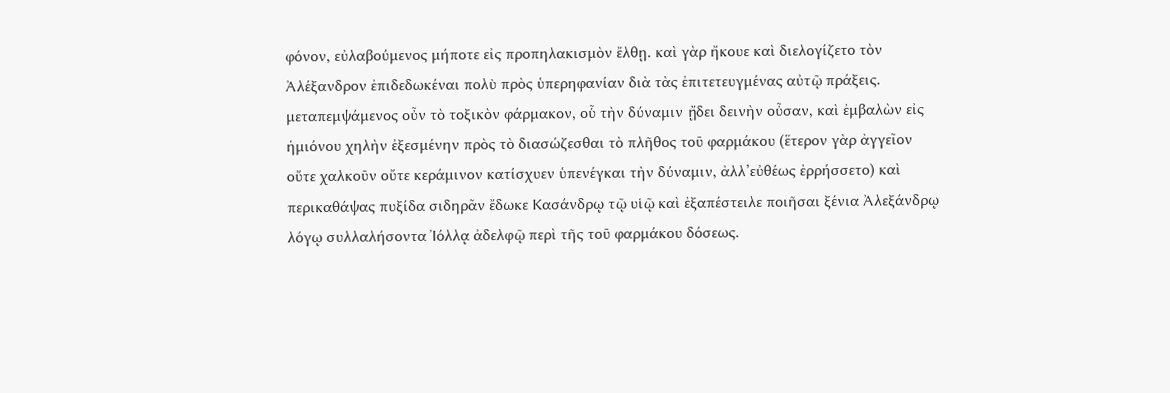φόνον, εὐλαβούμενος μήποτε εἰς προπηλακισμὸν ἔλθῃ. καὶ γὰρ ἤκουε καὶ διελογίζετο τὸν Ἀλέξανδρον ἐπιδεδωκέναι πολὺ πρὸς ὑπερηφανίαν διὰ τὰς ἐπιτετευγμένας αὐτῷ πράξεις. μεταπεμψάμενος οὖν τὸ τοξικὸν φάρμακον, οὗ τὴν δύναμιν ᾔδει δεινὴν οὖσαν, καὶ ἐμβαλὼν εἰς ἡμιόνου χηλὴν ἐξεσμένην πρὸς τὸ διασώζεσθαι τὸ πλῆθος τοῦ φαρμάκου (ἕτερον γὰρ ἀγγεῖον οὔτε χαλκοῦν οὔτε κεράμινον κατίσχυεν ὑπενέγκαι τὴν δύναμιν, ἀλλ’εὐθέως ἐρρήσσετο) καὶ περικαθάψας πυξίδα σιδηρᾶν ἔδωκε Κασάνδρῳ τῷ υἱῷ καὶ ἐξαπέστειλε ποιῆσαι ξένια Ἀλεξάνδρῳ λόγῳ συλλαλήσοντα Ἰόλλᾳ ἀδελφῷ περὶ τῆς τοῦ φαρμάκου δόσεως.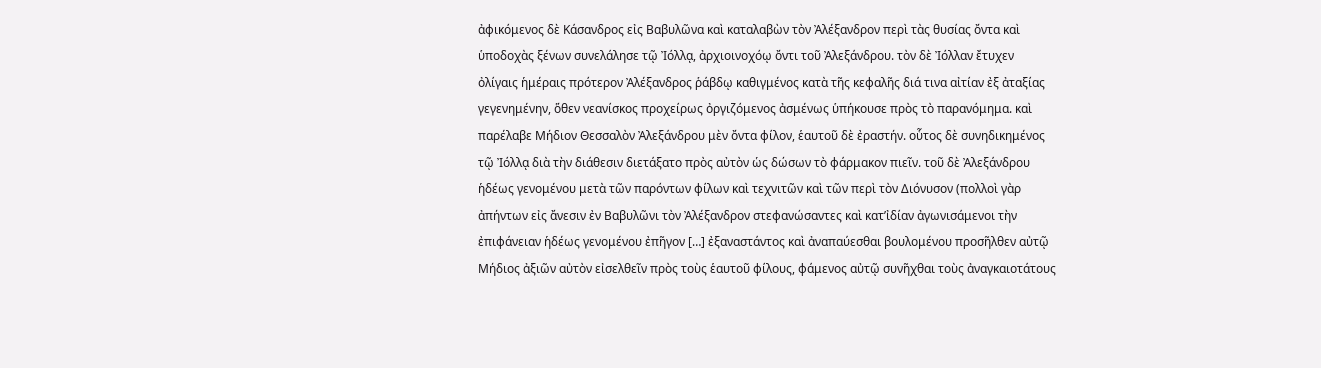ἀφικόμενος δὲ Κάσανδρος εἰς Βαβυλῶνα καὶ καταλαβὼν τὸν Ἀλέξανδρον περὶ τὰς θυσίας ὄντα καὶ ὑποδοχὰς ξένων συνελάλησε τῷ Ἰόλλᾳ, ἀρχιοινοχόῳ ὄντι τοῦ Ἀλεξάνδρου. τὸν δὲ Ἰόλλαν ἔτυχεν ὀλίγαις ἡμέραις πρότερον Ἀλέξανδρος ῥάβδῳ καθιγμένος κατὰ τῆς κεφαλῆς διά τινα αἰτίαν ἐξ ἀταξίας γεγενημένην, ὅθεν νεανίσκος προχείρως ὀργιζόμενος ἀσμένως ὑπήκουσε πρὸς τὸ παρανόμημα. καὶ παρέλαβε Μήδιον Θεσσαλὸν Ἀλεξάνδρου μὲν ὄντα φίλον, ἑαυτοῦ δὲ ἐραστήν. οὗτος δὲ συνηδικημένος τῷ Ἰόλλᾳ διὰ τὴν διάθεσιν διετάξατο πρὸς αὐτὸν ὡς δώσων τὸ φάρμακον πιεῖν. τοῦ δὲ Ἀλεξάνδρου ἡδέως γενομένου μετὰ τῶν παρόντων φίλων καὶ τεχνιτῶν καὶ τῶν περὶ τὸν Διόνυσον (πολλοὶ γὰρ ἀπήντων εἰς ἄνεσιν ἐν Βαβυλῶνι τὸν Ἀλέξανδρον στεφανώσαντες καὶ κατ’ἰδίαν ἀγωνισάμενοι τὴν ἐπιφάνειαν ἡδέως γενομένου ἐπῆγον […] ἐξαναστάντος καὶ ἀναπαύεσθαι βουλομένου προσῆλθεν αὐτῷ Μήδιος ἀξιῶν αὐτὸν εἰσελθεῖν πρὸς τοὺς ἑαυτοῦ φίλους, φάμενος αὐτῷ συνῆχθαι τοὺς ἀναγκαιοτάτους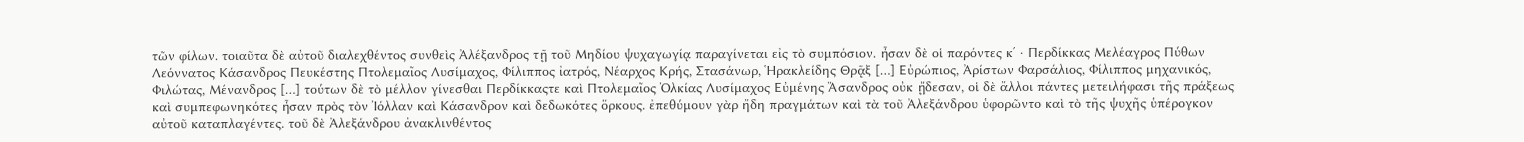τῶν φίλων. τοιαῦτα δὲ αὐτοῦ διαλεχθέντος συνθεὶς Ἀλέξανδρος τῇ τοῦ Μηδίου ψυχαγωγίᾳ παραγίνεται εἰς τὸ συμπόσιον. ἦσαν δὲ οἱ παρόντες κʹ · Περδίκκας Μελέαγρος Πύθων Λεόννατος Κάσανδρος Πευκέστης Πτολεμαῖος Λυσίμαχος, Φίλιππος ἰατρός, Νέαρχος Κρής, Στασάνωρ, Ἡρακλείδης Θρᾷξ […] Εὐρώπιος, Ἀρίστων Φαρσάλιος, Φίλιππος μηχανικός, Φιλώτας, Μένανδρος […] τούτων δὲ τὸ μέλλον γίνεσθαι Περδίκκαςτε καὶ Πτολεμαῖος Ὀλκίας Λυσίμαχος Εὐμένης Ἄσανδρος οὐκ ᾔδεσαν, οἱ δὲ ἄλλοι πάντες μετειλήφασι τῆς πράξεως καὶ συμπεφωνηκότες ἦσαν πρὸς τὸν Ἰόλλαν καὶ Κάσανδρον καὶ δεδωκότες ὅρκους. ἐπεθύμουν γὰρ ἤδη πραγμάτων καὶ τὰ τοῦ Ἀλεξάνδρου ὑφορῶντο καὶ τὸ τῆς ψυχῆς ὑπέρογκον αὐτοῦ καταπλαγέντες. τοῦ δὲ Ἀλεξάνδρου ἀνακλινθέντος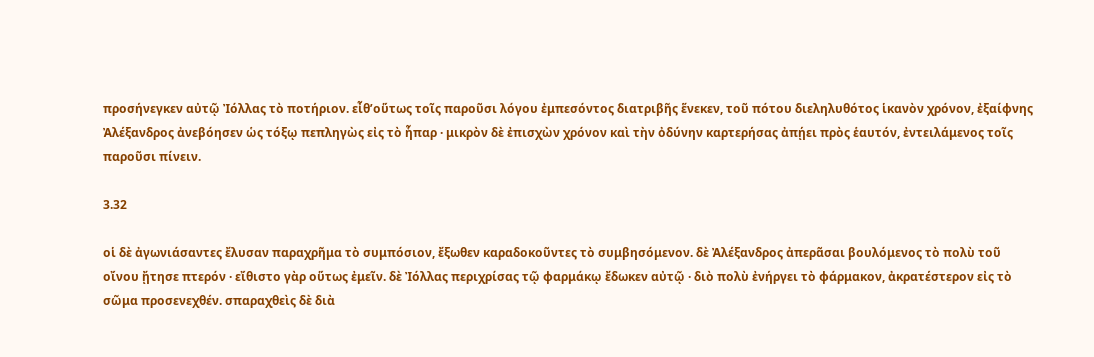προσήνεγκεν αὐτῷ Ἰόλλας τὸ ποτήριον. εἶθ’οὕτως τοῖς παροῦσι λόγου ἐμπεσόντος διατριβῆς ἕνεκεν, τοῦ πότου διεληλυθότος ἱκανὸν χρόνον, ἐξαίφνης Ἀλέξανδρος ἀνεβόησεν ὡς τόξῳ πεπληγὼς εἰς τὸ ἧπαρ · μικρὸν δὲ ἐπισχὼν χρόνον καὶ τὴν ὀδύνην καρτερήσας ἀπῄει πρὸς ἑαυτόν, ἐντειλάμενος τοῖς παροῦσι πίνειν.

3.32

οἱ δὲ ἀγωνιάσαντες ἔλυσαν παραχρῆμα τὸ συμπόσιον, ἔξωθεν καραδοκοῦντες τὸ συμβησόμενον. δὲ Ἀλέξανδρος ἀπερᾶσαι βουλόμενος τὸ πολὺ τοῦ οἴνου ᾔτησε πτερόν · εἴθιστο γὰρ οὕτως ἐμεῖν. δὲ Ἰόλλας περιχρίσας τῷ φαρμάκῳ ἔδωκεν αὐτῷ · διὸ πολὺ ἐνήργει τὸ φάρμακον, ἀκρατέστερον εἰς τὸ σῶμα προσενεχθέν. σπαραχθεὶς δὲ διὰ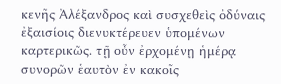κενῆς Ἀλέξανδρος καὶ συσχεθεὶς ὀδύναις ἐξαισίοις διενυκτέρευεν ὑπομένων καρτερικῶς. τῇ οὖν ἐρχομένῃ ἡμέρᾳ συνορῶν ἑαυτὸν ἐν κακοῖς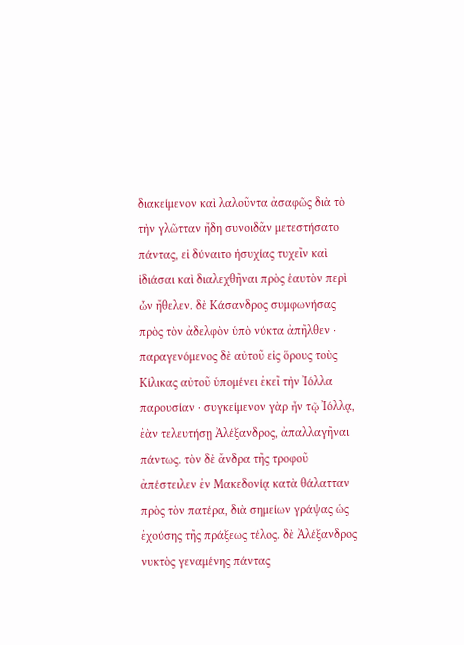διακείμενον καὶ λαλοῦντα ἀσαφῶς διὰ τὸ τὴν γλῶτταν ἤδη συνοιδᾶν μετεστήσατο πάντας, εἰ δύναιτο ἡσυχίας τυχεῖν καὶ ἰδιάσαι καὶ διαλεχθῆναι πρὸς ἑαυτὸν περὶ ὧν ἤθελεν. δὲ Κάσανδρος συμφωνήσας πρὸς τὸν ἀδελφὸν ὑπὸ νύκτα ἀπῆλθεν · παραγενόμενος δὲ αὐτοῦ εἰς ὅρους τοὺς Κίλικας αὐτοῦ ὑπομένει ἐκεῖ τὴν Ἰόλλα παρουσίαν · συγκείμενον γὰρ ἦν τῷ Ἰόλλᾳ, ἐὰν τελευτήσῃ Ἀλέξανδρος, ἀπαλλαγῆναι πάντως. τὸν δὲ ἄνδρα τῆς τροφοῦ ἀπέστειλεν ἐν Μακεδονίᾳ κατὰ θάλατταν πρὸς τὸν πατέρα, διὰ σημείων γράψας ὡς ἐχούσης τῆς πράξεως τέλος. δὲ Ἀλέξανδρος νυκτὸς γεναμένης πάντας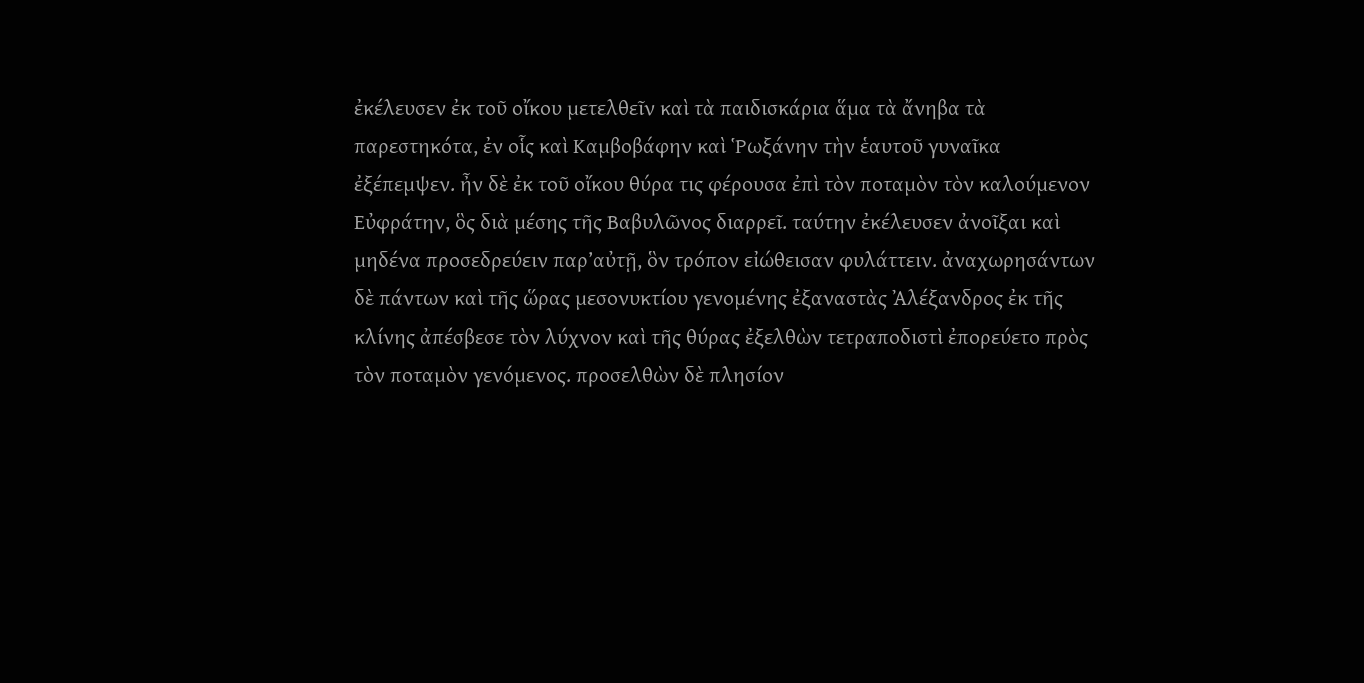ἐκέλευσεν ἐκ τοῦ οἴκου μετελθεῖν καὶ τὰ παιδισκάρια ἅμα τὰ ἄνηβα τὰ παρεστηκότα, ἐν οἷς καὶ Καμβοβάφην καὶ Ῥωξάνην τὴν ἑαυτοῦ γυναῖκα ἐξέπεμψεν. ἦν δὲ ἐκ τοῦ οἴκου θύρα τις φέρουσα ἐπὶ τὸν ποταμὸν τὸν καλούμενον Εὐφράτην, ὃς διὰ μέσης τῆς Βαβυλῶνος διαρρεῖ. ταύτην ἐκέλευσεν ἀνοῖξαι καὶ μηδένα προσεδρεύειν παρ’αὐτῇ, ὃν τρόπον εἰώθεισαν φυλάττειν. ἀναχωρησάντων δὲ πάντων καὶ τῆς ὥρας μεσονυκτίου γενομένης ἐξαναστὰς Ἀλέξανδρος ἐκ τῆς κλίνης ἀπέσβεσε τὸν λύχνον καὶ τῆς θύρας ἐξελθὼν τετραποδιστὶ ἐπορεύετο πρὸς τὸν ποταμὸν γενόμενος. προσελθὼν δὲ πλησίον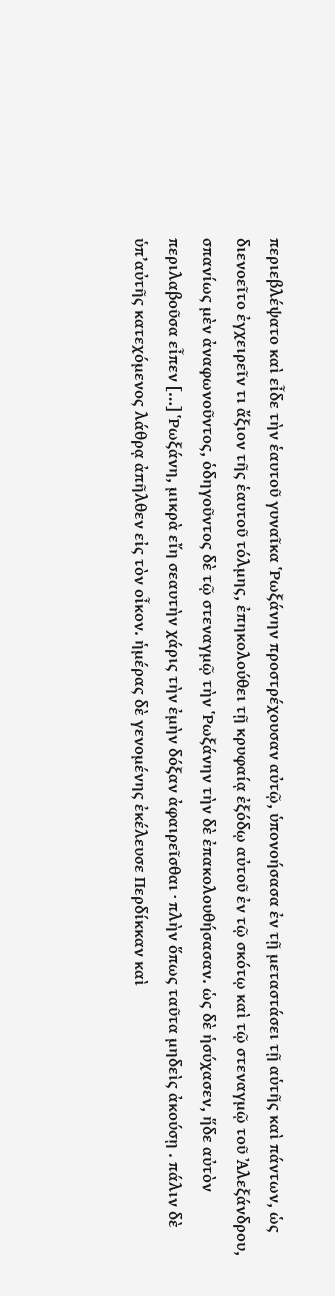περιεβλέψατο καὶ εἶδε τὴν ἑαυτοῦ γυναῖκα Ῥωξάνην προστρέχουσαν αὐτῷ, ὑπονοήσασα ἐν τῇ μεταστάσει τῇ αὑτῆς καὶ πάντων, ὡς διενοεῖτο ἐγχειρεῖν τι ἄξιον τῆς ἑαυτοῦ τόλμης, ἐπηκολούθει τῇ κρυφαίᾳ ἐξόδῳ αὐτοῦ ἐν τῷ σκότῳ καὶ τῷ στεναγμῷ τοῦ Ἀλεξάνδρου, σπανίως μὲν ἀναφωνοῦντος, ὁδηγοῦντος δὲ τῷ στεναγμῷ τὴν Ῥωξάνην τὴν δὲ ἐπακολουθήσασαν. ὡς δὲ ἡσύχασεν, ἥδε αὐτὸν περιλαβοῦσα εἶπεν […] Ῥωξάνη, μικρὰ εἴη σεαυτὴν χάρις τὴν ἐμὴν δόξαν ἀφαιρεῖσθαι · πλὴν ὅπως ταῦτα μηδεὶς ἀκούσῃ . πάλιν δὲ ὑπ’αὐτῆς κατεχόμενος λάθρᾳ ἀπῆλθεν εἰς τὸν οἶκον. ἡμέρας δὲ γενομένης ἐκέλευσε Περδίκκαν καὶ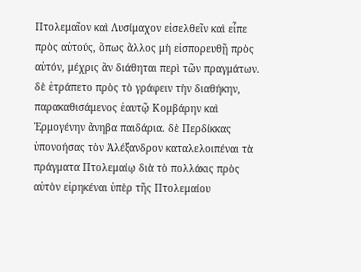Πτολεμαῖον καὶ Λυσίμαχον εἰσελθεῖν καὶ εἶπε πρὸς αὐτούς, ὅπως ἄλλος μὴ εἰσπορευθῇ πρὸς αὐτόν, μέχρις ἂν διάθηται περὶ τῶν πραγμάτων. δὲ ἐτράπετο πρὸς τὸ γράφειν τὴν διαθήκην, παρακαθισάμενος ἑαυτῷ Κομβάρην καὶ Ἑρμογένην ἄνηβα παιδάρια. δὲ Περδίκκας ὑπονοήσας τὸν Ἀλέξανδρον καταλελοιπέναι τὰ πράγματα Πτολεμαίῳ διὰ τὸ πολλάκις πρὸς αὐτὸν εἰρηκέναι ὑπὲρ τῆς Πτολεμαίου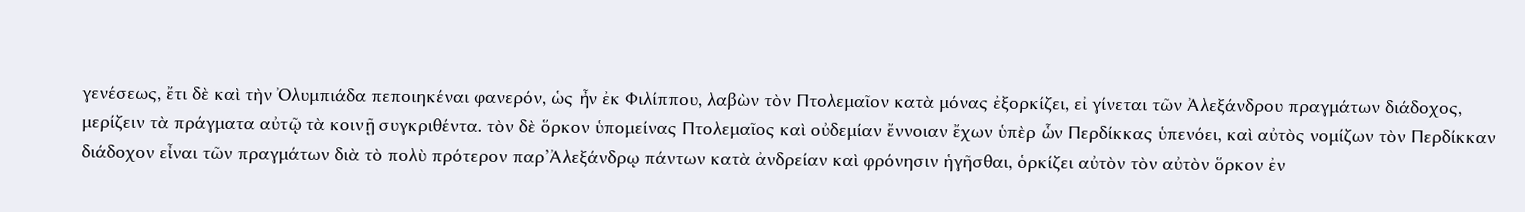γενέσεως, ἔτι δὲ καὶ τὴν Ὀλυμπιάδα πεποιηκέναι φανερόν, ὡς ἦν ἐκ Φιλίππου, λαβὼν τὸν Πτολεμαῖον κατὰ μόνας ἐξορκίζει, εἰ γίνεται τῶν Ἀλεξάνδρου πραγμάτων διάδοχος, μερίζειν τὰ πράγματα αὐτῷ τὰ κοινῇ συγκριθέντα. τὸν δὲ ὅρκον ὑπομείνας Πτολεμαῖος καὶ οὐδεμίαν ἔννοιαν ἔχων ὑπὲρ ὧν Περδίκκας ὑπενόει, καὶ αὐτὸς νομίζων τὸν Περδίκκαν διάδοχον εἶναι τῶν πραγμάτων διὰ τὸ πολὺ πρότερον παρ’Ἀλεξάνδρῳ πάντων κατὰ ἀνδρείαν καὶ φρόνησιν ἡγῆσθαι, ὁρκίζει αὐτὸν τὸν αὐτὸν ὅρκον ἐν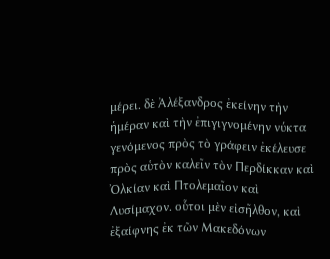μέρει. δὲ Ἀλέξανδρος ἐκείνην τὴν ἡμέραν καὶ τὴν ἐπιγιγνομένην νύκτα γενόμενος πρὸς τὸ γράφειν ἐκέλευσε πρὸς αὑτὸν καλεῖν τὸν Περδίκκαν καὶ Ὀλκίαν καὶ Πτολεμαῖον καὶ Λυσίμαχον. οὗτοι μὲν εἰσῆλθον, καὶ ἐξαίφνης ἐκ τῶν Μακεδόνων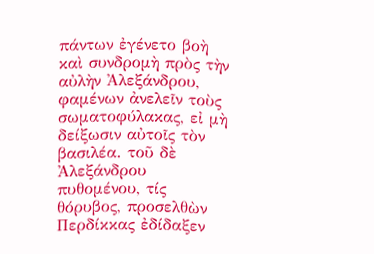πάντων ἐγένετο βοὴ καὶ συνδρομὴ πρὸς τὴν αὐλὴν Ἀλεξάνδρου, φαμένων ἀνελεῖν τοὺς σωματοφύλακας, εἰ μὴ δείξωσιν αὐτοῖς τὸν βασιλέα. τοῦ δὲ Ἀλεξάνδρου πυθομένου, τίς θόρυβος, προσελθὼν Περδίκκας ἐδίδαξεν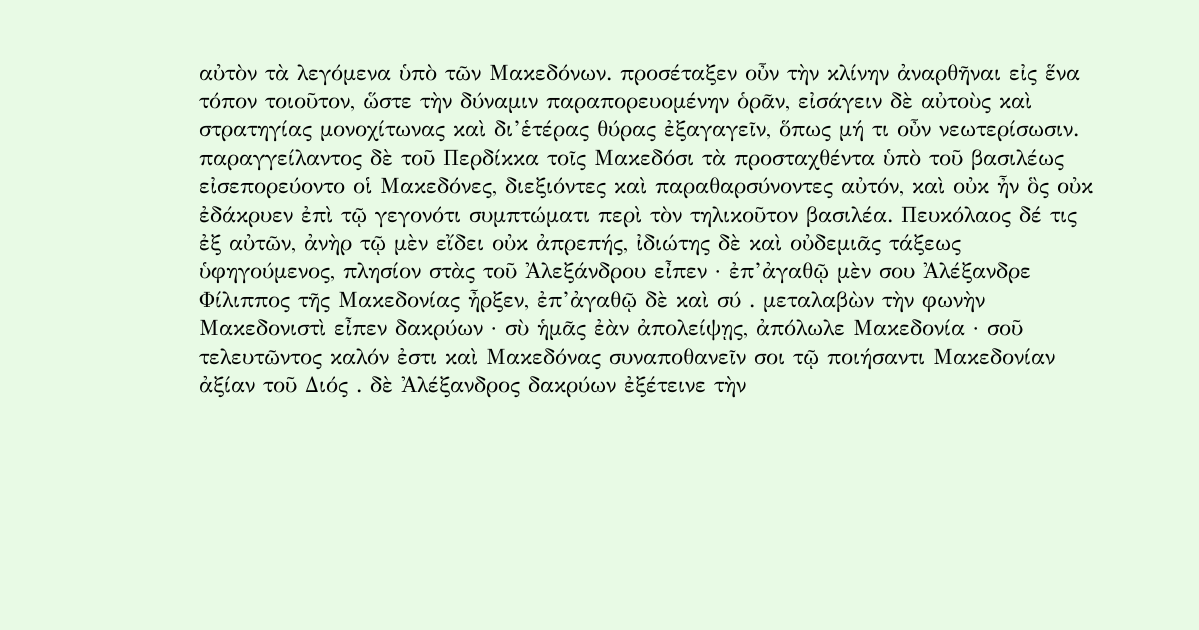αὐτὸν τὰ λεγόμενα ὑπὸ τῶν Μακεδόνων. προσέταξεν οὖν τὴν κλίνην ἀναρθῆναι εἰς ἕνα τόπον τοιοῦτον, ὥστε τὴν δύναμιν παραπορευομένην ὁρᾶν, εἰσάγειν δὲ αὐτοὺς καὶ στρατηγίας μονοχίτωνας καὶ δι’ἑτέρας θύρας ἐξαγαγεῖν, ὅπως μή τι οὖν νεωτερίσωσιν. παραγγείλαντος δὲ τοῦ Περδίκκα τοῖς Μακεδόσι τὰ προσταχθέντα ὑπὸ τοῦ βασιλέως εἰσεπορεύοντο οἱ Μακεδόνες, διεξιόντες καὶ παραθαρσύνοντες αὐτόν, καὶ οὐκ ἦν ὃς οὐκ ἐδάκρυεν ἐπὶ τῷ γεγονότι συμπτώματι περὶ τὸν τηλικοῦτον βασιλέα. Πευκόλαος δέ τις ἐξ αὐτῶν, ἀνὴρ τῷ μὲν εἴδει οὐκ ἀπρεπής, ἰδιώτης δὲ καὶ οὐδεμιᾶς τάξεως ὑφηγούμενος, πλησίον στὰς τοῦ Ἀλεξάνδρου εἶπεν · ἐπ’ἀγαθῷ μὲν σου Ἀλέξανδρε Φίλιππος τῆς Μακεδονίας ἦρξεν, ἐπ’ἀγαθῷ δὲ καὶ σύ . μεταλαβὼν τὴν φωνὴν Μακεδονιστὶ εἶπεν δακρύων · σὺ ἡμᾶς ἐὰν ἀπολείψῃς, ἀπόλωλε Μακεδονία · σοῦ τελευτῶντος καλόν ἐστι καὶ Μακεδόνας συναποθανεῖν σοι τῷ ποιήσαντι Μακεδονίαν ἀξίαν τοῦ Διός . δὲ Ἀλέξανδρος δακρύων ἐξέτεινε τὴν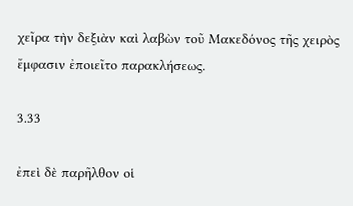χεῖρα τὴν δεξιὰν καὶ λαβὼν τοῦ Μακεδόνος τῆς χειρὸς ἔμφασιν ἐποιεῖτο παρακλήσεως.

3.33

ἐπεὶ δὲ παρῆλθον οἱ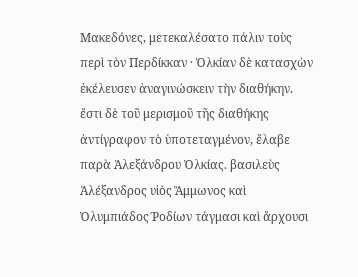Μακεδόνες, μετεκαλέσατο πάλιν τοὺς περὶ τὸν Περδίκκαν · Ὀλκίαν δὲ κατασχὼν ἐκέλευσεν ἀναγινώσκειν τὴν διαθήκην. ἔστι δὲ τοῦ μερισμοῦ τῆς διαθήκης ἀντίγραφον τὸ ὑποτεταγμένον, ἔλαβε παρὰ Ἀλεξάνδρου Ὀλκίας. βασιλεὺς Ἀλέξανδρος υἱὸς Ἄμμωνος καὶ Ὀλυμπιάδος Ῥοδίων τάγμασι καὶ ἄρχουσι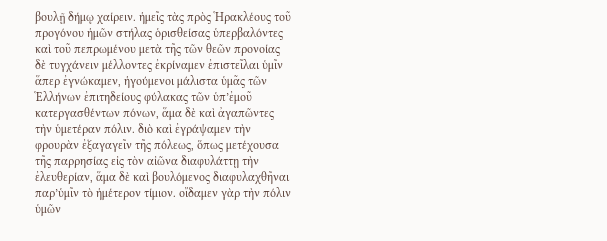βουλῇ δήμῳ χαίρειν. ἡμεῖς τὰς πρὸς Ἡρακλέους τοῦ προγόνου ἡμῶν στήλας ὁρισθείσας ὑπερβαλόντες καὶ τοῦ πεπρωμένου μετὰ τῆς τῶν θεῶν προνοίας δὲ τυγχάνειν μέλλοντες ἐκρίναμεν ἐπιστεῖλαι ὑμῖν ἅπερ ἐγνώκαμεν, ἡγούμενοι μάλιστα ὑμᾶς τῶν Ἑλλήνων ἐπιτηδείους φύλακας τῶν ὑπ’ἐμοῦ κατεργασθέντων πόνων, ἅμα δὲ καὶ ἀγαπῶντες τὴν ὑμετέραν πόλιν. διὸ καὶ ἐγράψαμεν τὴν φρουρὰν ἐξαγαγεῖν τῆς πόλεως, ὅπως μετέχουσα τῆς παρρησίας εἰς τὸν αἰῶνα διαφυλάττῃ τὴν ἐλευθερίαν, ἅμα δὲ καὶ βουλόμενος διαφυλαχθῆναι παρ’ὑμῖν τὸ ἡμέτερον τίμιον. οἴδαμεν γὰρ τὴν πόλιν ὑμῶν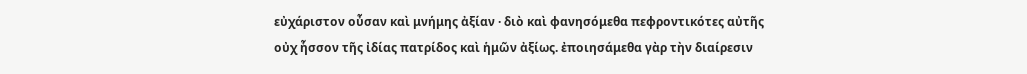εὐχάριστον οὖσαν καὶ μνήμης ἀξίαν · διὸ καὶ φανησόμεθα πεφροντικότες αὐτῆς οὐχ ἧσσον τῆς ἰδίας πατρίδος καὶ ἡμῶν ἀξίως. ἐποιησάμεθα γὰρ τὴν διαίρεσιν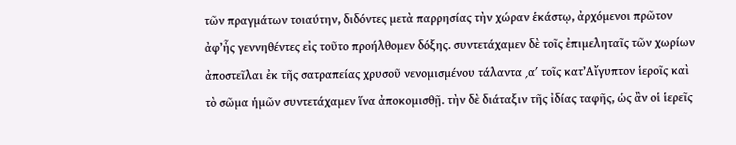τῶν πραγμάτων τοιαύτην, διδόντες μετὰ παρρησίας τὴν χώραν ἑκάστῳ, ἀρχόμενοι πρῶτον ἀφ’ἧς γεννηθέντες εἰς τοῦτο προήλθομεν δόξης. συντετάχαμεν δὲ τοῖς ἐπιμεληταῖς τῶν χωρίων ἀποστεῖλαι ἐκ τῆς σατραπείας χρυσοῦ νενομισμένου τάλαντα ͵αʹ τοῖς κατ’Αἴγυπτον ἱεροῖς καὶ τὸ σῶμα ἡμῶν συντετάχαμεν ἵνα ἀποκομισθῇ. τὴν δὲ διάταξιν τῆς ἰδίας ταφῆς, ὡς ἂν οἱ ἱερεῖς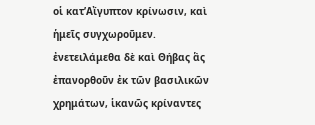οἱ κατ’Αἴγυπτον κρίνωσιν, καὶ ἡμεῖς συγχωροῦμεν. ἐνετειλάμεθα δὲ καὶ Θήβας ἃς ἐπανορθοῦν ἐκ τῶν βασιλικῶν χρημάτων, ἱκανῶς κρίναντες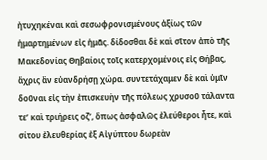ἠτυχηκέναι καὶ σεσωφρονισμένους ἀξίως τῶν ἡμαρτημένων εἰς ἡμᾶς. δίδοσθαι δὲ καὶ σῖτον ἀπὸ τῆς Μακεδονίας Θηβαίοις τοῖς κατερχομένοις εἰς Θήβας, ἄχρις ἂν εὐανδρήσῃ χώρα. συντετάχαμεν δὲ καὶ ὑμῖν δοῦναι εἰς τὴν ἐπισκευὴν τῆς πόλεως χρυσοῦ τάλαντα τεʹ καὶ τριήρεις οζʹ, ὅπως ἀσφαλῶς ἐλεύθεροι ἦτε, καὶ σίτου ἐλευθερίας ἐξ Αἰγύπτου δωρεὰν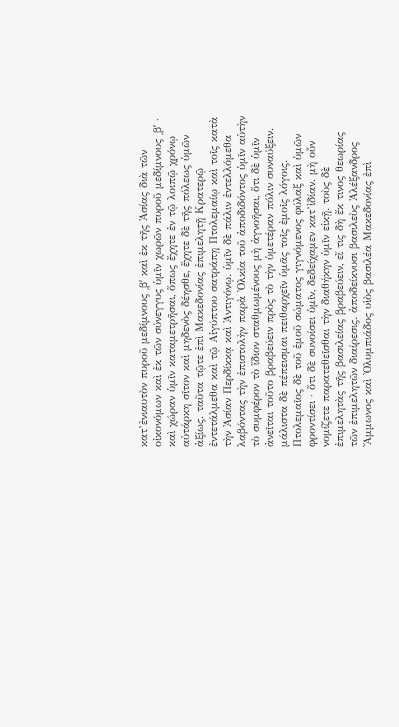κατ’ἐνιαυτὸν πυροῦ μεδίμνους ͵βʹ καὶ ἐκ τῆς Ἀσίας διὰ τῶν οἰκονόμων καὶ ἐκ τῶν σύνεγγυς ὑμῖν χωρῶν πυροῦ μεδίμνους ͵βʹ · καὶ χώραν ὑμῖν καταμετρῆσαι, ὅπως ἔχητε ἐν τῷ λοιπῷ χρόνῳ αὐτάρκη σῖτον καὶ μηδενὸς δέησθε, ἔχητε δὲ τῆς πόλεως ὑμῶν ἀξίως. ταῦτα τῷτε ἐπὶ Μακεδονίας ἐπιμελητῇ Κρατερῷ ἐντετάλμεθα καὶ τῷ Αἰγύπτου σατράπῃ Πτολεμαίῳ καὶ τοῖς κατὰ τὴν Ἀσίαν Περδίκκᾳ καὶ Ἀντιγόνῳ. ὑμῖν δὲ πάλιν ἐντελλόμεθα λαβόντας τὴν ἐπιστολὴν παρὰ Ὀλκία τοῦ ἀποδιδόντος ὑμῖν αὐτὴν τὸ συμφέρον τὸ ἴδιον σταθμωμένους μὴ ἀγνοῆσαι, ὅτι δὲ ὑμῖν ἀνεῖται τοῦτο βραβεύειν πρὸς τὸ τὴν ὑμετέραν πόλιν συναύξειν. μάλιστα δὲ πέπεισμαι πειθαρχεῖν ὑμᾶς τοῖς ἐμοῖς λόγοις. Πτολεμαῖος δὲ τοῦ ἐμοῦ σώματος γιγνόμενος φύλαξ καὶ ὑμῶν φροντίσει · ὅτι δὲ συνοίσει ὑμῖν, δεδείχαμεν κατ’ἰδίαν. μὴ οὖν νομίζετε παρατεθεῖσθαι τὴν διαθήκην ὑμῖν εἰκῇ. τοὺς δὲ ἐπιμελητὰς τῆς βασιλείας βραβεύειν, εἴ τις δὴ ἔκ τινος θεωρίας τῶν ἐπιμελητῶν διαίρεσις. ἀποδείκνυσι βασιλεὺς Ἀλέξανδρος Ἄμμωνος καὶ Ὀλυμπιάδος υἱὸς βασιλέα Μακεδονίας ἐπὶ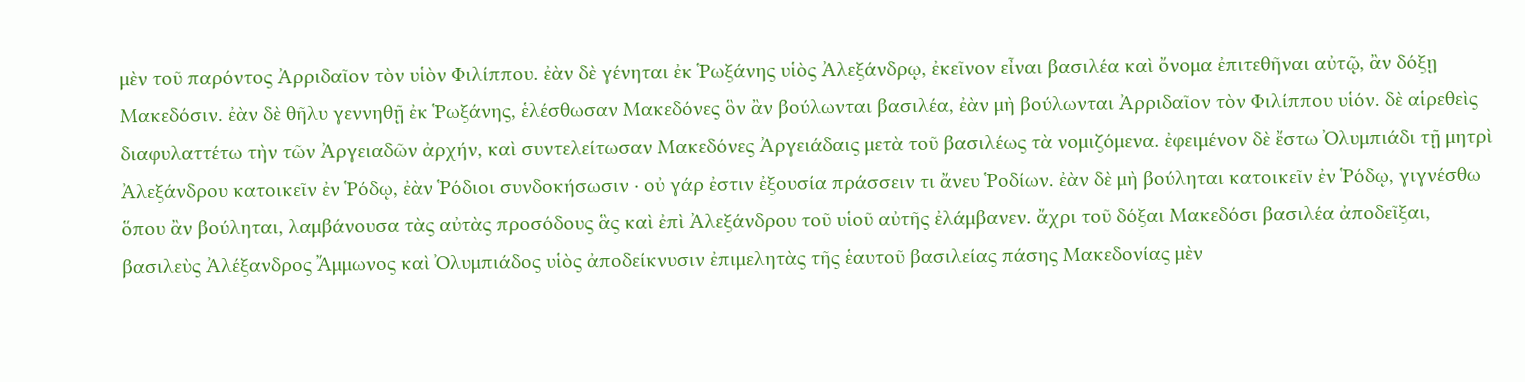μὲν τοῦ παρόντος Ἀρριδαῖον τὸν υἱὸν Φιλίππου. ἐὰν δὲ γένηται ἐκ Ῥωξάνης υἱὸς Ἀλεξάνδρῳ, ἐκεῖνον εἶναι βασιλέα καὶ ὄνομα ἐπιτεθῆναι αὐτῷ, ἂν δόξῃ Μακεδόσιν. ἐὰν δὲ θῆλυ γεννηθῇ ἐκ Ῥωξάνης, ἑλέσθωσαν Μακεδόνες ὃν ἂν βούλωνται βασιλέα, ἐὰν μὴ βούλωνται Ἀρριδαῖον τὸν Φιλίππου υἱόν. δὲ αἱρεθεὶς διαφυλαττέτω τὴν τῶν Ἀργειαδῶν ἀρχήν, καὶ συντελείτωσαν Μακεδόνες Ἀργειάδαις μετὰ τοῦ βασιλέως τὰ νομιζόμενα. ἐφειμένον δὲ ἔστω Ὀλυμπιάδι τῇ μητρὶ Ἀλεξάνδρου κατοικεῖν ἐν Ῥόδῳ, ἐὰν Ῥόδιοι συνδοκήσωσιν · οὐ γάρ ἐστιν ἐξουσία πράσσειν τι ἄνευ Ῥοδίων. ἐὰν δὲ μὴ βούληται κατοικεῖν ἐν Ῥόδῳ, γιγνέσθω ὅπου ἂν βούληται, λαμβάνουσα τὰς αὐτὰς προσόδους ἃς καὶ ἐπὶ Ἀλεξάνδρου τοῦ υἱοῦ αὐτῆς ἐλάμβανεν. ἄχρι τοῦ δόξαι Μακεδόσι βασιλέα ἀποδεῖξαι, βασιλεὺς Ἀλέξανδρος Ἄμμωνος καὶ Ὀλυμπιάδος υἱὸς ἀποδείκνυσιν ἐπιμελητὰς τῆς ἑαυτοῦ βασιλείας πάσης Μακεδονίας μὲν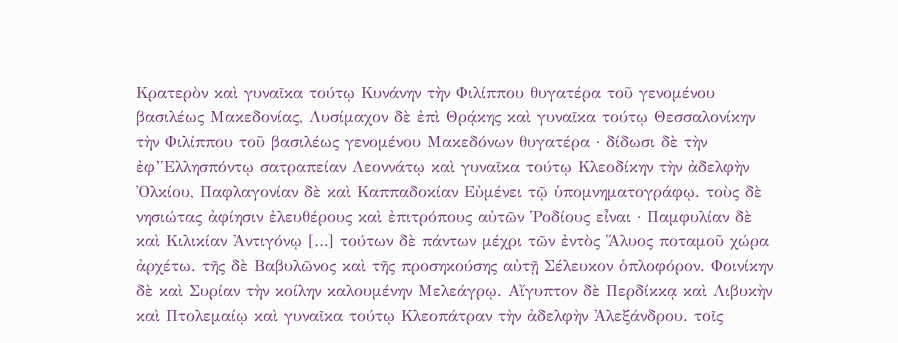Κρατερὸν καὶ γυναῖκα τούτῳ Κυνάνην τὴν Φιλίππου θυγατέρα τοῦ γενομένου βασιλέως Μακεδονίας, Λυσίμαχον δὲ ἐπὶ Θρᾴκης καὶ γυναῖκα τούτῳ Θεσσαλονίκην τὴν Φιλίππου τοῦ βασιλέως γενομένου Μακεδόνων θυγατέρα · δίδωσι δὲ τὴν ἐφ’Ἑλλησπόντῳ σατραπείαν Λεοννάτῳ καὶ γυναῖκα τούτῳ Κλεοδίκην τὴν ἀδελφὴν Ὀλκίου, Παφλαγονίαν δὲ καὶ Καππαδοκίαν Εὐμένει τῷ ὑπομνηματογράφῳ. τοὺς δὲ νησιώτας ἀφίησιν ἐλευθέρους καὶ ἐπιτρόπους αὐτῶν Ῥοδίους εἶναι · Παμφυλίαν δὲ καὶ Κιλικίαν Ἀντιγόνῳ […] τούτων δὲ πάντων μέχρι τῶν ἐντὸς Ἅλυος ποταμοῦ χώρα ἀρχέτω. τῆς δὲ Βαβυλῶνος καὶ τῆς προσηκούσης αὐτῇ Σέλευκον ὁπλοφόρον. Φοινίκην δὲ καὶ Συρίαν τὴν κοίλην καλουμένην Μελεάγρῳ. Αἴγυπτον δὲ Περδίκκᾳ καὶ Λιβυκὴν καὶ Πτολεμαίῳ καὶ γυναῖκα τούτῳ Κλεοπάτραν τὴν ἀδελφὴν Ἀλεξάνδρου. τοῖς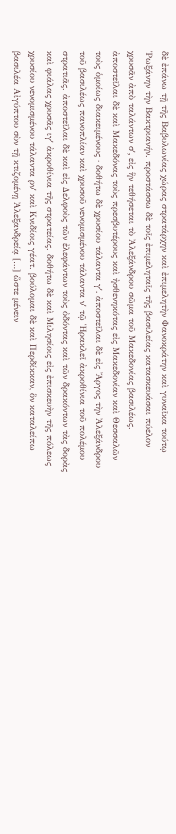δὲ ἐπάνω τῇ τῆς Βαβυλωνίας χώρας στρατάρχην καὶ ἐπιμελητὴν Φανοκράτην καὶ γυναῖκα τούτῳ Ῥωξάνην τὴν Βακτριανήν. προστάσσω δὲ τοῖς ἐπιμεληταῖς τῆς βασιλείας κατασκευάσαι πύελον χρυσᾶν ἀπὸ ταλάντων σʹ, εἰς ἣν τεθήσεται τὸ Ἀλεξάνδρου σῶμα τοῦ Μακεδονίας βασιλέως. ἀποστεῖλαι δὲ καὶ Μακεδόνας τοὺς πρεσβυτέρους καὶ ἠσθενηκότας εἰς Μακεδονίαν καὶ Θεσσαλῶν τοὺς ὁμοίως διακειμένους · δοθήτω δὲ χρυσίου τάλαντα γʹ. ἀποστεῖλαι δὲ εἰς Ἄργος τὴν Ἀλεξάνδρου τοῦ βασιλέως πανοπλίαν καὶ χρυσοῦ νενομισμένου τάλαντα νʹ τῷ Ἡρακλεῖ ἀκροθίνια τοῦ πολέμου στρατιᾶς. ἀποστεῖλαι δὲ καὶ εἰς Δελφοὺς τῶν ἐλεφάντων τοὺς ὀδόντας καὶ τῶν δρακόντων τὰς δορὰς καὶ φιάλας χρυσᾶς ιγʹ ἀκροθίνια τῆς στρατείας. δοθήτω δὲ καὶ Μιλησίοις εἰς ἐπισκευὴν τῆς πόλεως χρυσίου νενομισμένου τάλαντα ρνʹ καὶ Κνιδίοις γέατ. βούλομαι δὲ καὶ Περδίκκαν, ὃν καταλείπω βασιλέα Αἰγύπτου σὺν τῇ κτιζομένῃ Ἀλεξανδρείᾳ […] ὥστε μένειν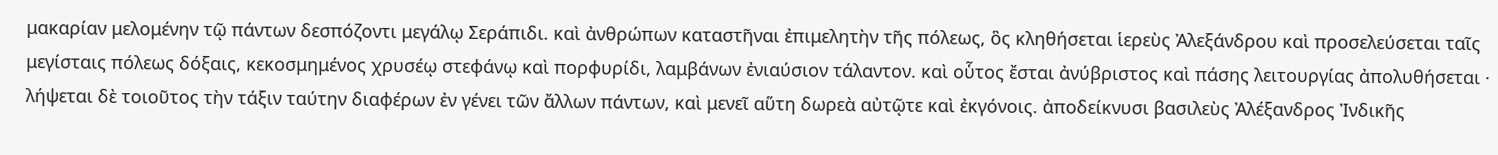μακαρίαν μελομένην τῷ πάντων δεσπόζοντι μεγάλῳ Σεράπιδι. καὶ ἀνθρώπων καταστῆναι ἐπιμελητὴν τῆς πόλεως, ὃς κληθήσεται ἱερεὺς Ἀλεξάνδρου καὶ προσελεύσεται ταῖς μεγίσταις πόλεως δόξαις, κεκοσμημένος χρυσέῳ στεφάνῳ καὶ πορφυρίδι, λαμβάνων ἐνιαύσιον τάλαντον. καὶ οὗτος ἔσται ἀνύβριστος καὶ πάσης λειτουργίας ἀπολυθήσεται · λήψεται δὲ τοιοῦτος τὴν τάξιν ταύτην διαφέρων ἐν γένει τῶν ἄλλων πάντων, καὶ μενεῖ αὕτη δωρεὰ αὐτῷτε καὶ ἐκγόνοις. ἀποδείκνυσι βασιλεὺς Ἀλέξανδρος Ἰνδικῆς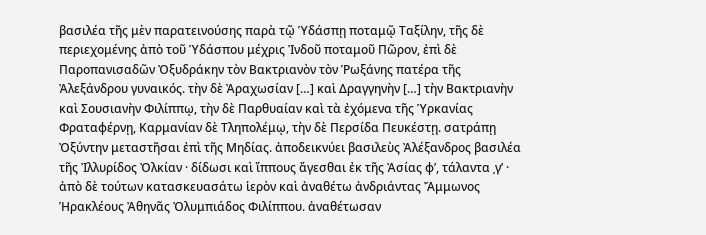βασιλέα τῆς μὲν παρατεινούσης παρὰ τῷ Ὑδάσπῃ ποταμῷ Ταξίλην, τῆς δὲ περιεχομένης ἀπὸ τοῦ Ὑδάσπου μέχρις Ἰνδοῦ ποταμοῦ Πῶρον, ἐπὶ δὲ Παροπανισαδῶν Ὀξυδράκην τὸν Βακτριανὸν τὸν Ῥωξάνης πατέρα τῆς Ἀλεξάνδρου γυναικός. τὴν δὲ Ἀραχωσίαν […] καὶ Δραγγηνὴν […] τὴν Βακτριανὴν καὶ Σουσιανὴν Φιλίππῳ, τὴν δὲ Παρθυαίαν καὶ τὰ ἐχόμενα τῆς Ὑρκανίας Φραταφέρνῃ, Καρμανίαν δὲ Τληπολέμῳ, τὴν δὲ Περσίδα Πευκέστῃ. σατράπῃ Ὀξύντην μεταστῆσαι ἐπὶ τῆς Μηδίας. ἀποδεικνύει βασιλεὺς Ἀλέξανδρος βασιλέα τῆς Ἰλλυρίδος Ὀλκίαν · δίδωσι καὶ ἵππους ἄγεσθαι ἐκ τῆς Ἀσίας φʹ, τάλαντα ͵γʹ · ἀπὸ δὲ τούτων κατασκευασάτω ἱερὸν καὶ ἀναθέτω ἀνδριάντας Ἄμμωνος Ἡρακλέους Ἀθηνᾶς Ὀλυμπιάδος Φιλίππου. ἀναθέτωσαν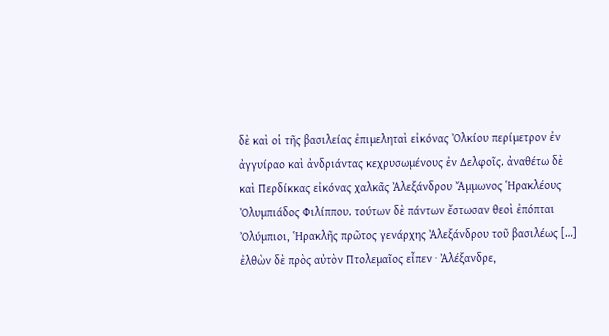δὲ καὶ οἱ τῆς βασιλείας ἐπιμεληταὶ εἰκόνας Ὀλκίου περίμετρον ἐν ἀγγυίραο καὶ ἀνδριάντας κεχρυσωμένους ἐν Δελφοῖς. ἀναθέτω δὲ καὶ Περδίκκας εἰκόνας χαλκᾶς Ἀλεξάνδρου Ἄμμωνος Ἡρακλέους Ὀλυμπιάδος Φιλίππου. τούτων δὲ πάντων ἔστωσαν θεοὶ ἐπόπται Ὀλύμπιοι, Ἡρακλῆς πρῶτος γενάρχης Ἀλεξάνδρου τοῦ βασιλέως […] ἐλθὼν δὲ πρὸς αὐτὸν Πτολεμαῖος εἶπεν · Ἀλέξανδρε,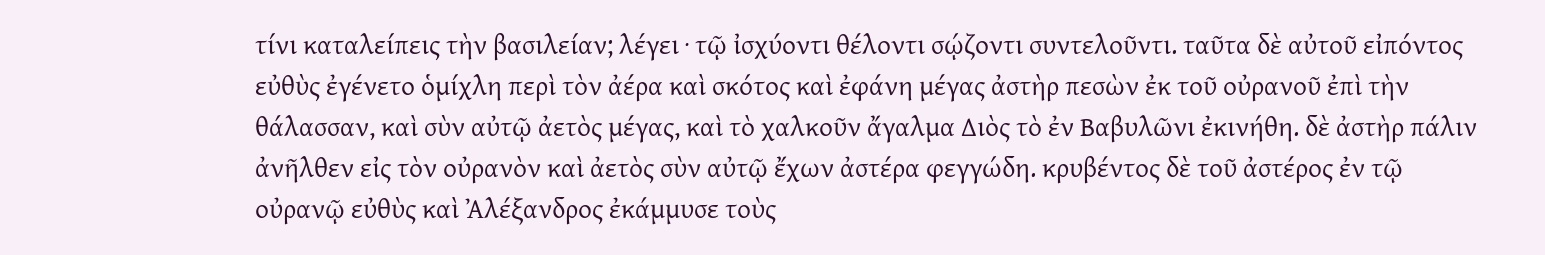τίνι καταλείπεις τὴν βασιλείαν; λέγει · τῷ ἰσχύοντι θέλοντι σῴζοντι συντελοῦντι. ταῦτα δὲ αὐτοῦ εἰπόντος εὐθὺς ἐγένετο ὁμίχλη περὶ τὸν ἀέρα καὶ σκότος καὶ ἐφάνη μέγας ἀστὴρ πεσὼν ἐκ τοῦ οὐρανοῦ ἐπὶ τὴν θάλασσαν, καὶ σὺν αὐτῷ ἀετὸς μέγας, καὶ τὸ χαλκοῦν ἄγαλμα Διὸς τὸ ἐν Βαβυλῶνι ἐκινήθη. δὲ ἀστὴρ πάλιν ἀνῆλθεν εἰς τὸν οὐρανὸν καὶ ἀετὸς σὺν αὐτῷ ἔχων ἀστέρα φεγγώδη. κρυβέντος δὲ τοῦ ἀστέρος ἐν τῷ οὐρανῷ εὐθὺς καὶ Ἀλέξανδρος ἐκάμμυσε τοὺς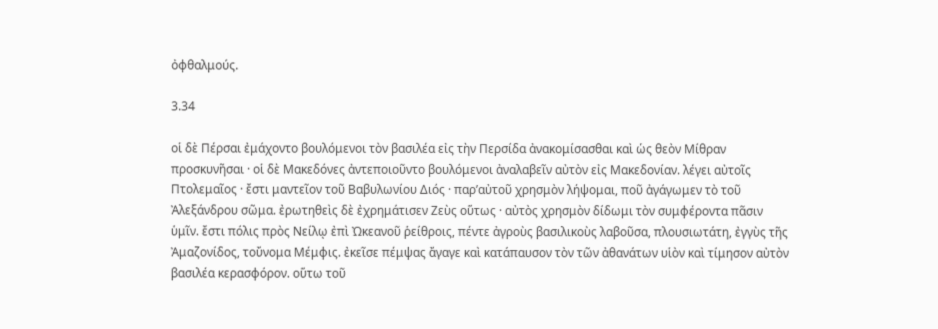ὀφθαλμούς.

3.34

οἱ δὲ Πέρσαι ἐμάχοντο βουλόμενοι τὸν βασιλέα εἰς τὴν Περσίδα ἀνακομίσασθαι καὶ ὡς θεὸν Μίθραν προσκυνῆσαι · οἱ δὲ Μακεδόνες ἀντεποιοῦντο βουλόμενοι ἀναλαβεῖν αὐτὸν εἰς Μακεδονίαν. λέγει αὐτοῖς Πτολεμαῖος · ἔστι μαντεῖον τοῦ Βαβυλωνίου Διός · παρ’αὐτοῦ χρησμὸν λήψομαι, ποῦ ἀγάγωμεν τὸ τοῦ Ἀλεξάνδρου σῶμα. ἐρωτηθεὶς δὲ ἐχρημάτισεν Ζεὺς οὕτως · αὐτὸς χρησμὸν δίδωμι τὸν συμφέροντα πᾶσιν ὑμῖν. ἔστι πόλις πρὸς Νείλῳ ἐπὶ Ὠκεανοῦ ῥείθροις, πέντε ἀγροὺς βασιλικοὺς λαβοῦσα, πλουσιωτάτη, ἐγγὺς τῆς Ἀμαζονίδος, τοὔνομα Μέμφις. ἐκεῖσε πέμψας ἄγαγε καὶ κατάπαυσον τὸν τῶν ἀθανάτων υἱὸν καὶ τίμησον αὐτὸν βασιλέα κερασφόρον. οὕτω τοῦ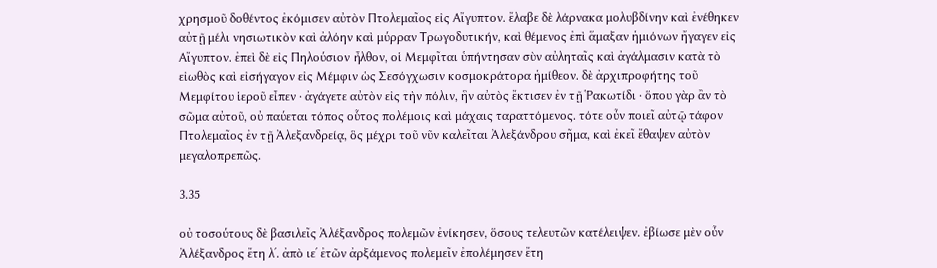χρησμοῦ δοθέντος ἐκόμισεν αὐτὸν Πτολεμαῖος εἰς Αἴγυπτον. ἔλαβε δὲ λάρνακα μολυβδίνην καὶ ἐνέθηκεν αὐτῇ μέλι νησιωτικὸν καὶ ἀλόην καὶ μύρραν Τρωγοδυτικήν, καὶ θέμενος ἐπὶ ἅμαξαν ἡμιόνων ἤγαγεν εἰς Αἴγυπτον. ἐπεὶ δὲ εἰς Πηλούσιον ἦλθον, οἱ Μεμφῖται ὑπήντησαν σὺν αὐληταῖς καὶ ἀγάλμασιν κατὰ τὸ εἰωθὸς καὶ εἰσήγαγον εἰς Μέμφιν ὡς Σεσόγχωσιν κοσμοκράτορα ἡμίθεον. δὲ ἀρχιπροφήτης τοῦ Μεμφίτου ἱεροῦ εἶπεν · ἀγάγετε αὐτὸν εἰς τὴν πόλιν, ἣν αὐτὸς ἔκτισεν ἐν τῇ Ῥακωτίδι · ὅπου γὰρ ἂν τὸ σῶμα αὐτοῦ, οὐ παύεται τόπος οὗτος πολέμοις καὶ μάχαις ταραττόμενος. τότε οὖν ποιεῖ αὐτῷ τάφον Πτολεμαῖος ἐν τῇ Ἀλεξανδρείᾳ, ὃς μέχρι τοῦ νῦν καλεῖται Ἀλεξάνδρου σῆμα, καὶ ἐκεῖ ἔθαψεν αὐτὸν μεγαλοπρεπῶς.

3.35

οὐ τοσούτους δὲ βασιλεῖς Ἀλέξανδρος πολεμῶν ἐνίκησεν, ὅσους τελευτῶν κατέλειψεν. ἐβίωσε μὲν οὖν Ἀλέξανδρος ἔτη λʹ. ἀπὸ ιεʹ ἐτῶν ἀρξάμενος πολεμεῖν ἐπολέμησεν ἔτη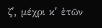ζʹ, μέχρι κʹ ἐτῶν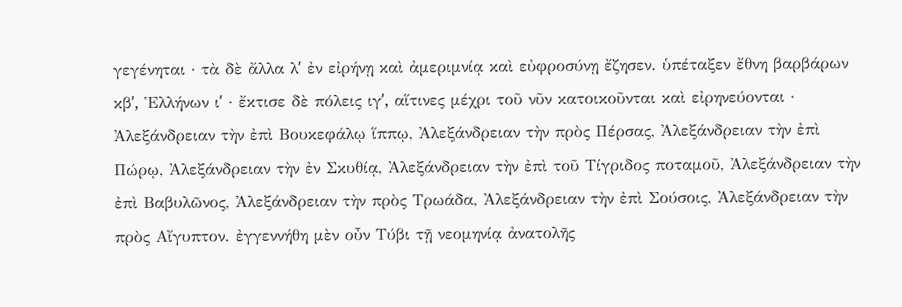γεγένηται · τὰ δὲ ἄλλα λʹ ἐν εἰρήνῃ καὶ ἀμεριμνίᾳ καὶ εὐφροσύνῃ ἔζησεν. ὑπέταξεν ἔθνη βαρβάρων κβʹ, Ἑλλήνων ιʹ · ἔκτισε δὲ πόλεις ιγʹ, αἵτινες μέχρι τοῦ νῦν κατοικοῦνται καὶ εἰρηνεύονται · Ἀλεξάνδρειαν τὴν ἐπὶ Βουκεφάλῳ ἵππῳ, Ἀλεξάνδρειαν τὴν πρὸς Πέρσας, Ἀλεξάνδρειαν τὴν ἐπὶ Πώρῳ, Ἀλεξάνδρειαν τὴν ἐν Σκυθίᾳ, Ἀλεξάνδρειαν τὴν ἐπὶ τοῦ Τίγριδος ποταμοῦ, Ἀλεξάνδρειαν τὴν ἐπὶ Βαβυλῶνος, Ἀλεξάνδρειαν τὴν πρὸς Τρωάδα, Ἀλεξάνδρειαν τὴν ἐπὶ Σούσοις, Ἀλεξάνδρειαν τὴν πρὸς Αἴγυπτον. ἐγγεννήθη μὲν οὖν Τύβι τῇ νεομηνίᾳ ἀνατολῆς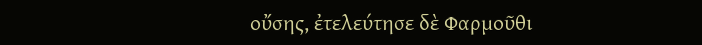οὔσης, ἐτελεύτησε δὲ Φαρμοῦθι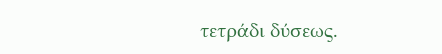τετράδι δύσεως.